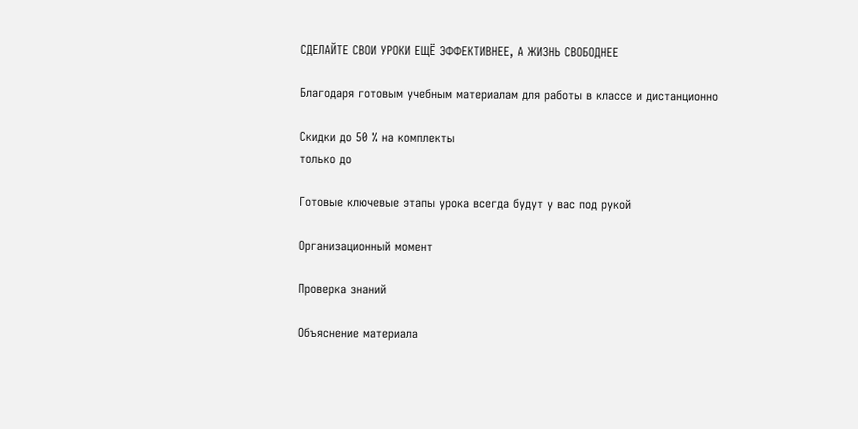СДЕЛАЙТЕ СВОИ УРОКИ ЕЩЁ ЭФФЕКТИВНЕЕ, А ЖИЗНЬ СВОБОДНЕЕ

Благодаря готовым учебным материалам для работы в классе и дистанционно

Скидки до 50 % на комплекты
только до

Готовые ключевые этапы урока всегда будут у вас под рукой

Организационный момент

Проверка знаний

Объяснение материала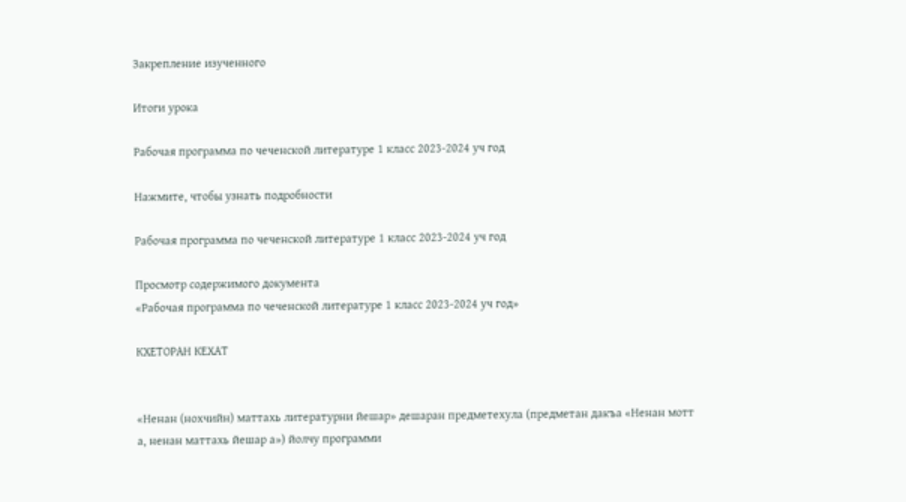Закрепление изученного

Итоги урока

Рабочая программа по чеченской литературе 1 класс 2023-2024 уч год

Нажмите, чтобы узнать подробности

Рабочая программа по чеченской литературе 1 класс 2023-2024 уч год

Просмотр содержимого документа
«Рабочая программа по чеченской литературе 1 класс 2023-2024 уч год»

КХЕТОРАН КЕХАТ


«Ненан (нохчийн) маттахь литературни йешар» дешаран предметехула (предметан дакъа «Ненан мотт а, ненан маттахь йешар а») йолчу программи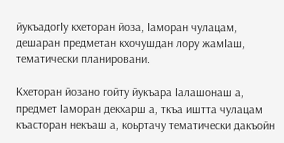йукъадогӀу кхеторан йоза, Ӏаморан чулацам, дешаран предметан кхочушдан лору жамӀаш, тематически планировани.

Кхеторан йозано гойту йукъара Ӏалашонаш а, предмет Ӏаморан декхарш а, ткъа иштта чулацам къасторан некъаш а, коьртачу тематически дакъойн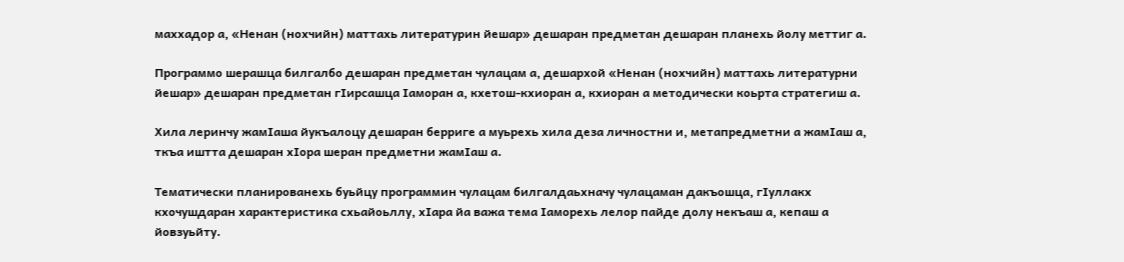маххадор а, «Ненан (нохчийн) маттахь литературин йешар» дешаран предметан дешаран планехь йолу меттиг а.

Программо шерашца билгалбо дешаран предметан чулацам а, дешархой «Ненан (нохчийн) маттахь литературни йешар» дешаран предметан гӀирсашца Ӏаморан а, кхетош-кхиоран а, кхиоран а методически коьрта стратегиш а.

Хила леринчу жамӀаша йукъалоцу дешаран берриге а муьрехь хила деза личностни и, метапредметни а жамӀаш а, ткъа иштта дешаран хӀора шеран предметни жамӀаш а.

Тематически планированехь буьйцу программин чулацам билгалдаьхначу чулацаман дакъошца, гӀуллакх кхочушдаран характеристика схьайоьллу, хӀара йа важа тема Ӏаморехь лелор пайде долу некъаш а, кепаш а йовзуьйту.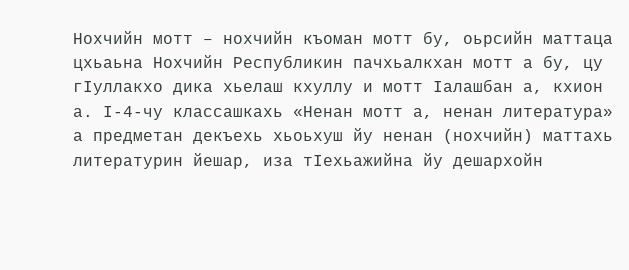Нохчийн мотт – нохчийн къоман мотт бу, оьрсийн маттаца цхьаьна Нохчийн Республикин пачхьалкхан мотт а бу, цу гӀуллакхо дика хьелаш кхуллу и мотт Ӏалашбан а, кхион а. Ӏ-4-чу классашкахь «Ненан мотт а, ненан литература» а предметан декъехь хьоьхуш йу ненан (нохчийн) маттахь литературин йешар, иза тӀехьажийна йу дешархойн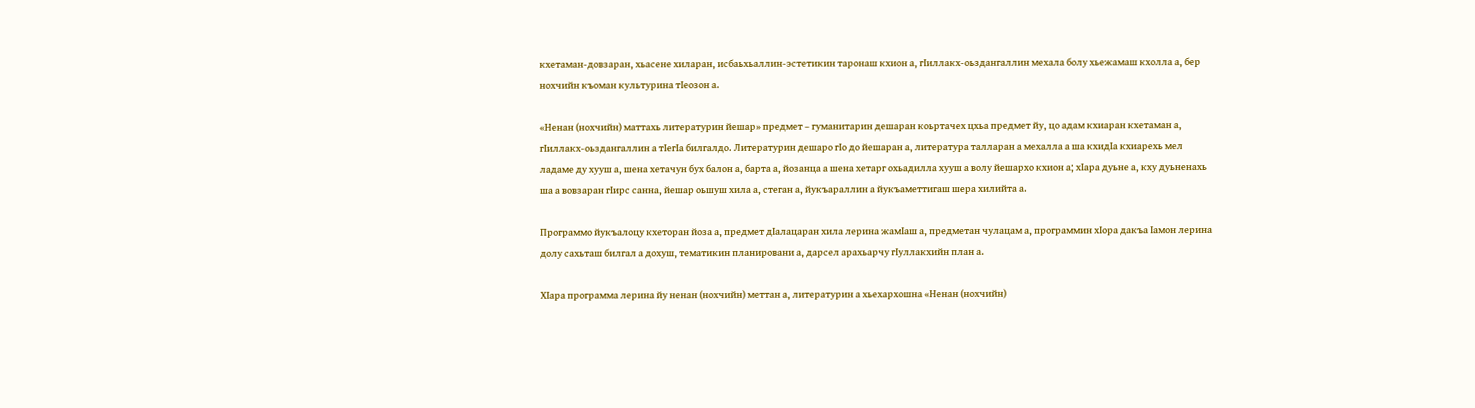кхетаман-довзаран, хьасене хиларан, исбаьхьаллин-эстетикин таронаш кхион а, гӀиллакх-оьздангаллин мехала болу хьежамаш кхолла а, бер нохчийн къоман культурина тӀеозон а.

«Ненан (нохчийн) маттахь литературин йешар» предмет – гуманитарин дешаран коьртачех цхьа предмет йу, цо адам кхиаран кхетаман а, гӀиллакх-оьздангаллин а тӀегӀа билгалдо. Литературин дешаро гӀо до йешаран а, литература талларан а мехалла а ша кхидӀа кхиарехь мел ладаме ду хууш а, шена хетачун бух балон а, барта а, йозанца а шена хетарг охьадилла хууш а волу йешархо кхион а; хӀара дуьне а, кху дуьненахь ша а вовзаран гӀирс санна, йешар оьшуш хила а, стеган а, йукъараллин а йукъаметтигаш шера хилийта а.

Программо йукъалоцу кхеторан йоза а, предмет дӀалацаран хила лерина жамӀаш а, предметан чулацам а, программин хӀора дакъа Ӏамон лерина долу сахьташ билгал а дохуш, тематикин планировани а, дарсел арахьарчу гӀуллакхийн план а.

ХӀара программа лерина йу ненан (нохчийн) меттан а, литературин а хьехархошна «Ненан (нохчийн)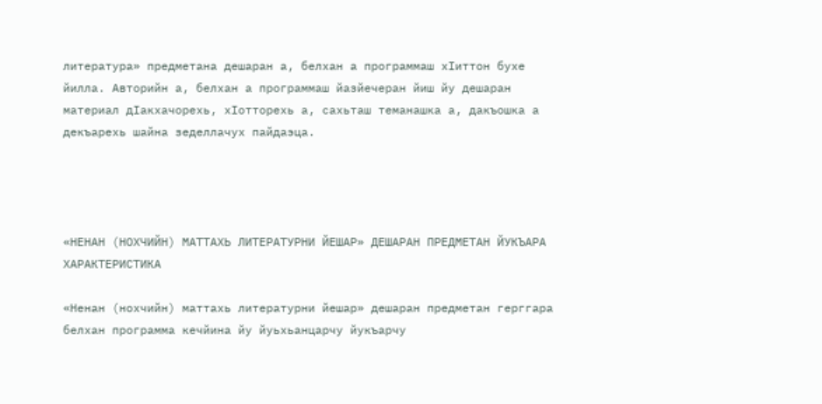литература» предметана дешаран а, белхан а программаш хӀиттон бухе йилла. Авторийн а, белхан а программаш йазйечеран йиш йу дешаран материал дӀакхачорехь, хӀотторехь а, сахьташ теманашка а, дакъошка а декъарехь шайна зеделлачух пайдаэца.




«НЕНАН (НОХЧИЙН) МАТТАХЬ ЛИТЕРАТУРНИ ЙЕШАР» ДЕШАРАН ПРЕДМЕТАН ЙУКЪАРА ХАРАКТЕРИСТИКА

«Ненан (нохчийн) маттахь литературни йешар» дешаран предметан герггара белхан программа кечйина йу йуьхьанцарчу йукъарчу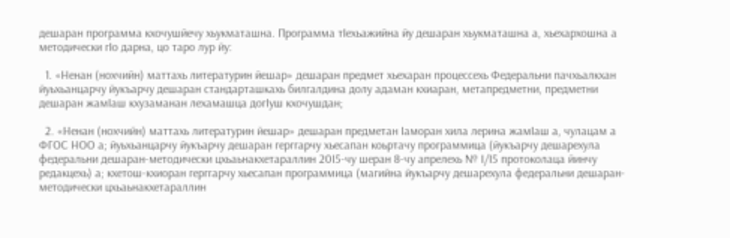дешаран программа кхочушйечу хьукматашна. Программа тӀехьажийна йу дешаран хьукматашна а, хьехархошна а методически гӀо дарна, цо таро лур йу:

  1. «Ненан (нохчийн) маттахь литературин йешар» дешаран предмет хьехаран процессехь Федеральни пачхьалкхан йуьхьанцарчу йукъарчу дешаран стандарташкахь билгалдина долу адаман кхиаран, метапредметни, предметни дешаран жамӀаш кхузаманан лехамашца догӀуш кхочушдан;

  2. «Ненан (нохчийн) маттахь литературин йешар» дешаран предметан Ӏаморан хила лерина жамӀаш а, чулацам а ФГОС НОО а; йуьхьанцарчу йукъарчу дешаран герггарчу хьесапан коьртачу программица (йукъарчу дешарехула федеральни дешаран-методически цхьаьнакхетараллин 20Ӏ5-чу шеран 8-чу апрелехь № Ӏ/Ӏ5 протоколаца йинчу редакцехь) а; кхетош-кхиоран герггарчу хьесапан программица (магийна йукъарчу дешарехула федеральни дешаран-методически цхьаьнакхетараллин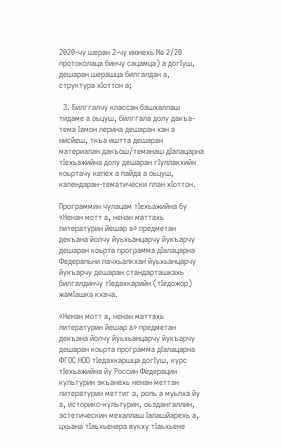2020-чу шеран 2-чу июнехь № 2/20 протоколаца бинчу сацамца) а догӀуш, дешаран шерашца билгалдан а, структура хӀоттон а;

  3. Билггалчу классан башхаллаш тидаме а оьцуш, билггала долу дакъа-тема Ӏамон лерина дешаран хан а нисйеш, ткъа иштта дешаран материалан дакъош/теманаш дӀалацарна тӀехьажийна долу дешаран гӀуллакхийн коьртачу кепех а пайда а оьцуш, календаран-тематически план хӀоттон.

Программин чулацам тӀехьажийна бу «Ненан мотт а, ненан маттахь литературин йешар а» предметан декъана йолчу йуьхьанцарчу йукъарчу дешаран коьрта программа дӀалацарна Федеральни пачхьалкхан йуьхьанцарчу йукъарчу дешаран стандарташкахь билгалдинчу тӀедахкарийн (тӀедожор) жамӀашка кхача.

«Ненан мотт а, ненан маттахь литературин йешар а» предметан декъана йолчу йуьхьанцарчу йукъарчу дешаран коьрта программа дӀалацарна ФГОС НОО тӀедахкаршца догӀуш, курс тӀехьажийна йу Россин Федерацин культурин экъанехь ненан меттан литературин меттиг а, роль а муьлха йу а, историко-культурин, оьздангаллин, эстетическин мехаллаш Ӏалашйарехь а, цхьана тӀаьхьенера вукху тӀаьхьене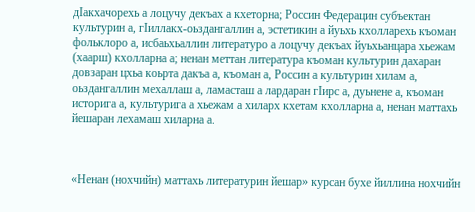дӀакхачорехь а лоцучу декъах а кхеторна; Россин Федерацин субъектан культурин а, гӀиллакх-оьздангаллин а, эстетикин а йуьхь кхолларехь къоман фольклоро а, исбаьхьаллин литературо а лоцучу декъах йуьхьанцара хьежам (хаарш) кхолларна а; ненан меттан литература къоман культурин дахаран довзаран цхьа коьрта дакъа а, къоман а, Россин а культурин хилам а, оьздангаллин мехаллаш а, ламасташ а лардаран гӀирс а, дуьнене а, къоман историга а, культурига а хьежам а хиларх кхетам кхолларна а, ненан маттахь йешаран лехамаш хиларна а.



«Ненан (нохчийн) маттахь литературин йешар» курсан бухе йиллина нохчийн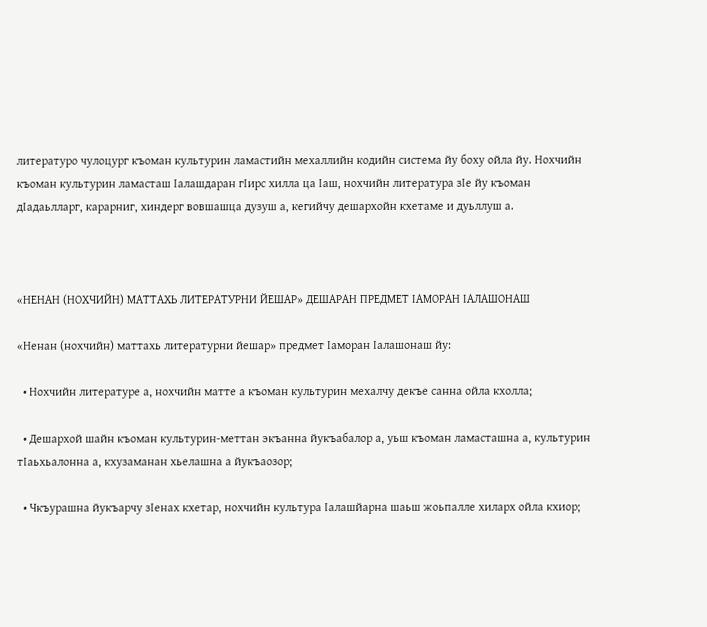литературо чулоцург къоман культурин ламастийн мехаллийн кодийн система йу боху ойла йу. Нохчийн къоман культурин ламасташ Ӏалашдаран гӀирс хилла ца Ӏаш, нохчийн литература зӀе йу къоман дӀадаьлларг, карарниг, хиндерг вовшашца дузуш а, кегийчу дешархойн кхетаме и дуьллуш а.



«НЕНАН (НОХЧИЙН) МАТТАХЬ ЛИТЕРАТУРНИ ЙЕШАР» ДЕШАРАН ПРЕДМЕТ ӀАМОРАН ӀАЛАШОНАШ

«Ненан (нохчийн) маттахь литературни йешар» предмет Ӏаморан Ӏалашонаш йу:

  • Нохчийн литературе а, нохчийн матте а къоман культурин мехалчу декъе санна ойла кхолла;

  • Дешархой шайн къоман культурин-меттан экъанна йукъабалор а, уьш къоман ламасташна а, культурин тӀаьхьалонна а, кхузаманан хьелашна а йукъаозор;

  • Чкъурашна йукъарчу зӀенах кхетар, нохчийн культура Ӏалашйарна шаьш жоьпалле хиларх ойла кхиор;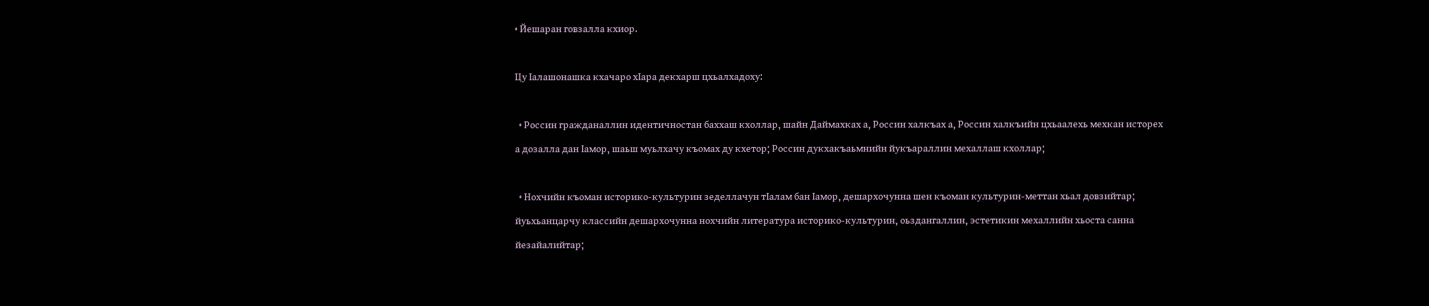• Йешаран говзалла кхиор.

Цу Ӏалашонашка кхачаро хӀара декхарш цхьалхадоху:

  • Россин гражданаллин идентичностан баххаш кхоллар, шайн Даймахках а, Россин халкъах а, Россин халкъийн цхьаалехь мехкан исторех а дозалла дан Ӏамор, шаьш муьлхачу къомах ду кхетор; Россин дукхакъаьмнийн йукъараллин мехаллаш кхоллар;

  • Нохчийн къоман историко-культурин зеделлачун тӀалам бан Ӏамор, дешархочунна шен къоман культурин-меттан хьал довзийтар; йуьхьанцарчу классийн дешархочунна нохчийн литература историко-культурин, оьздангаллин, эстетикин мехаллийн хьоста санна йезайалийтар;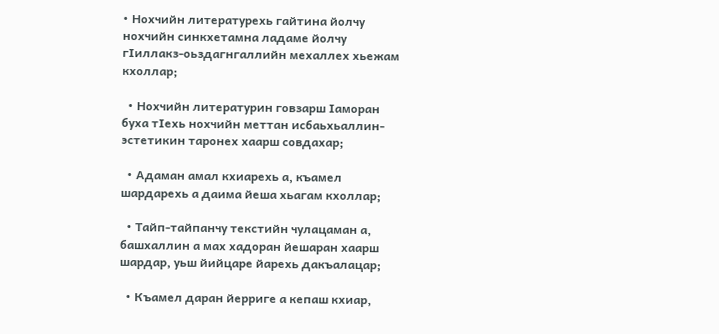• Нохчийн литературехь гайтина йолчу нохчийн синкхетамна ладаме йолчу гӀиллакз-оьздагнгаллийн мехаллех хьежам кхоллар;

  • Нохчийн литературин говзарш Ӏаморан буха тӀехь нохчийн меттан исбаьхьаллин-эстетикин таронех хаарш совдахар;

  • Адаман амал кхиарехь а, къамел шардарехь а даима йеша хьагам кхоллар;

  • Тайп-тайпанчу текстийн чулацаман а, башхаллин а мах хадоран йешаран хаарш шардар, уьш йийцаре йарехь дакъалацар;

  • Къамел даран йерриге а кепаш кхиар,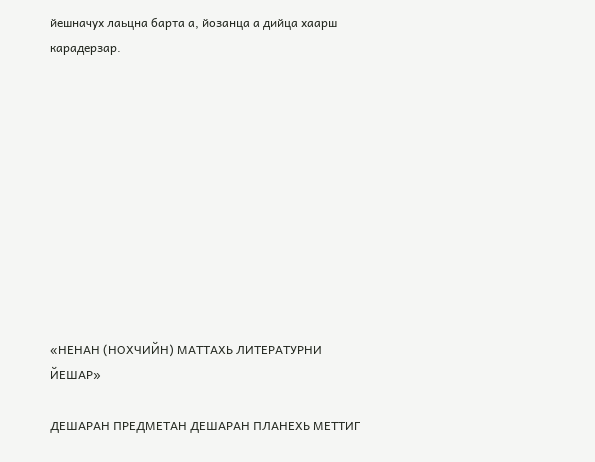йешначух лаьцна барта а, йозанца а дийца хаарш карадерзар.











«НЕНАН (НОХЧИЙН) МАТТАХЬ ЛИТЕРАТУРНИ ЙЕШАР»

ДЕШАРАН ПРЕДМЕТАН ДЕШАРАН ПЛАНЕХЬ МЕТТИГ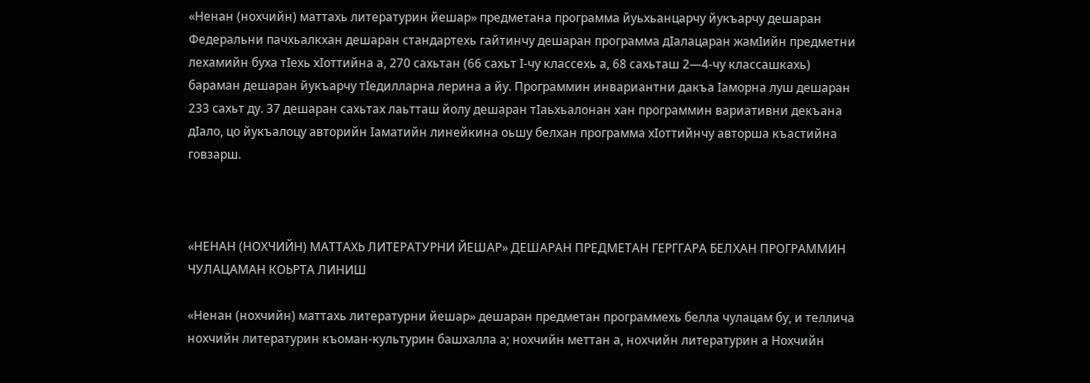«Ненан (нохчийн) маттахь литературин йешар» предметана программа йуьхьанцарчу йукъарчу дешаран Федеральни пачхьалкхан дешаран стандартехь гайтинчу дешаран программа дӀалацаран жамӀийн предметни лехамийн буха тӀехь хӀоттийна а, 270 сахьтан (66 сахьт Ӏ-чу классехь а, 68 сахьташ 2—4-чу классашкахь) бараман дешаран йукъарчу тӀедилларна лерина а йу. Программин инвариантни дакъа Ӏаморна луш дешаран 233 сахьт ду. 37 дешаран сахьтах лаьтташ йолу дешаран тӀаьхьалонан хан программин вариативни декъана дӀало, цо йукъалоцу авторийн Ӏаматийн линейкина оьшу белхан программа хӀоттийнчу авторша къастийна говзарш.



«НЕНАН (НОХЧИЙН) МАТТАХЬ ЛИТЕРАТУРНИ ЙЕШАР» ДЕШАРАН ПРЕДМЕТАН ГЕРГГАРА БЕЛХАН ПРОГРАММИН ЧУЛАЦАМАН КОЬРТА ЛИНИШ

«Ненан (нохчийн) маттахь литературни йешар» дешаран предметан программехь белла чулацам бу, и теллича нохчийн литературин къоман-культурин башхалла а; нохчийн меттан а, нохчийн литературин а Нохчийн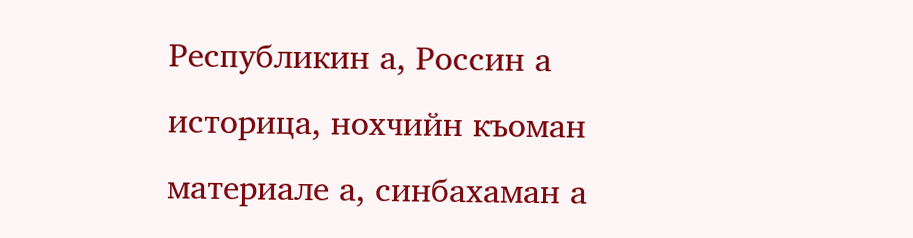Республикин а, Россин а историца, нохчийн къоман материале а, синбахаман а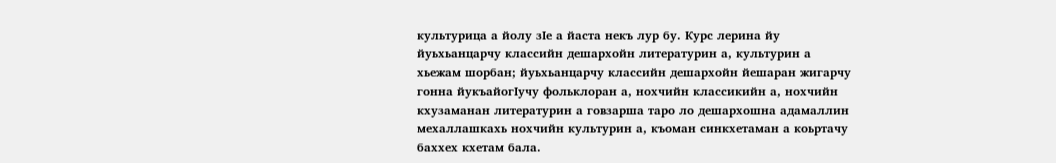культурица а йолу зӀе а йаста некъ лур бу. Курс лерина йу йуьхьанцарчу классийн дешархойн литературин а, культурин а хьежам шорбан; йуьхьанцарчу классийн дешархойн йешаран жигарчу гонна йукъайогӀучу фольклоран а, нохчийн классикийн а, нохчийн кхузаманан литературин а говзарша таро ло дешархошна адамаллин мехаллашкахь нохчийн культурин а, къоман синкхетаман а коьртачу баххех кхетам бала.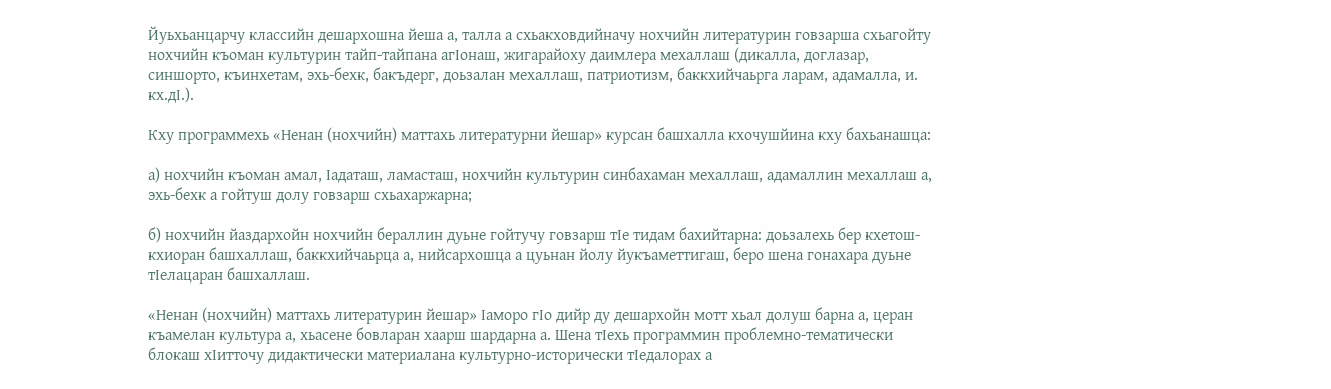Йуьхьанцарчу классийн дешархошна йеша а, талла а схьакховдийначу нохчийн литературин говзарша схьагойту нохчийн къоман культурин тайп-тайпана агӀонаш, жигарайоху даимлера мехаллаш (дикалла, доглазар, синшорто, къинхетам, эхь-бехк, бакъдерг, доьзалан мехаллаш, патриотизм, баккхийчаьрга ларам, адамалла, и. кх.дӀ.).

Кху программехь «Ненан (нохчийн) маттахь литературни йешар» курсан башхалла кхочушйина кху бахьанашца:

а) нохчийн къоман амал, Ӏадаташ, ламасташ, нохчийн культурин синбахаман мехаллаш, адамаллин мехаллаш а, эхь-бехк а гойтуш долу говзарш схьахаржарна;

б) нохчийн йаздархойн нохчийн бераллин дуьне гойтучу говзарш тӀе тидам бахийтарна: доьзалехь бер кхетош-кхиоран башхаллаш, баккхийчаьрца а, нийсархошца а цуьнан йолу йукъаметтигаш, беро шена гонахара дуьне тӀелацаран башхаллаш.

«Ненан (нохчийн) маттахь литературин йешар» Ӏаморо гӀо дийр ду дешархойн мотт хьал долуш барна а, церан къамелан культура а, хьасене бовларан хаарш шардарна а. Шена тӀехь программин проблемно-тематически блокаш хӀитточу дидактически материалана культурно-исторически тӀедалорах а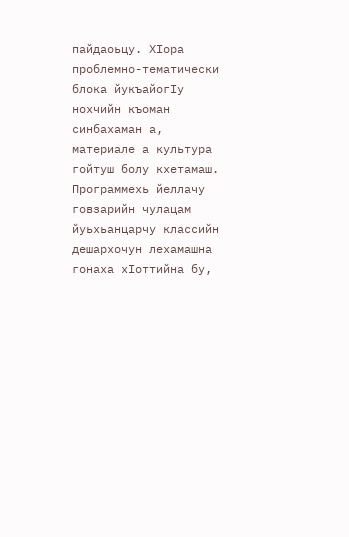пайдаоьцу. ХӀора проблемно-тематически блока йукъайогӀу нохчийн къоман синбахаман а, материале а культура гойтуш болу кхетамаш. Программехь йеллачу говзарийн чулацам йуьхьанцарчу классийн дешархочун лехамашна гонаха хӀоттийна бу,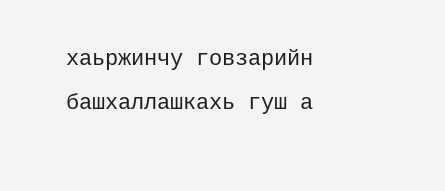хаьржинчу говзарийн башхаллашкахь гуш а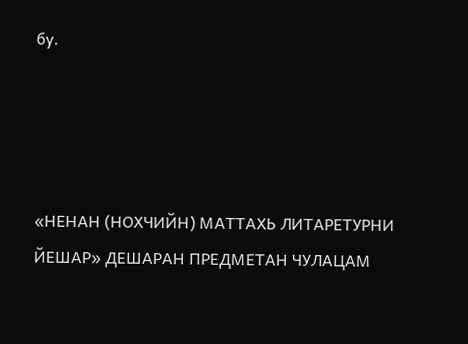бу.




«НЕНАН (НОХЧИЙН) МАТТАХЬ ЛИТАРЕТУРНИ ЙЕШАР» ДЕШАРАН ПРЕДМЕТАН ЧУЛАЦАМ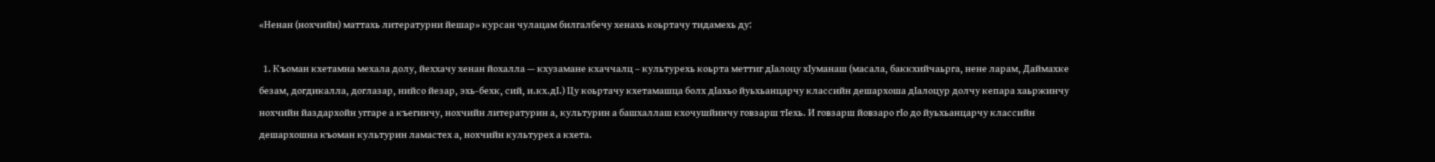«Ненан (нохчийн) маттахь литературни йешар» курсан чулацам билгалбечу хенахь коьртачу тидамехь ду:

  1. Къоман кхетамна мехала долу, йеххачу хенан йохалла — кхузамане кхаччалц – культурехь коьрта меттиг дӀалоцу хӀуманаш (масала, баккхийчаьрга, нене ларам, Даймахке безам, догдикалла, доглазар, нийсо йезар, эхь-бехк, сий, и.кх.дӀ.) Цу коьртачу кхетамашца болх дӀахьо йуьхьанцарчу классийн дешархоша дӀалоцур долчу кепара хаьржинчу нохчийн йаздархойн уггаре а къегинчу, нохчийн литературин а, культурин а башхаллаш кхочушйинчу говзарш тӀехь. И говзарш йовзаро гӀо до йуьхьанцарчу классийн дешархошна къоман культурин ламастех а, нохчийн культурех а кхета.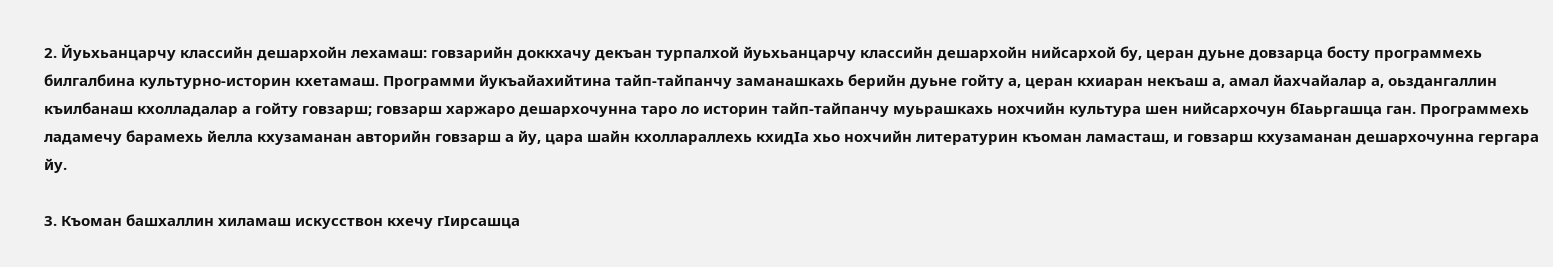2. Йуьхьанцарчу классийн дешархойн лехамаш: говзарийн доккхачу декъан турпалхой йуьхьанцарчу классийн дешархойн нийсархой бу, церан дуьне довзарца босту программехь билгалбина культурно-историн кхетамаш. Программи йукъайахийтина тайп-тайпанчу заманашкахь берийн дуьне гойту а, церан кхиаран некъаш а, амал йахчайалар а, оьздангаллин къилбанаш кхолладалар а гойту говзарш; говзарш харжаро дешархочунна таро ло историн тайп-тайпанчу муьрашкахь нохчийн культура шен нийсархочун бӀаьргашца ган. Программехь ладамечу барамехь йелла кхузаманан авторийн говзарш а йу, цара шайн кхоллараллехь кхидӀа хьо нохчийн литературин къоман ламасташ, и говзарш кхузаманан дешархочунна гергара йу.

3. Къоман башхаллин хиламаш искусствон кхечу гӀирсашца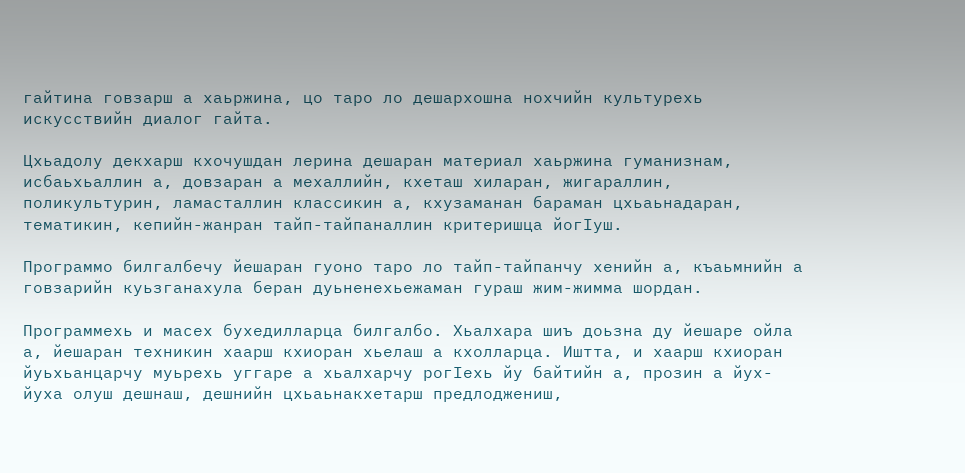гайтина говзарш а хаьржина, цо таро ло дешархошна нохчийн культурехь искусствийн диалог гайта.

Цхьадолу декхарш кхочушдан лерина дешаран материал хаьржина гуманизнам, исбаьхьаллин а, довзаран а мехаллийн, кхеташ хиларан, жигараллин, поликультурин, ламасталлин классикин а, кхузаманан бараман цхьаьнадаран, тематикин, кепийн-жанран тайп-тайпаналлин критеришца йогӀуш.

Программо билгалбечу йешаран гуоно таро ло тайп-тайпанчу хенийн а, къаьмнийн а говзарийн куьзганахула беран дуьненехьежаман гураш жим-жимма шордан.

Программехь и масех бухедилларца билгалбо. Хьалхара шиъ доьзна ду йешаре ойла а, йешаран техникин хаарш кхиоран хьелаш а кхолларца. Иштта, и хаарш кхиоран йуьхьанцарчу муьрехь уггаре а хьалхарчу рогӀехь йу байтийн а, прозин а йух-йуха олуш дешнаш, дешнийн цхьаьнакхетарш предлоджениш,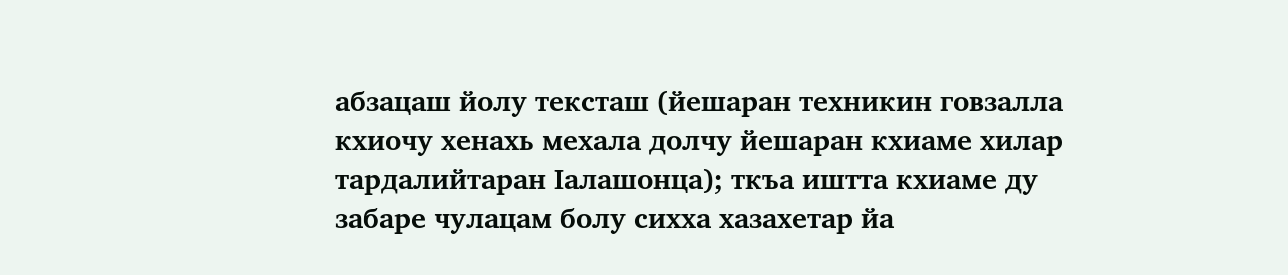абзацаш йолу тексташ (йешаран техникин говзалла кхиочу хенахь мехала долчу йешаран кхиаме хилар тардалийтаран Ӏалашонца); ткъа иштта кхиаме ду забаре чулацам болу сихха хазахетар йа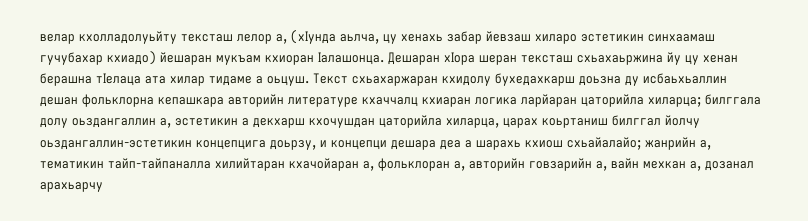велар кхолладолуьйту тексташ лелор а, (хӀунда аьлча, цу хенахь забар йевзаш хиларо эстетикин синхаамаш гучубахар кхиадо) йешаран мукъам кхиоран Ӏалашонца. Дешаран хӀора шеран тексташ схьахаьржина йу цу хенан берашна тӀелаца ата хилар тидаме а оьцуш. Текст схьахаржаран кхидолу бухедахкарш доьзна ду исбаьхьаллин дешан фольклорна кепашкара авторийн литературе кхаччалц кхиаран логика ларйаран цаторийла хиларца; билггала долу оьздангаллин а, эстетикин а декхарш кхочушдан цаторийла хиларца, царах коьртаниш билггал йолчу оьздангаллин-эстетикин концепцига доьрзу, и концепци дешара деа а шарахь кхиош схьайалайо; жанрийн а, тематикин тайп-тайпаналла хилийтаран кхачойаран а, фольклоран а, авторийн говзарийн а, вайн мехкан а, дозанал арахьарчу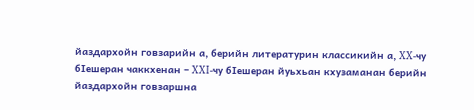йаздархойн говзарийн а, берийн литературин классикийн а, XX-чу бӀешеран чаккхенан – XXI-чу бӀешеран йуьхьан кхузаманан берийн йаздархойн говзаршна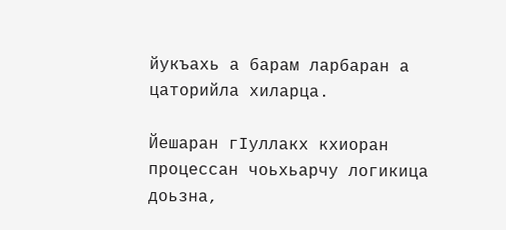йукъахь а барам ларбаран а цаторийла хиларца.

Йешаран гӀуллакх кхиоран процессан чоьхьарчу логикица доьзна,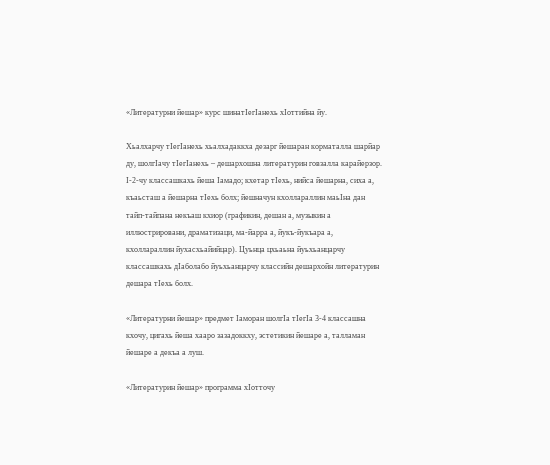«Литературни йешар» курс шинатӀегӀанехь хӀоттийна йу.

Хьалхарчу тӀегӀанехь хьалхадаккха дезарг йешаран корматалла шарйар ду, шолгӀачу тӀегӀанехь – дешархошна литературин говзалла карайерзор. Ӏ-2-чу классашкахь йеша Ӏамадо; кхетар тӀехь, нийса йешарна, сиха а, къаьсташ а йешарна тӀехь болх; йешначун кхоллараллин маьӀна дан тайп-тайпана некъаш кхиор (графикин, дешан а, музыкин а иллюстрировани, драматизаци, ма-йарра а, йукъ-йукъара а, кхоллараллин йухасхьайийцар). Цуьнца цхьаьна йуьхьанцарчу классашкахь дӀаболабо йуьхьанцарчу классийн дешархойн литературин дешара тӀехь болх.

«Литературни йешар» предмет Ӏаморан шолгӀа тӀегӀа 3-4 классашна кхочу, цигахь йеша хааро зазадоккху, эстетикин йешаре а, талламан йешаре а декъа а луш.

«Литературин йешар» программа хӀотточу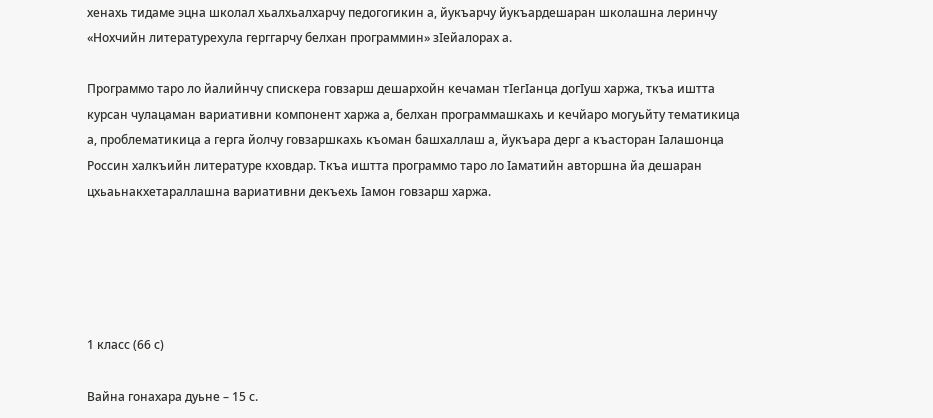хенахь тидаме эцна школал хьалхьалхарчу педогогикин а, йукъарчу йукъардешаран школашна леринчу «Нохчийн литературехула герггарчу белхан программин» зӀейалорах а.

Программо таро ло йалийнчу спискера говзарш дешархойн кечаман тӀегӀанца догӀуш харжа, ткъа иштта курсан чулацаман вариативни компонент харжа а, белхан программашкахь и кечйаро могуьйту тематикица а, проблематикица а герга йолчу говзаршкахь къоман башхаллаш а, йукъара дерг а къасторан Ӏалашонца Россин халкъийн литературе кховдар. Ткъа иштта программо таро ло Ӏаматийн авторшна йа дешаран цхьаьнакхетараллашна вариативни декъехь Ӏамон говзарш харжа.





1 класс (66 с)

Вайна гонахара дуьне – 15 с.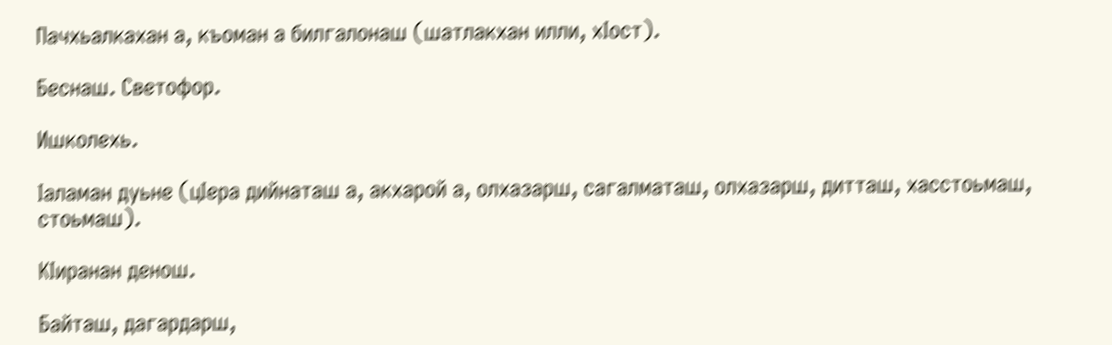Пачхьалкахан а, къоман а билгалонаш (шатлакхан илли, хӀост).

Беснаш. Светофор.

Ишколехь.

Ӏаламан дуьне (цӀера дийнаташ а, акхарой а, олхазарш, сагалматаш, олхазарш, дитташ, хасстоьмаш, стоьмаш).

КӀиранан денош.

Байташ, дагардарш,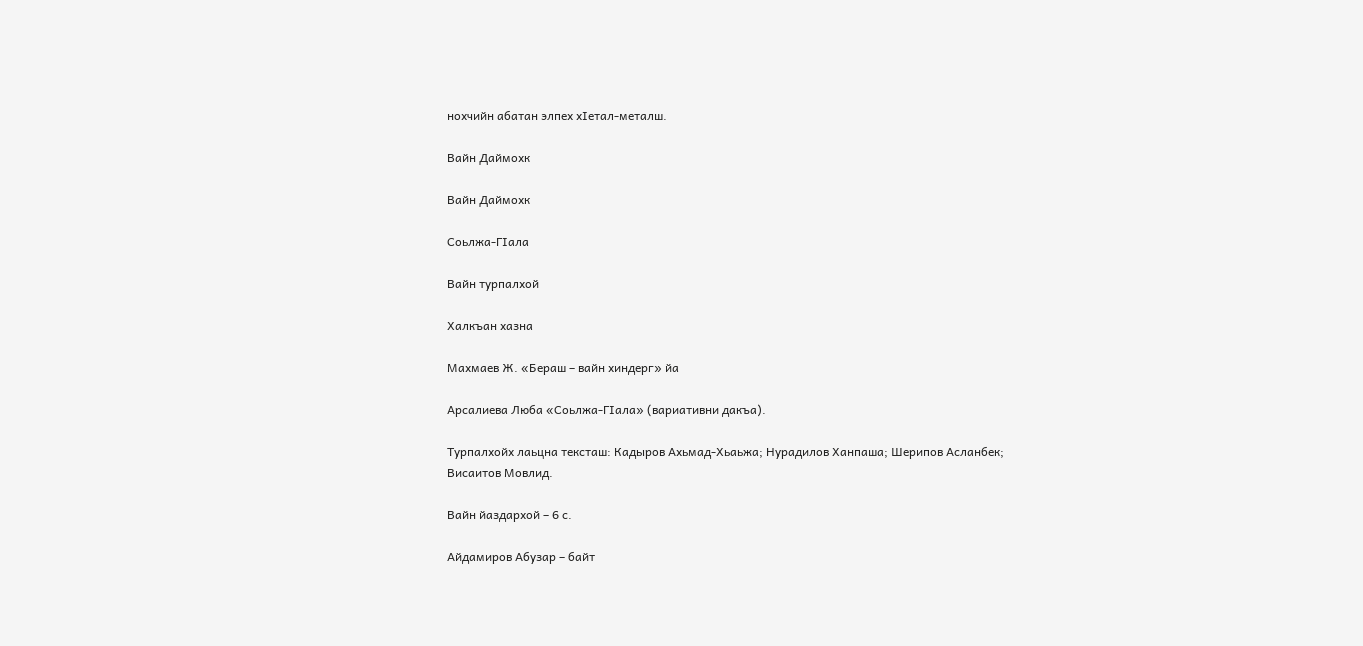нохчийн абатан элпех хӀетал-металш.

Вайн Даймохк

Вайн Даймохк

Соьлжа-ГӀала

Вайн турпалхой

Халкъан хазна

Махмаев Ж. «Бераш – вайн хиндерг» йа

Арсалиева Люба «Соьлжа-ГӀала» (вариативни дакъа).

Турпалхойх лаьцна тексташ: Кадыров Ахьмад-Хьаьжа; Нурадилов Ханпаша; Шерипов Асланбек; Висаитов Мовлид.

Вайн йаздархой – 6 с.

Айдамиров Абузар – байт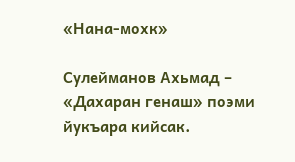«Нана-мохк»

Сулейманов Ахьмад – «Дахаран генаш» поэми йукъара кийсак.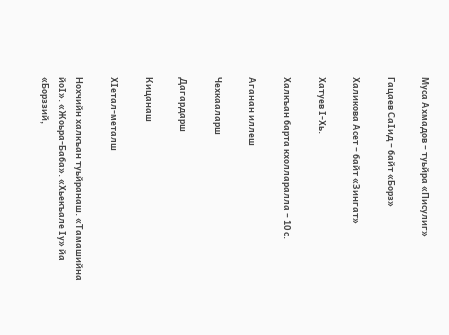Муса Ахмадов – туьйра «Писулиг»

Гацаев СаӀид – байт «Борз»

Халикова Асет – байт «Зингат»

Хатуев Ӏ-Хь.

Халкъан барта кхолларалла – 10 с.

Аганан иллеш

Чехкааларш

Дагардарш

Кицанаш

ХӀетал-металш

Нохчийн халкъан туьйранаш. «Тамашийна йоӀ». «Жоьра-Баба». «Хьекъале Ӏу» йа «Борззий,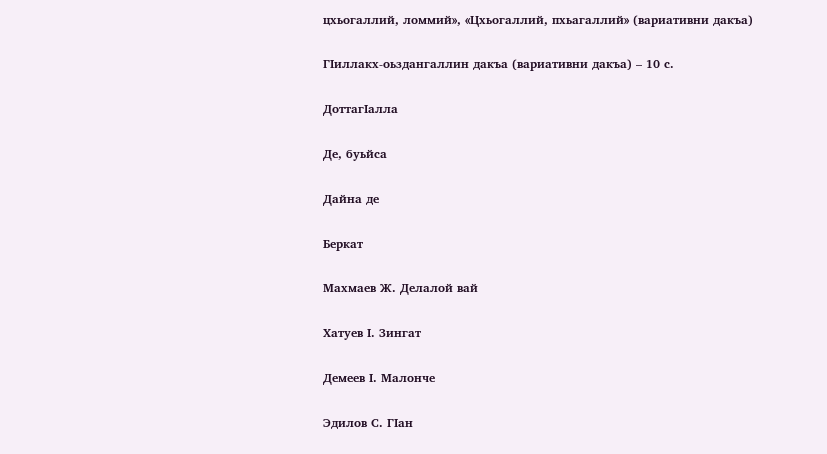цхьогаллий, ломмий», «Цхьогаллий, пхьагаллий» (вариативни дакъа)

ГӀиллакх-оьздангаллин дакъа (вариативни дакъа) – 10 с.

ДоттагӀалла

Де, буьйса

Дайна де

Беркат

Махмаев Ж. Делалой вай

Хатуев Ӏ. Зингат

Демеев Ӏ. Малонче

Эдилов С. ГӀан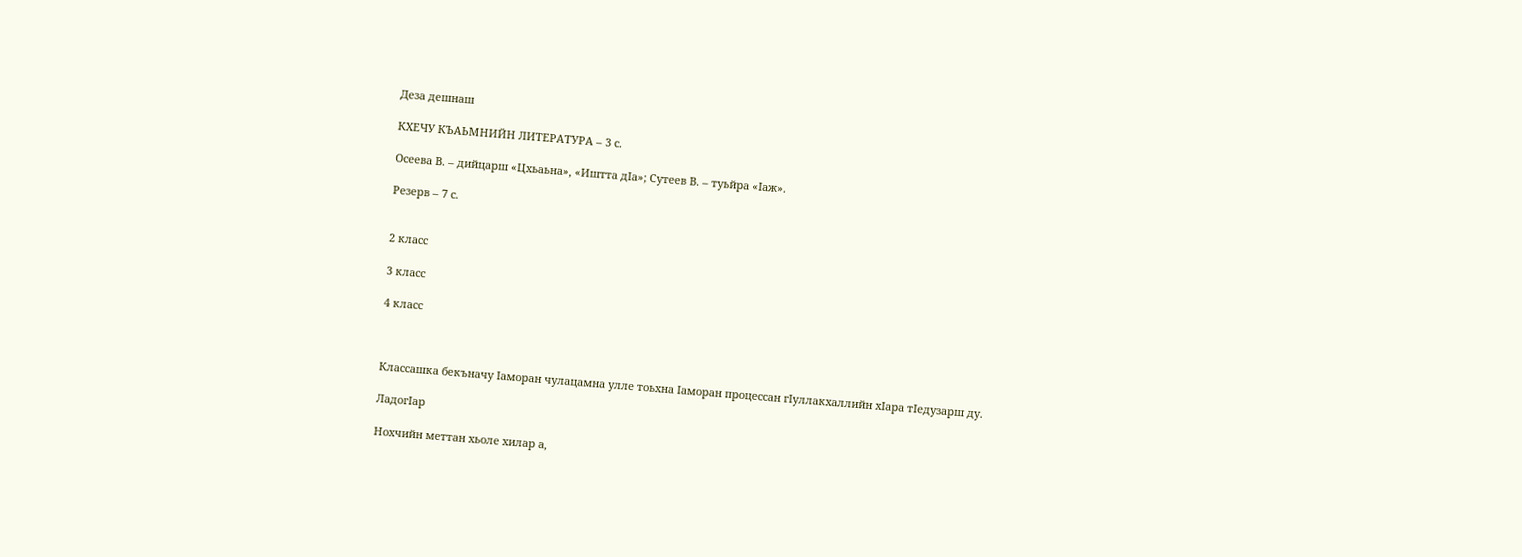Деза дешнаш

КХЕЧУ КЪАЬМНИЙН ЛИТЕРАТУРА – 3 с.

Осеева В. – дийцарш «Цхьаьна», «Иштта дӀа»; Сутеев В. – туьйра «Ӏаж».

Резерв – 7 с.


2 класс

3 класс

4 класс



Классашка бекъначу Ӏаморан чулацамна улле тоьхна Ӏаморан процессан гӀуллакхаллийн хӀара тӀедузарш ду.

ЛадогӀар

Нохчийн меттан хьоле хилар а,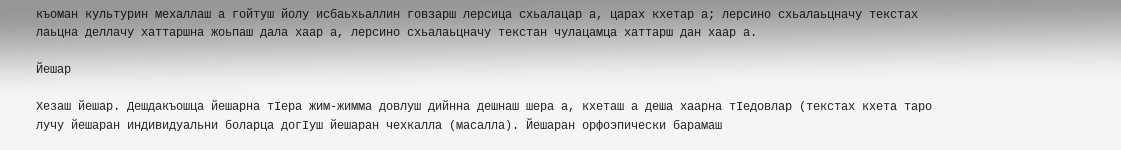къоман культурин мехаллаш а гойтуш йолу исбаьхьаллин говзарш лерсица схьалацар а, царах кхетар а; лерсино схьалаьцначу текстах лаьцна деллачу хаттаршна жоьпаш дала хаар а, лерсино схьалаьцначу текстан чулацамца хаттарш дан хаар а.

Йешар

Хезаш йешар. Дешдакъошца йешарна тӀера жим-жимма довлуш дийнна дешнаш шера а, кхеташ а деша хаарна тӀедовлар (текстах кхета таро лучу йешаран индивидуальни боларца догӀуш йешаран чехкалла (масалла). Йешаран орфоэпически барамаш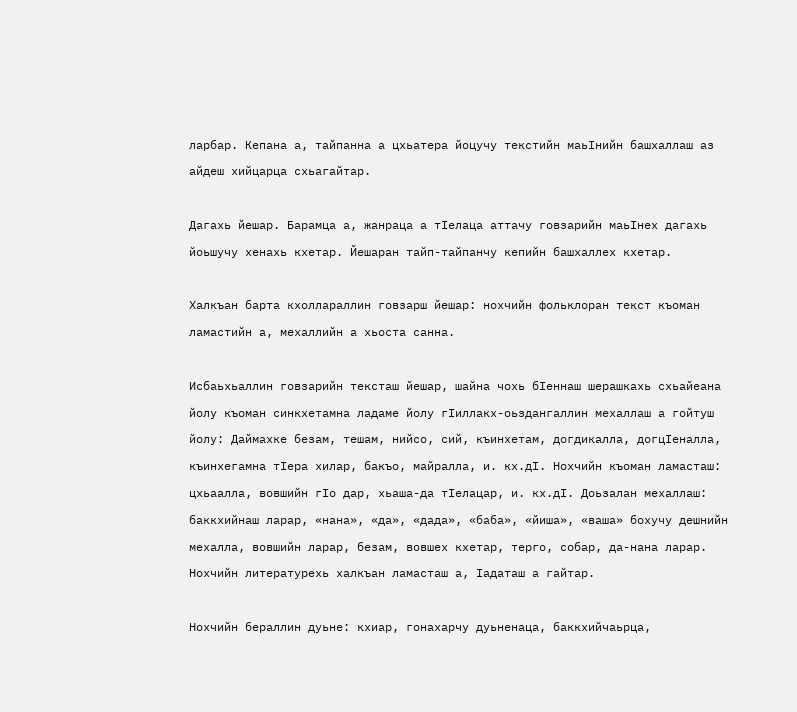ларбар. Кепана а, тайпанна а цхьатера йоцучу текстийн маьӀнийн башхаллаш аз айдеш хийцарца схьагайтар.

Дагахь йешар. Барамца а, жанраца а тӀелаца аттачу говзарийн маьӀнех дагахь йоьшучу хенахь кхетар. Йешаран тайп-тайпанчу кепийн башхаллех кхетар.

Халкъан барта кхоллараллин говзарш йешар: нохчийн фольклоран текст къоман ламастийн а, мехаллийн а хьоста санна.

Исбаьхьаллин говзарийн тексташ йешар, шайна чохь бӀеннаш шерашкахь схьайеана йолу къоман синкхетамна ладаме йолу гӀиллакх-оьздангаллин мехаллаш а гойтуш йолу: Даймахке безам, тешам, нийсо, сий, къинхетам, догдикалла, догцӀеналла, къинхегамна тӀера хилар, бакъо, майралла, и. кх.дӀ. Нохчийн къоман ламасташ: цхьаалла, вовшийн гӀо дар, хьаша-да тӀелацар, и. кх.дӀ. Доьзалан мехаллаш: баккхийнаш ларар, «нана», «да», «дада», «баба», «йиша», «ваша» бохучу дешнийн мехалла, вовшийн ларар, безам, вовшех кхетар, терго, собар, да-нана ларар. Нохчийн литературехь халкъан ламасташ а, Ӏадаташ а гайтар.

Нохчийн бераллин дуьне: кхиар, гонахарчу дуьненаца, баккхийчаьрца,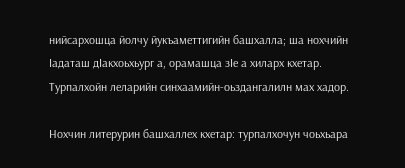нийсархошца йолчу йукъаметтигийн башхалла; ша нохчийн Ӏадаташ дӀакхоьхьург а, орамашца зӀе а хиларх кхетар. Турпалхойн леларийн синхаамийн-оьздангалилн мах хадор.

Нохчин литерурин башхаллех кхетар: турпалхочун чоьхьара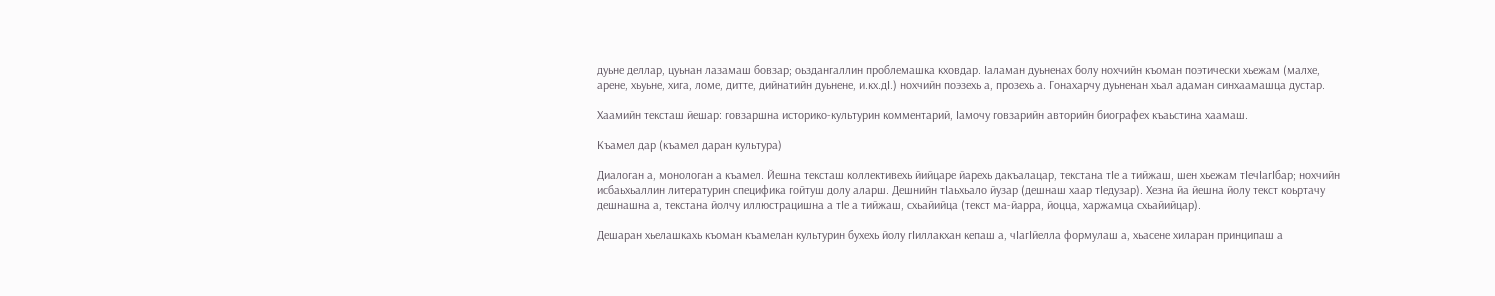дуьне деллар, цуьнан лазамаш бовзар; оьздангаллин проблемашка кховдар. Ӏаламан дуьненах болу нохчийн къоман поэтически хьежам (малхе, арене, хьуьне, хига, ломе, дитте, дийнатийн дуьнене, и.кх.дӀ.) нохчийн поэзехь а, прозехь а. Гонахарчу дуьненан хьал адаман синхаамашца дустар.

Хаамийн тексташ йешар: говзаршна историко-культурин комментарий, Ӏамочу говзарийн авторийн биографех къаьстина хаамаш.

Къамел дар (къамел даран культура)

Диалоган а, монологан а къамел. Йешна тексташ коллективехь йийцаре йарехь дакъалацар, текстана тӀе а тийжаш, шен хьежам тӀечӀагӀбар; нохчийн исбаьхьаллин литературин специфика гойтуш долу аларш. Дешнийн тӀаьхьало йузар (дешнаш хаар тӀедузар). Хезна йа йешна йолу текст коьртачу дешнашна а, текстана йолчу иллюстрацишна а тӀе а тийжаш, схьайийца (текст ма-йарра, йоцца, харжамца схьайийцар).

Дешаран хьелашкахь къоман къамелан культурин бухехь йолу гӀиллакхан кепаш а, чӀагӀйелла формулаш а, хьасене хиларан принципаш а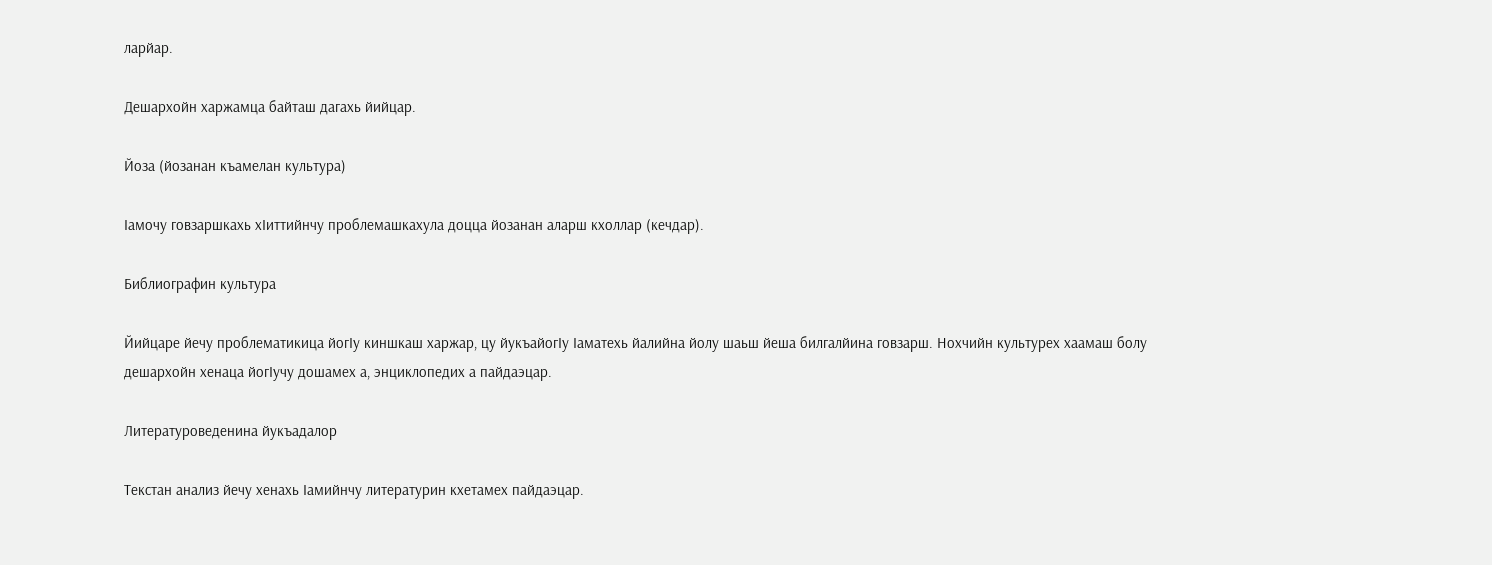ларйар.

Дешархойн харжамца байташ дагахь йийцар.

Йоза (йозанан къамелан культура)

Ӏамочу говзаршкахь хӀиттийнчу проблемашкахула доцца йозанан аларш кхоллар (кечдар).

Библиографин культура

Йийцаре йечу проблематикица йогӀу киншкаш харжар, цу йукъайогӀу Ӏаматехь йалийна йолу шаьш йеша билгалйина говзарш. Нохчийн культурех хаамаш болу дешархойн хенаца йогӀучу дошамех а, энциклопедих а пайдаэцар.

Литературоведенина йукъадалор

Текстан анализ йечу хенахь Ӏамийнчу литературин кхетамех пайдаэцар.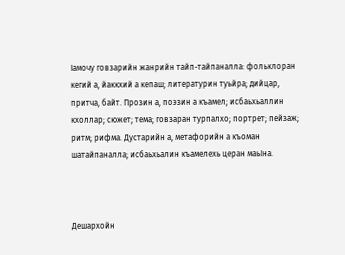Ӏамочу говзарийн жанрийн тайп-тайпаналла: фольклоран кегий а, йаккхий а кепаш; литературин туьйра; дийцар, притча, байт. Прозин а, поэзин а къамел; исбаьхьаллин кхоллар; сюжет; тема; говзаран турпалхо; портрет; пейзаж; ритм; рифма. Дустарийн а, метафорийн а къоман шатайпаналла; исбаьхьалин къамелехь церан маьӀна.



Дешархойн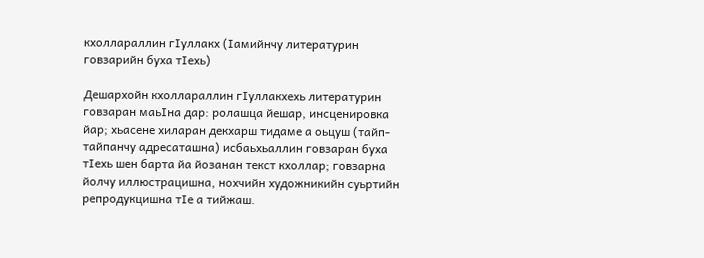кхоллараллин гӀуллакх (Ӏамийнчу литературин говзарийн буха тӀехь)

Дешархойн кхоллараллин гӀуллакхехь литературин говзаран маьӀна дар: ролашца йешар, инсценировка йар; хьасене хиларан декхарш тидаме а оьцуш (тайп-тайпанчу адресаташна) исбаьхьаллин говзаран буха тӀехь шен барта йа йозанан текст кхоллар; говзарна йолчу иллюстрацишна, нохчийн художникийн суьртийн репродукцишна тӀе а тийжаш.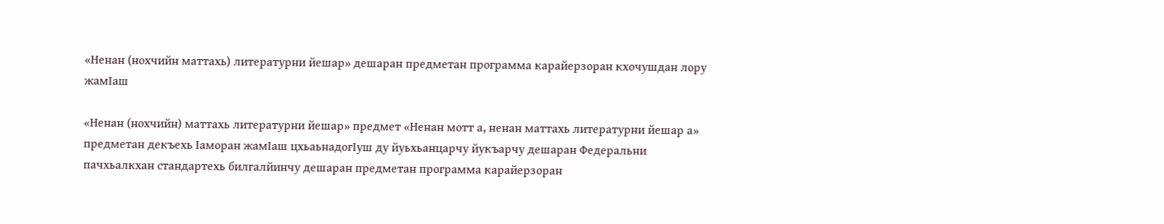«Ненан (нохчийн маттахь) литературни йешар» дешаран предметан программа карайерзоран кхочушдан лору жамӀаш

«Ненан (нохчийн) маттахь литературни йешар» предмет «Ненан мотт а, ненан маттахь литературни йешар а» предметан декъехь Ӏаморан жамӀаш цхьаьнадогӀуш ду йуьхьанцарчу йукъарчу дешаран Федеральни пачхьалкхан стандартехь билгалйинчу дешаран предметан программа карайерзоран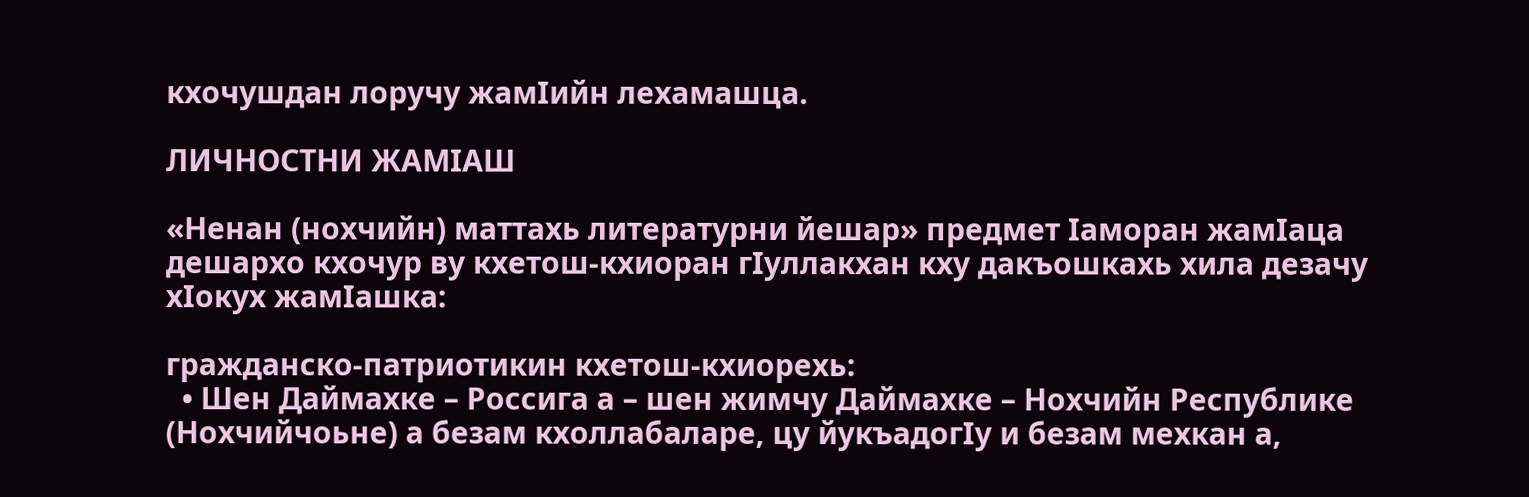кхочушдан лоручу жамӀийн лехамашца.

ЛИЧНОСТНИ ЖАМӀАШ

«Ненан (нохчийн) маттахь литературни йешар» предмет Ӏаморан жамӀаца дешархо кхочур ву кхетош-кхиоран гӀуллакхан кху дакъошкахь хила дезачу хӀокух жамӀашка:

гражданско-патриотикин кхетош-кхиорехь:
  • Шен Даймахке – Россига а – шен жимчу Даймахке – Нохчийн Республике (Нохчийчоьне) а безам кхоллабаларе, цу йукъадогӀу и безам мехкан а,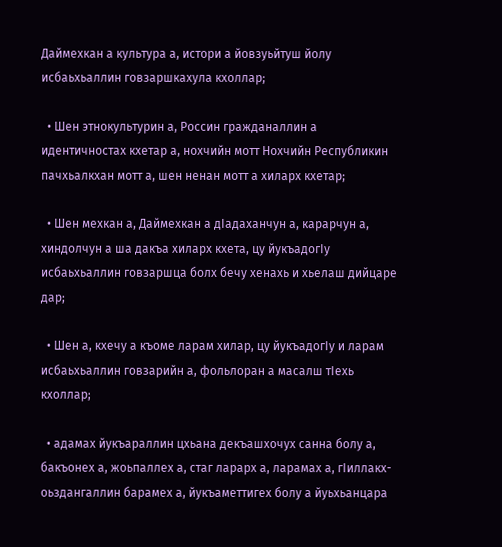Даймехкан а культура а, истори а йовзуьйтуш йолу исбаьхьаллин говзаршкахула кхоллар;

  • Шен этнокультурин а, Россин гражданаллин а идентичностах кхетар а, нохчийн мотт Нохчийн Республикин пачхьалкхан мотт а, шен ненан мотт а хиларх кхетар;

  • Шен мехкан а, Даймехкан а дӀадаханчун а, карарчун а, хиндолчун а ша дакъа хиларх кхета, цу йукъадогӀу исбаьхьаллин говзаршца болх бечу хенахь и хьелаш дийцаре дар;

  • Шен а, кхечу а къоме ларам хилар, цу йукъадогӀу и ларам исбаьхьаллин говзарийн а, фольлоран а масалш тӀехь кхоллар;

  • адамах йукъараллин цхьана декъашхочух санна болу а, бакъонех а, жоьпаллех а, стаг ларарх а, ларамах а, гӀиллакх-оьздангаллин барамех а, йукъаметтигех болу а йуьхьанцара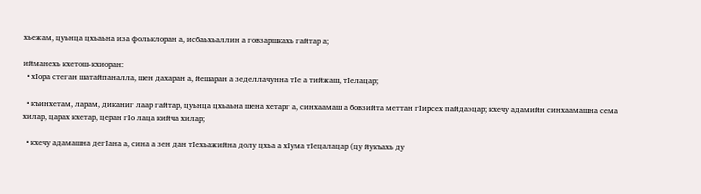хьежам, цуьнца цхьаьна иза фольклоран а, исбаьхьаллин а говзаршкахь гайтар а;

ийманехь кхетош-кхиоран:
  • хӀора стеган шатайпаналла, шен дахаран а, йешаран а зеделлачунна тӀе а тийжаш, тӀелацар;

  • къинхетам, ларам, диканиг лаар гайтар, цуьнца цхьаьна шена хетарг а, синхаамаш а бовзийта меттан гӀирсех пайдаэцар; кхечу адамийн синхаамашна сема хилар, царах кхетар, церан гӀо лаца кийча хилар;

  • кхечу адамашна дегӀана а, сина а зен дан тӀехьажийна долу цхьа а хӀума тӀецалацар (цу йукъахь ду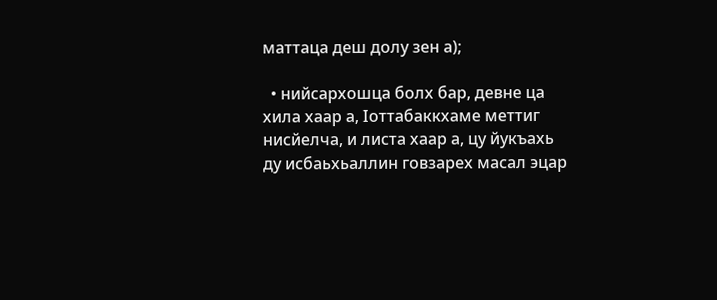маттаца деш долу зен а);

  • нийсархошца болх бар, девне ца хила хаар а, Ӏоттабаккхаме меттиг нисйелча, и листа хаар а, цу йукъахь ду исбаьхьаллин говзарех масал эцар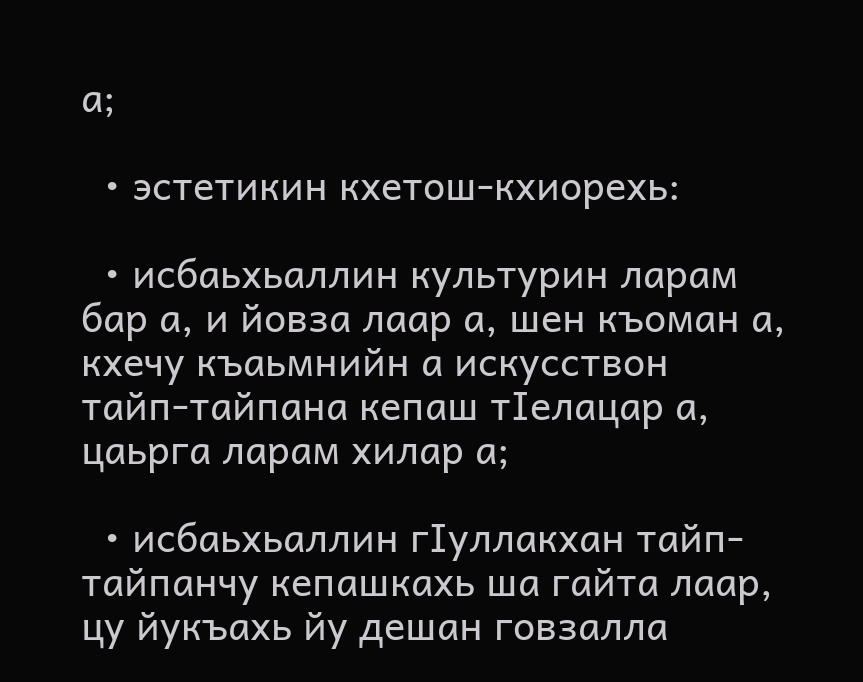а;

  • эстетикин кхетош-кхиорехь:

  • исбаьхьаллин культурин ларам бар а, и йовза лаар а, шен къоман а, кхечу къаьмнийн а искусствон тайп-тайпана кепаш тӀелацар а, цаьрга ларам хилар а;

  • исбаьхьаллин гӀуллакхан тайп-тайпанчу кепашкахь ша гайта лаар, цу йукъахь йу дешан говзалла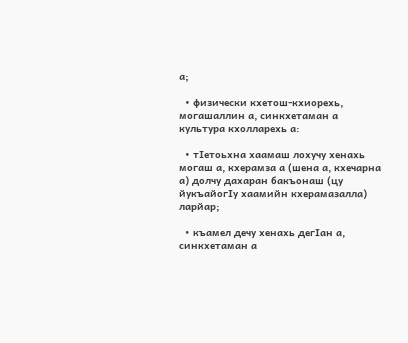а;

  • физически кхетош-кхиорехь, могашаллин а, синкхетаман а культура кхолларехь а:

  • тӀетоьхна хаамаш лохучу хенахь могаш а, кхерамза а (шена а, кхечарна а) долчу дахаран бакъонаш (цу йукъайогӀу хаамийн кхерамазалла) ларйар;

  • къамел дечу хенахь дегӀан а, синкхетаман а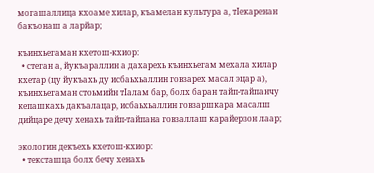могашаллица кхоаме хилар, къамелан культура а, тӀекаренан бакъонаш а ларйар;

къинхьегаман кхетош-кхиор:
  • стеган а, йукъараллин а дахарехь къинхьегам мехала хилар кхетар (цу йукъахь ду исбаьхьаллин говзарех масал эцар а), къинхьегаман стоьмийн тӀалам бар, болх баран тайп-тайпанчу кепашкахь дакъалацар, исбаьхьаллин говзаршкара масалш дийцаре дечу хенахь тайп-тайпана говзаллаш карайерзон лаар;

экологин декъехь кхетош-кхиор:
  • тексташца болх бечу хенахь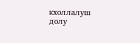кхоллалуш долу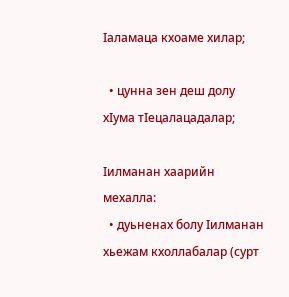Ӏаламаца кхоаме хилар;

  • цунна зен деш долу хӀума тӀецалацадалар;

Ӏилманан хаарийн мехалла:
  • дуьненах болу Ӏилманан хьежам кхоллабалар (сурт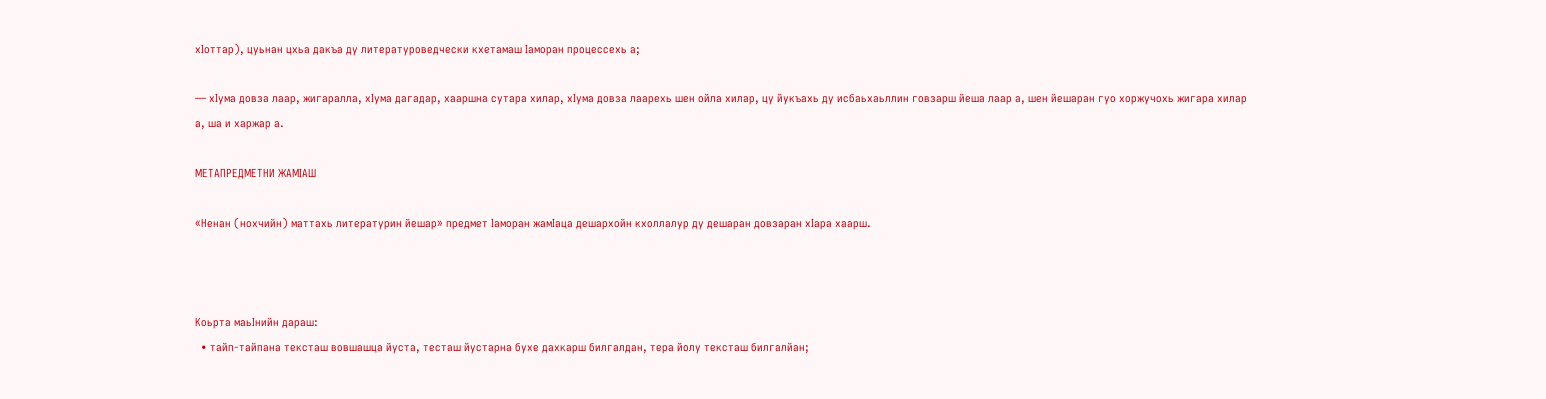хӀоттар), цуьнан цхьа дакъа ду литературоведчески кхетамаш Ӏаморан процессехь а;

— хӀума довза лаар, жигаралла, хӀума дагадар, хааршна сутара хилар, хӀума довза лаарехь шен ойла хилар, цу йукъахь ду исбаьхаьллин говзарш йеша лаар а, шен йешаран гуо хоржучохь жигара хилар а, ша и харжар а.

МЕТАПРЕДМЕТНИ ЖАМӀАШ

«Ненан (нохчийн) маттахь литературин йешар» предмет Ӏаморан жамӀаца дешархойн кхоллалур ду дешаран довзаран хӀара хаарш.



Коьрта маьӀнийн дараш:
  • тайп-тайпана тексташ вовшашца йуста, тесташ йустарна бухе дахкарш билгалдан, тера йолу тексташ билгалйан;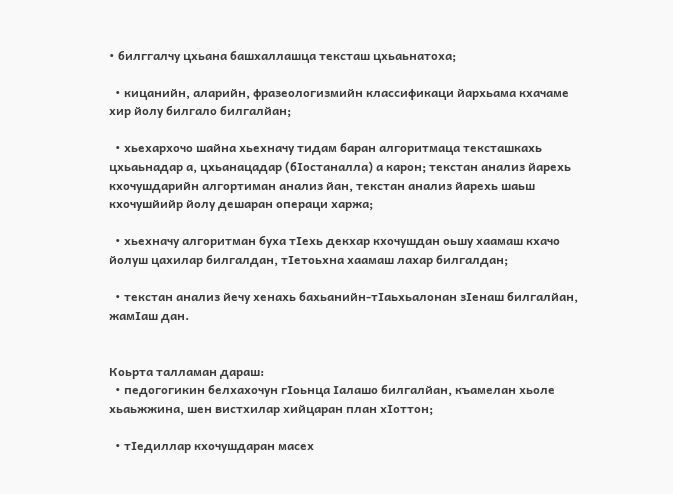• билггалчу цхьана башхаллашца тексташ цхьаьнатоха;

  • кицанийн, аларийн, фразеологизмийн классификаци йархьама кхачаме хир йолу билгало билгалйан;

  • хьехархочо шайна хьехначу тидам баран алгоритмаца тексташкахь цхьаьнадар а, цхьанацадар (бӀостаналла) а карон; текстан анализ йарехь кхочушдарийн алгортиман анализ йан, текстан анализ йарехь шаьш кхочушйийр йолу дешаран операци харжа;

  • хьехначу алгоритман буха тӀехь декхар кхочушдан оьшу хаамаш кхачо йолуш цахилар билгалдан, тӀетоьхна хаамаш лахар билгалдан;

  • текстан анализ йечу хенахь бахьанийн-тӀаьхьалонан зӀенаш билгалйан, жамӀаш дан.


Коьрта талламан дараш:
  • педогогикин белхахочун гӀоьнца Ӏалашо билгалйан, къамелан хьоле хьаьжжина, шен вистхилар хийцаран план хӀоттон;

  • тӀедиллар кхочушдаран масех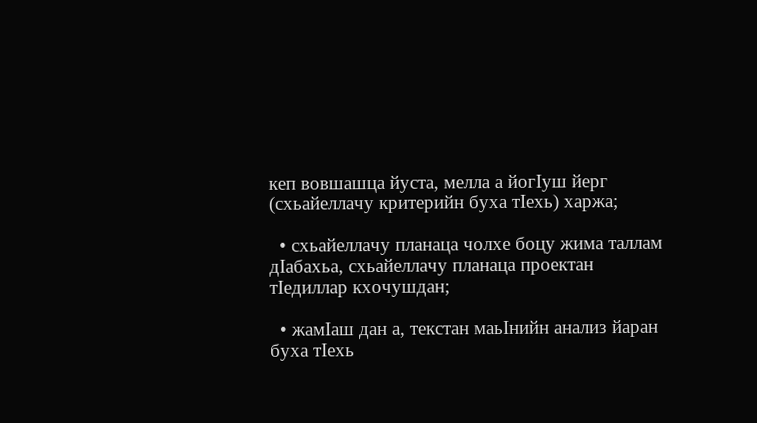кеп вовшашца йуста, мелла а йогӀуш йерг (схьайеллачу критерийн буха тӀехь) харжа;

  • схьайеллачу планаца чолхе боцу жима таллам дӀабахьа, схьайеллачу планаца проектан тӀедиллар кхочушдан;

  • жамӀаш дан а, текстан маьӀнийн анализ йаран буха тӀехь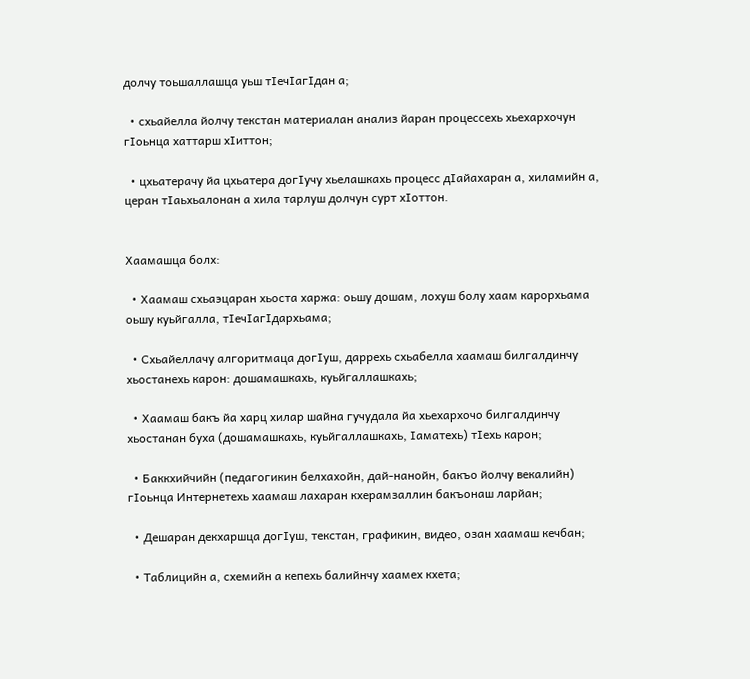долчу тоьшаллашца уьш тӀечӀагӀдан а;

  • схьайелла йолчу текстан материалан анализ йаран процессехь хьехархочун гӀоьнца хаттарш хӀиттон;

  • цхьатерачу йа цхьатера догӀучу хьелашкахь процесс дӀайахаран а, хиламийн а, церан тӀаьхьалонан а хила тарлуш долчун сурт хӀоттон.


Хаамашца болх:

  • Хаамаш схьаэцаран хьоста харжа: оьшу дошам, лохуш болу хаам карорхьама оьшу куьйгалла, тӀечӀагӀдархьама;

  • Схьайеллачу алгоритмаца догӀуш, даррехь схьабелла хаамаш билгалдинчу хьостанехь карон: дошамашкахь, куьйгаллашкахь;

  • Хаамаш бакъ йа харц хилар шайна гучудала йа хьехархочо билгалдинчу хьостанан буха (дошамашкахь, куьйгаллашкахь, Ӏаматехь) тӀехь карон;

  • Баккхийчийн (педагогикин белхахойн, дай-нанойн, бакъо йолчу векалийн) гӀоьнца Интернетехь хаамаш лахаран кхерамзаллин бакъонаш ларйан;

  • Дешаран декхаршца догӀуш, текстан, графикин, видео, озан хаамаш кечбан;

  • Таблицийн а, схемийн а кепехь балийнчу хаамех кхета;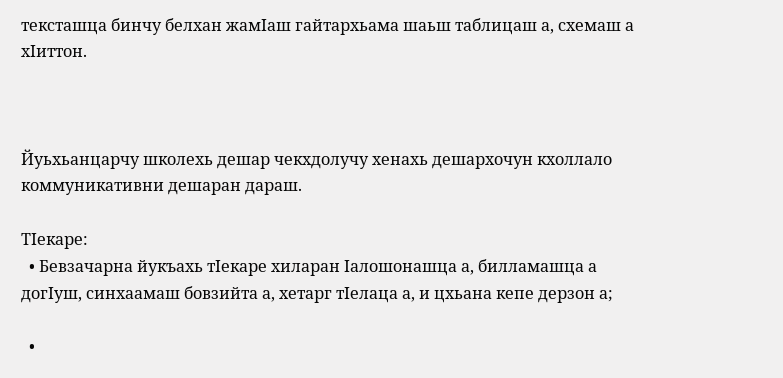тексташца бинчу белхан жамӀаш гайтархьама шаьш таблицаш а, схемаш а хӀиттон.



Йуьхьанцарчу школехь дешар чекхдолучу хенахь дешархочун кхоллало коммуникативни дешаран дараш.

ТӀекаре:
  • Бевзачарна йукъахь тӀекаре хиларан Ӏалошонашца а, билламашца а догӀуш, синхаамаш бовзийта а, хетарг тӀелаца а, и цхьана кепе дерзон а;

  •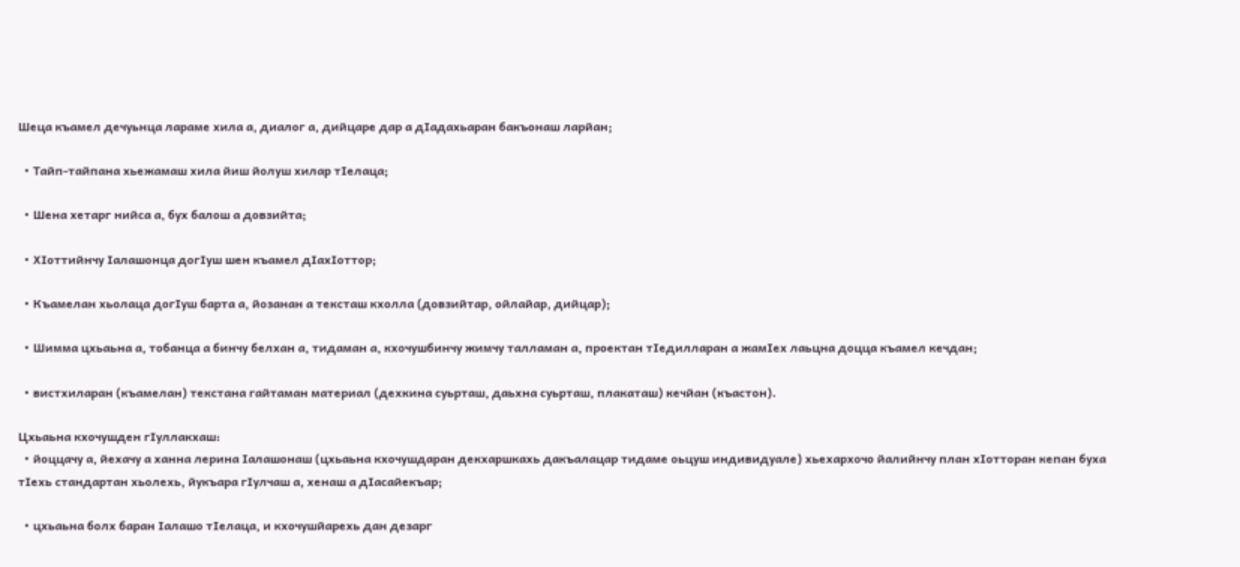Шеца къамел дечуьнца лараме хила а, диалог а, дийцаре дар а дӀадахьаран бакъонаш ларйан;

  • Тайп-тайпана хьежамаш хила йиш йолуш хилар тӀелаца;

  • Шена хетарг нийса а, бух балош а довзийта;

  • ХӀоттийнчу Ӏалашонца догӀуш шен къамел дӀахӀоттор;

  • Къамелан хьолаца догӀуш барта а, йозанан а тексташ кхолла (довзийтар, ойлайар, дийцар);

  • Шимма цхьаьна а, тобанца а бинчу белхан а, тидаман а, кхочушбинчу жимчу талламан а, проектан тӀедилларан а жамӀех лаьцна доцца къамел кечдан;

  • вистхиларан (къамелан) текстана гайтаман материал (дехкина суьрташ, даьхна суьрташ, плакаташ) кечйан (къастон).

Цхьаьна кхочушден гӀуллакхаш:
  • йоццачу а, йехачу а ханна лерина Ӏалашонаш (цхьаьна кхочушдаран декхаршкахь дакъалацар тидаме оьцуш индивидуале) хьехархочо йалийнчу план хӀотторан кепан буха тӀехь стандартан хьолехь, йукъара гӀулчаш а, хенаш а дӀасайекъар;

  • цхьаьна болх баран Ӏалашо тӀелаца, и кхочушйарехь дан дезарг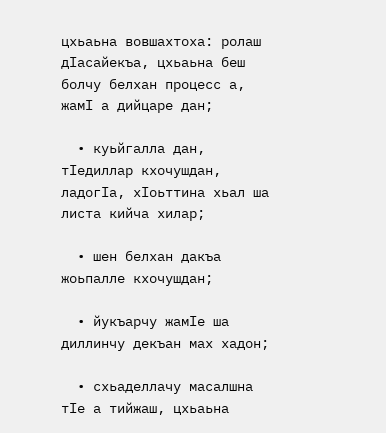цхьаьна вовшахтоха: ролаш дӀасайекъа, цхьаьна беш болчу белхан процесс а, жамӀ а дийцаре дан;

  • куьйгалла дан, тӀедиллар кхочушдан, ладогӀа, хӀоьттина хьал ша листа кийча хилар;

  • шен белхан дакъа жоьпалле кхочушдан;

  • йукъарчу жамӀе ша диллинчу декъан мах хадон;

  • схьаделлачу масалшна тӀе а тийжаш, цхьаьна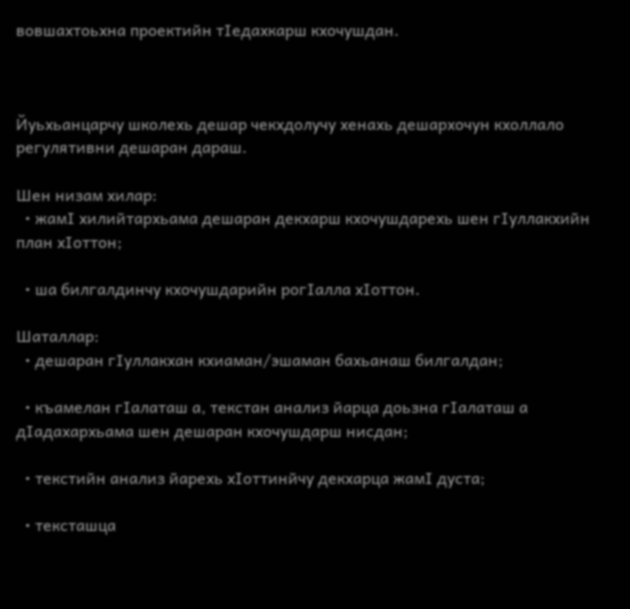вовшахтоьхна проектийн тӀедахкарш кхочушдан.



Йуьхьанцарчу школехь дешар чекхдолучу хенахь дешархочун кхоллало регулятивни дешаран дараш.

Шен низам хилар:
  • жамӀ хилийтархьама дешаран декхарш кхочушдарехь шен гӀуллакхийн план хӀоттон;

  • ша билгалдинчу кхочушдарийн рогӀалла хӀоттон.

Шаталлар:
  • дешаран гӀуллакхан кхиаман/эшаман бахьанаш билгалдан;

  • къамелан гӀалаташ а, текстан анализ йарца доьзна гӀалаташ а дӀадахархьама шен дешаран кхочушдарш нисдан;

  • текстийн анализ йарехь хӀоттинйчу декхарца жамӀ дуста;

  • тексташца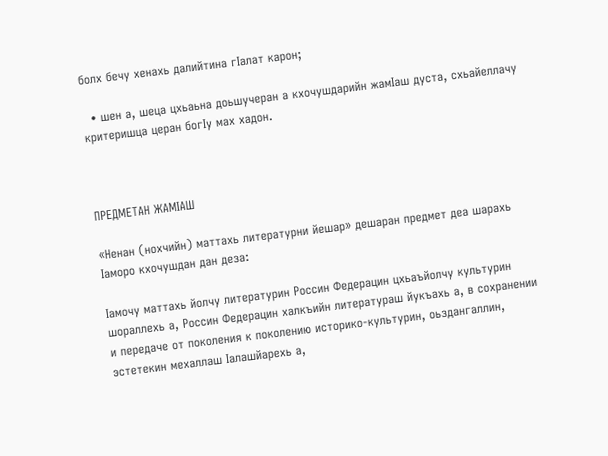болх бечу хенахь далийтина гӀалат карон;

  • шен а, шеца цхьаьна доьшучеран а кхочушдарийн жамӀаш дуста, схьайеллачу критеришца церан богӀу мах хадон.



ПРЕДМЕТАН ЖАМӀАШ

«Ненан (нохчийн) маттахь литературни йешар» дешаран предмет деа шарахь Ӏаморо кхочушдан дан деза:

Ӏамочу маттахь йолчу литературин Россин Федерацин цхьаъйолчу культурин шораллехь а, Россин Федерацин халкъийн литератураш йукъахь а, в сохранении и передаче от поколения к поколению историко-культурин, оьздангаллин, эстетекин мехаллаш Ӏалашйарехь а,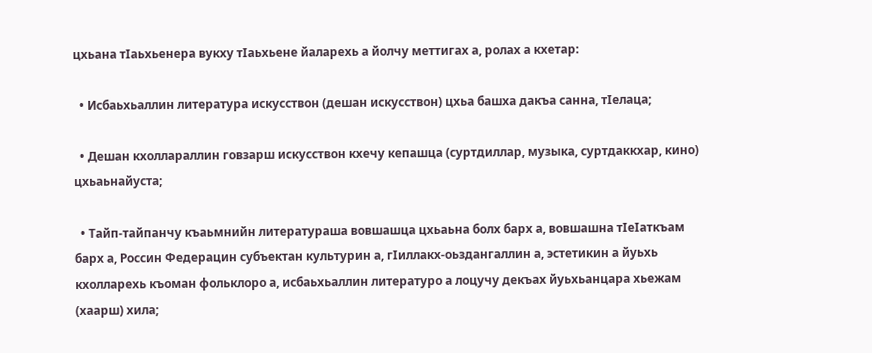цхьана тӀаьхьенера вукху тӀаьхьене йаларехь а йолчу меттигах а, ролах а кхетар:

  • Исбаьхьаллин литература искусствон (дешан искусствон) цхьа башха дакъа санна, тӀелаца;

  • Дешан кхоллараллин говзарш искусствон кхечу кепашца (суртдиллар, музыка, суртдаккхар, кино) цхьаьнайуста;

  • Тайп-тайпанчу къаьмнийн литератураша вовшашца цхьаьна болх барх а, вовшашна тӀеӀаткъам барх а, Россин Федерацин субъектан культурин а, гӀиллакх-оьздангаллин а, эстетикин а йуьхь кхолларехь къоман фольклоро а, исбаьхьаллин литературо а лоцучу декъах йуьхьанцара хьежам (хаарш) хила;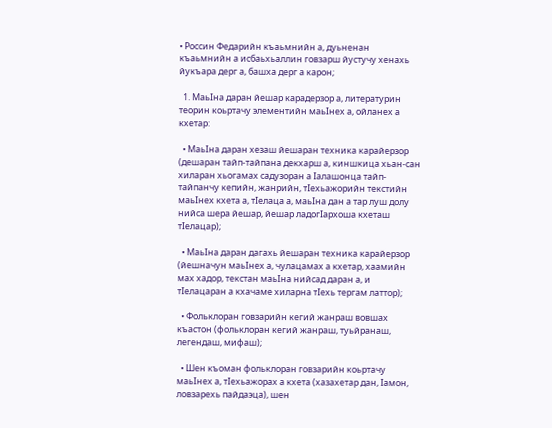• Россин Федарийн къаьмнийн а, дуьненан къаьмнийн а исбаьхьаллин говзарш йустучу хенахь йукъара дерг а, башха дерг а карон;

  1. МаьӀна даран йешар карадерзор а, литературин теорин коьртачу элементийн маьӀнех а, ойланех а кхетар:

  • МаьӀна даран хезаш йешаран техника карайерзор (дешаран тайп-тайпана декхарш а, киншкица хьан-сан хиларан хьогамах садузоран а Ӏалашонца тайп-тайпанчу кепийн, жанрийн, тӀехьажорийн текстийн маьӀнех кхета а, тӀелаца а, маьӀна дан а тар луш долу нийса шера йешар, йешар ладогӀархоша кхеташ тӀелацар);

  • МаьӀна даран дагахь йешаран техника карайерзор (йешначун маьӀнех а, чулацамах а кхетар, хаамийн мах хадор, текстан маьӀна нийсад даран а, и тӀелацаран а кхачаме хиларна тӀехь тергам латтор);

  • Фольклоран говзарийн кегий жанраш вовшах къастон (фольклоран кегий жанраш, туьйранаш, легендаш, мифаш);

  • Шен къоман фольклоран говзарийн коьртачу маьӀнех а, тӀехьажорах а кхета (хазахетар дан, Ӏамон, ловзарехь пайдаэца), шен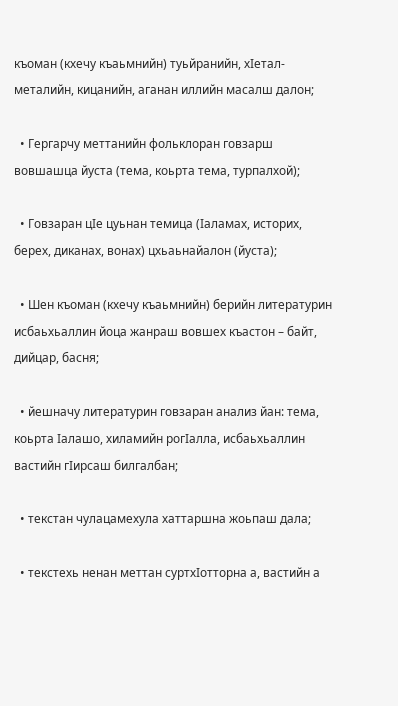къоман (кхечу къаьмнийн) туьйранийн, хӀетал-металийн, кицанийн, аганан иллийн масалш далон;

  • Гергарчу меттанийн фольклоран говзарш вовшашца йуста (тема, коьрта тема, турпалхой);

  • Говзаран цӀе цуьнан темица (Ӏаламах, историх, берех, диканах, вонах) цхьаьнайалон (йуста);

  • Шен къоман (кхечу къаьмнийн) берийн литературин исбаьхьаллин йоца жанраш вовшех къастон – байт, дийцар, басня;

  • йешначу литературин говзаран анализ йан: тема, коьрта Ӏалашо, хиламийн рогӀалла, исбаьхьаллин вастийн гӀирсаш билгалбан;

  • текстан чулацамехула хаттаршна жоьпаш дала;

  • текстехь ненан меттан суртхӀотторна а, вастийн а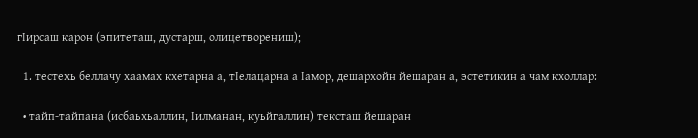гӀирсаш карон (эпитеташ, дустарш, олицетворениш);

  1. тестехь беллачу хаамах кхетарна а, тӀелацарна а Ӏамор, дешархойн йешаран а, эстетикин а чам кхоллар:

  • тайп-тайпана (исбаьхьаллин, Ӏилманан, куьйгаллин) тексташ йешаран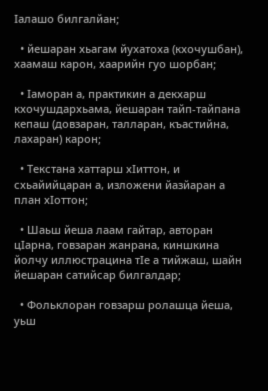Ӏалашо билгалйан;

  • йешаран хьагам йухатоха (кхочушбан), хаамаш карон, хаарийн гуо шорбан;

  • Ӏаморан а, практикин а декхарш кхочушдархьама, йешаран тайп-тайпана кепаш (довзаран, талларан, къастийна, лахаран) карон;

  • Текстана хаттарш хӀиттон, и схьайийцаран а, изложени йазйаран а план хӀоттон;

  • Шаьш йеша лаам гайтар, авторан цӀарна, говзаран жанрана, киншкина йолчу иллюстрацина тӀе а тийжаш, шайн йешаран сатийсар билгалдар;

  • Фольклоран говзарш ролашца йеша, уьш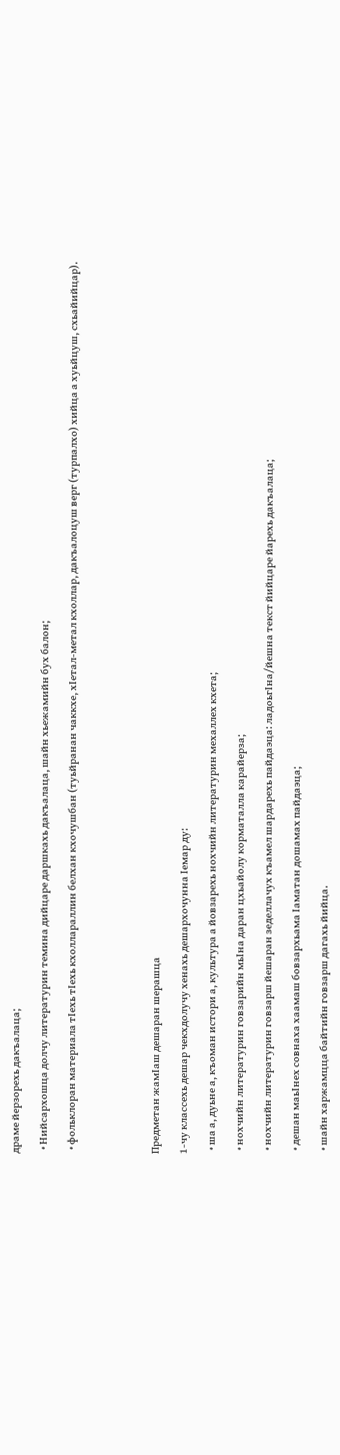драме йерзорехь дакъалаца;

  • Нийсархошца долчу литературин темина дийцаре даршкахь дакъалаца, шайн хьежамийн бух балон;

  • фольклоран материала тӀехь тӀехь кхоллараллин белхан кхочушбан (туьйранан чаккхе, хӀетал-метал кхоллар, дакъалоцуш верг (турпалхо) хийца а хуьйцуш, схьайийцар).





Предметан жамӀаш дешаран шерашца

1-чу классехь дешар чекхдолучу хенахь дешархочунна Ӏемар ду:

  • ша а, дуьне а, къоман истори а, культура а йовзарехь нохчийн литературин мехаллех кхета;

  • нохчийн литературин говзарийн мьӀна даран цхьайолу корматалла карайерза;

  • нохчийн литературин говзарш йешаран зеделлачух къамел шардарехь пайдаэца: ладоьгӀна/йешна текст йийцаре йарехь дакъалаца;

  • дешан маьӀнех совнаха хаамаш бовзархьама Ӏаматан дошамах пайдаэца;

  • шайн харжамцца байтийн говзарш дагахь йийца.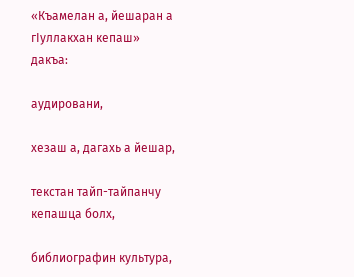«Къамелан а, йешаран а гӀуллакхан кепаш» дакъа:

аудировани,

хезаш а, дагахь а йешар,

текстан тайп-тайпанчу кепашца болх,

библиографин культура,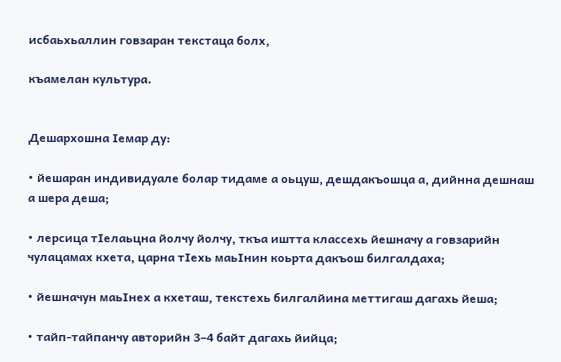исбаьхьаллин говзаран текстаца болх,

къамелан культура.


Дешархошна Ӏемар ду:

• йешаран индивидуале болар тидаме а оьцуш, дешдакъошца а, дийнна дешнаш а шера деша;

• лерсица тӀелаьцна йолчу йолчу, ткъа иштта классехь йешначу а говзарийн чулацамах кхета, царна тӀехь маьӀнин коьрта дакъош билгалдаха;

• йешначун маьӀнех а кхеташ, текстехь билгалйина меттигаш дагахь йеша;

• тайп-тайпанчу авторийн 3–4 байт дагахь йийца;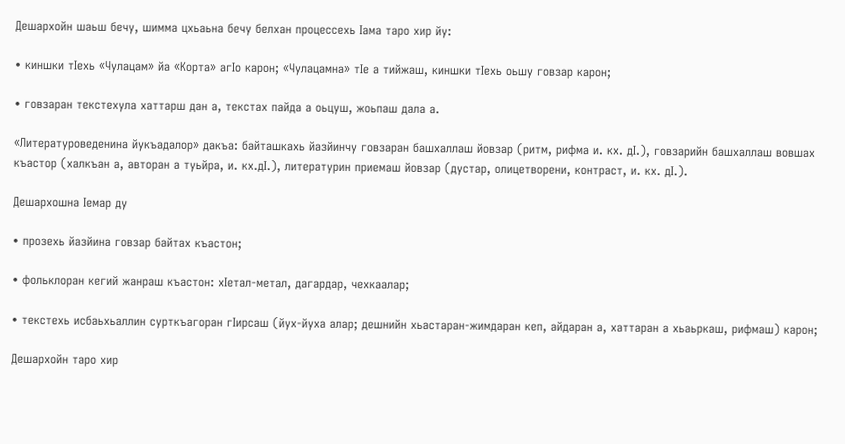Дешархойн шаьш бечу, шимма цхьаьна бечу белхан процессехь Ӏама таро хир йу:

• киншки тӀехь «Чулацам» йа «Корта» агӀо карон; «Чулацамна» тӀе а тийжаш, киншки тӀехь оьшу говзар карон;

• говзаран текстехула хаттарш дан а, текстах пайда а оьцуш, жоьпаш дала а.

«Литературоведенина йукъадалор» дакъа: байташкахь йазйинчу говзаран башхаллаш йовзар (ритм, рифма и. кх. дӀ.), говзарийн башхаллаш вовшах къастор (халкъан а, авторан а туьйра, и. кх.дӀ.), литературин приемаш йовзар (дустар, олицетворени, контраст, и. кх. дӀ.).

Дешархошна Ӏемар ду

• прозехь йазйина говзар байтах къастон;

• фольклоран кегий жанраш къастон: хӀетал-метал, дагардар, чехкаалар;

• текстехь исбаьхьаллин сурткъагоран гӀирсаш (йух-йуха алар; дешнийн хьастаран-жимдаран кеп, айдаран а, хаттаран а хьаьркаш, рифмаш) карон;

Дешархойн таро хир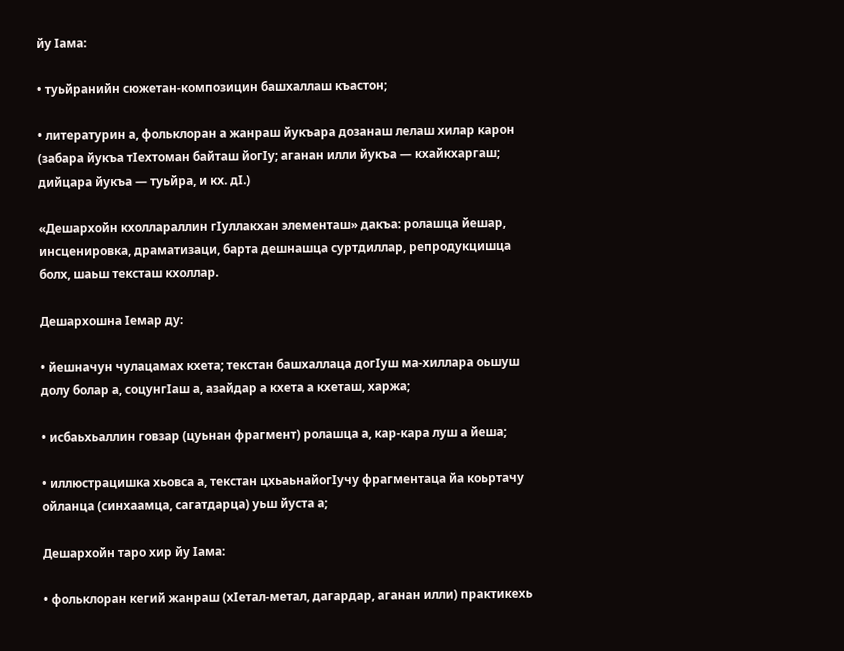йу Ӏама:

• туьйранийн сюжетан-композицин башхаллаш къастон;

• литературин а, фольклоран а жанраш йукъара дозанаш лелаш хилар карон (забара йукъа тӀехтоман байташ йогӀу; аганан илли йукъа — кхайкхаргаш; дийцара йукъа — туьйра, и кх. дӀ.)

«Дешархойн кхоллараллин гӀуллакхан элементаш» дакъа: ролашца йешар, инсценировка, драматизаци, барта дешнашца суртдиллар, репродукцишца болх, шаьш тексташ кхоллар.

Дешархошна Ӏемар ду:

• йешначун чулацамах кхета; текстан башхаллаца догӀуш ма-хиллара оьшуш долу болар а, соцунгӀаш а, азайдар а кхета а кхеташ, харжа;

• исбаьхьаллин говзар (цуьнан фрагмент) ролашца а, кар-кара луш а йеша;

• иллюстрацишка хьовса а, текстан цхьаьнайогӀучу фрагментаца йа коьртачу ойланца (синхаамца, сагатдарца) уьш йуста а;

Дешархойн таро хир йу Ӏама:

• фольклоран кегий жанраш (хӀетал-метал, дагардар, аганан илли) практикехь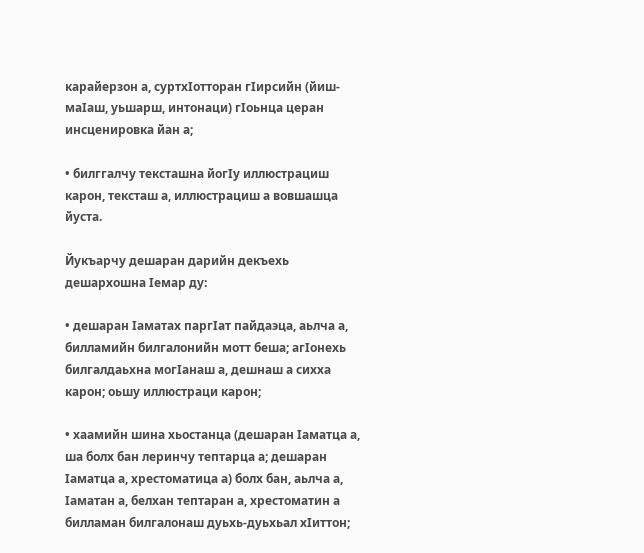карайерзон а, суртхӀотторан гӀирсийн (йиш-маӀаш, уьшарш, интонаци) гӀоьнца церан инсценировка йан а;

• билггалчу тексташна йогӀу иллюстрациш карон, тексташ а, иллюстрациш а вовшашца йуста.

Йукъарчу дешаран дарийн декъехь дешархошна Ӏемар ду:

• дешаран Ӏаматах паргӀат пайдаэца, аьлча а, билламийн билгалонийн мотт беша; агӀонехь билгалдаьхна могӀанаш а, дешнаш а сихха карон; оьшу иллюстраци карон;

• хаамийн шина хьостанца (дешаран Ӏаматца а, ша болх бан леринчу тептарца а; дешаран Ӏаматца а, хрестоматица а) болх бан, аьлча а, Ӏаматан а, белхан тептаран а, хрестоматин а билламан билгалонаш дуьхь-дуьхьал хӀиттон;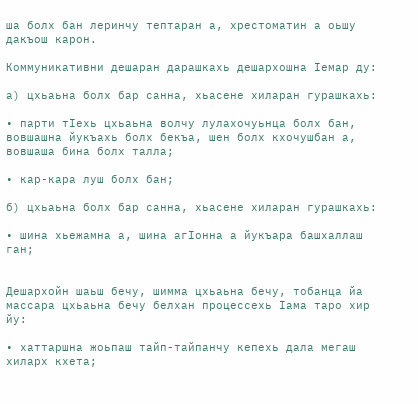ша болх бан леринчу тептаран а, хрестоматин а оьшу дакъош карон.

Коммуникативни дешаран дарашкахь дешархошна Ӏемар ду:

а) цхьаьна болх бар санна, хьасене хиларан гурашкахь:

• парти тӀехь цхьаьна волчу лулахочуьнца болх бан, вовшашна йукъахь болх бекъа, шен болх кхочушбан а, вовшаша бина болх талла;

• кар-кара луш болх бан;

б) цхьаьна болх бар санна, хьасене хиларан гурашкахь:

• шина хьежамна а, шина агӀонна а йукъара башхаллаш ган;


Дешархойн шаьш бечу, шимма цхьаьна бечу, тобанца йа массара цхьаьна бечу белхан процессехь Ӏама таро хир йу:

• хаттаршна жоьпаш тайп-тайпанчу кепехь дала мегаш хиларх кхета;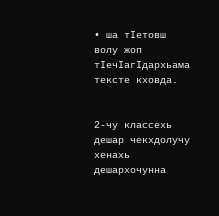• ша тӀетовш волу жоп тӀечӀагӀдархьама тексте кховда.


2-чу классехь дешар чекхдолучу хенахь дешархочунна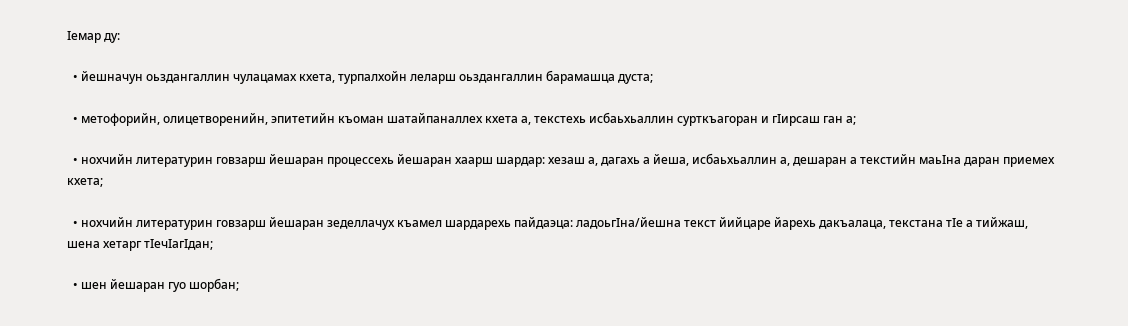Ӏемар ду:

  • йешначун оьздангаллин чулацамах кхета, турпалхойн леларш оьздангаллин барамашца дуста;

  • метофорийн, олицетворенийн, эпитетийн къоман шатайпаналлех кхета а, текстехь исбаьхьаллин сурткъагоран и гӀирсаш ган а;

  • нохчийн литературин говзарш йешаран процессехь йешаран хаарш шардар: хезаш а, дагахь а йеша, исбаьхьаллин а, дешаран а текстийн маьӀна даран приемех кхета;

  • нохчийн литературин говзарш йешаран зеделлачух къамел шардарехь пайдаэца: ладоьгӀна/йешна текст йийцаре йарехь дакъалаца, текстана тӀе а тийжаш, шена хетарг тӀечӀагӀдан;

  • шен йешаран гуо шорбан;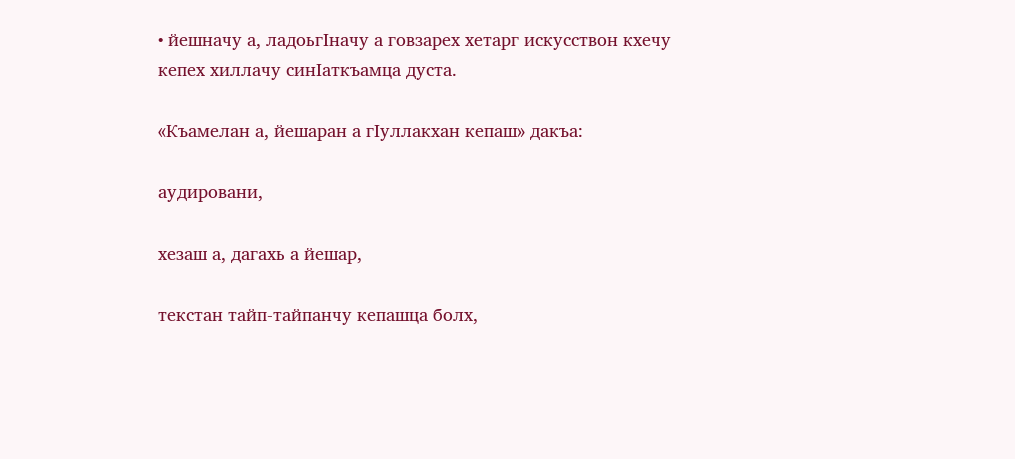• йешначу а, ладоьгӀначу а говзарех хетарг искусствон кхечу кепех хиллачу синӀаткъамца дуста.

«Къамелан а, йешаран а гӀуллакхан кепаш» дакъа:

аудировани,

хезаш а, дагахь а йешар,

текстан тайп-тайпанчу кепашца болх,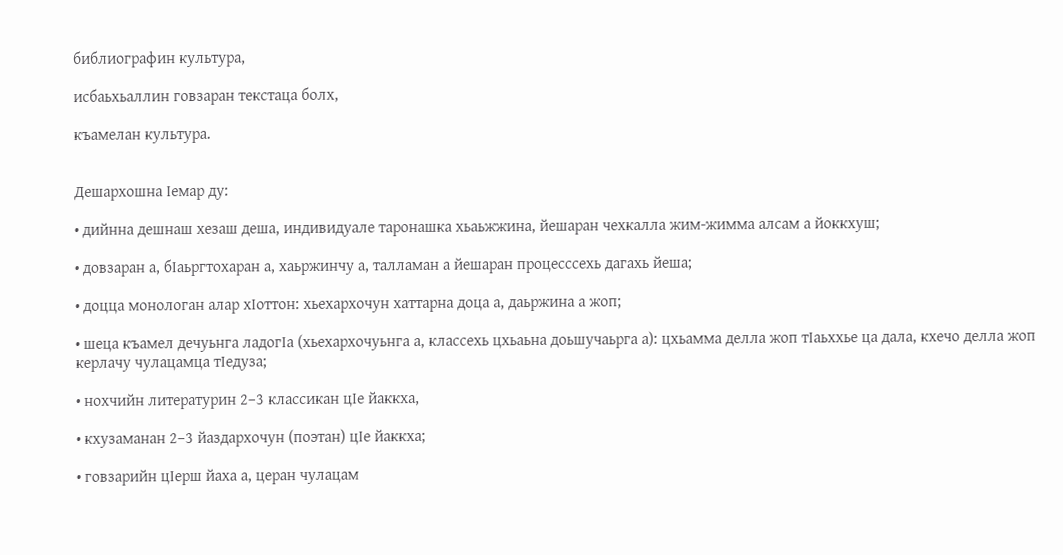библиографин культура,

исбаьхьаллин говзаран текстаца болх,

къамелан культура.


Дешархошна Ӏемар ду:

• дийнна дешнаш хезаш деша, индивидуале таронашка хьаьжжина, йешаран чехкалла жим-жимма алсам а йоккхуш;

• довзаран а, бӀаьргтохаран а, хаьржинчу а, талламан а йешаран процесссехь дагахь йеша;

• доцца монологан алар хӀоттон: хьехархочун хаттарна доца а, даьржина а жоп;

• шеца къамел дечуьнга ладогӀа (хьехархочуьнга а, классехь цхьаьна доьшучаьрга а): цхьамма делла жоп тӀаьххье ца дала, кхечо делла жоп керлачу чулацамца тӀедуза;

• нохчийн литературин 2–3 классикан цӀе йаккха,

• кхузаманан 2–3 йаздархочун (поэтан) цӀе йаккха;

• говзарийн цӀерш йаха а, церан чулацам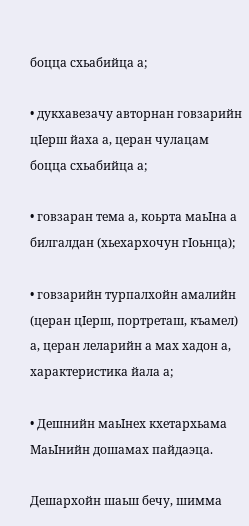боцца схьабийца а;

• дукхавезачу авторнан говзарийн цӀерш йаха а, церан чулацам боцца схьабийца а;

• говзаран тема а, коьрта маьӀна а билгалдан (хьехархочун гӀоьнца);

• говзарийн турпалхойн амалийн (церан цӀерш, портреташ, къамел) а, церан леларийн а мах хадон а, характеристика йала а;

• Дешнийн маьӀнех кхетархьама МаьӀнийн дошамах пайдаэца.

Дешархойн шаьш бечу, шимма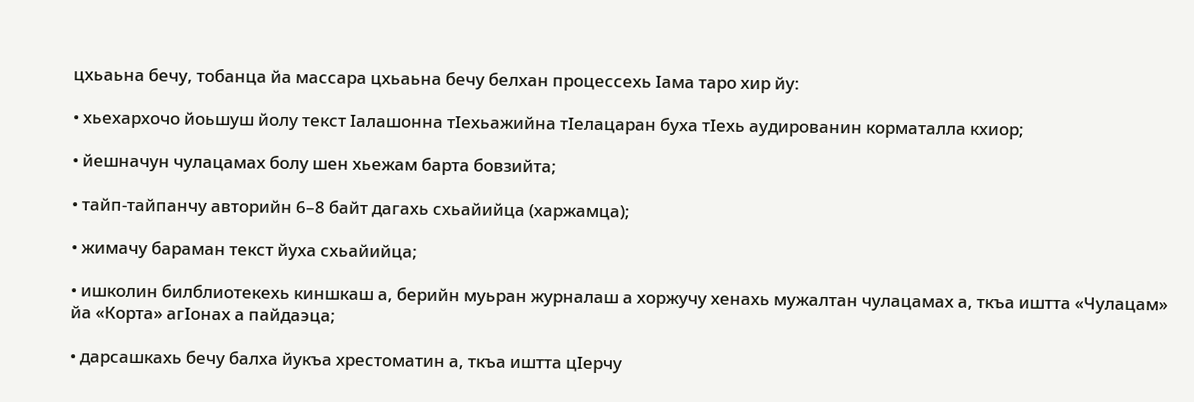цхьаьна бечу, тобанца йа массара цхьаьна бечу белхан процессехь Ӏама таро хир йу:

• хьехархочо йоьшуш йолу текст Ӏалашонна тӀехьажийна тӀелацаран буха тӀехь аудированин корматалла кхиор;

• йешначун чулацамах болу шен хьежам барта бовзийта;

• тайп-тайпанчу авторийн 6–8 байт дагахь схьайийца (харжамца);

• жимачу бараман текст йуха схьайийца;

• ишколин билблиотекехь киншкаш а, берийн муьран журналаш а хоржучу хенахь мужалтан чулацамах а, ткъа иштта «Чулацам» йа «Корта» агӀонах а пайдаэца;

• дарсашкахь бечу балха йукъа хрестоматин а, ткъа иштта цӀерчу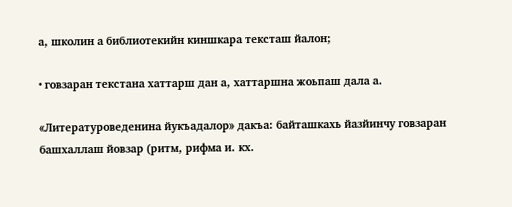а, школин а библиотекийн киншкара тексташ йалон;

• говзаран текстана хаттарш дан а, хаттаршна жоьпаш дала а.

«Литературоведенина йукъадалор» дакъа: байташкахь йазйинчу говзаран башхаллаш йовзар (ритм, рифма и. кх.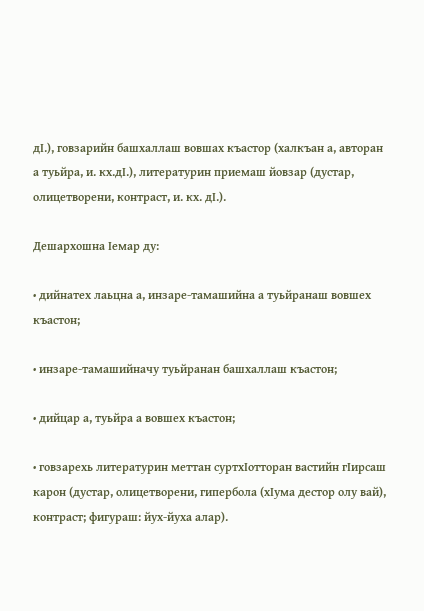дӀ.), говзарийн башхаллаш вовшах къастор (халкъан а, авторан а туьйра, и. кх.дӀ.), литературин приемаш йовзар (дустар, олицетворени, контраст, и. кх. дӀ.).

Дешархошна Ӏемар ду:

• дийнатех лаьцна а, инзаре-тамашийна а туьйранаш вовшех къастон;

• инзаре-тамашийначу туьйранан башхаллаш къастон;

• дийцар а, туьйра а вовшех къастон;

• говзарехь литературин меттан суртхӀотторан вастийн гӀирсаш карон (дустар, олицетворени, гипербола (хӀума дестор олу вай), контраст; фигураш: йух-йуха алар).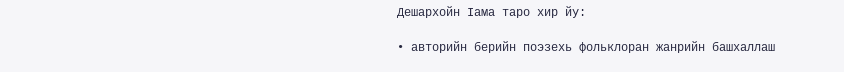Дешархойн Ӏама таро хир йу:

• авторийн берийн поэзехь фольклоран жанрийн башхаллаш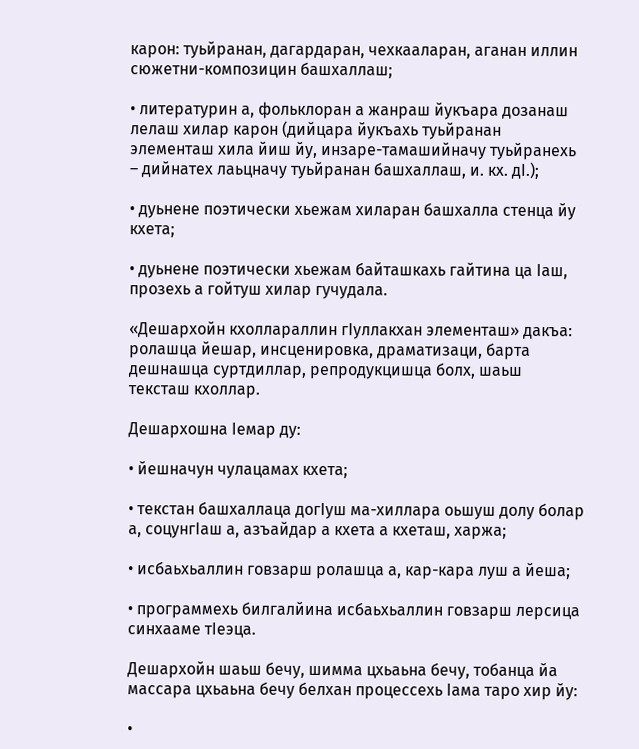карон: туьйранан, дагардаран, чехкааларан, аганан иллин сюжетни-композицин башхаллаш;

• литературин а, фольклоран а жанраш йукъара дозанаш лелаш хилар карон (дийцара йукъахь туьйранан элементаш хила йиш йу, инзаре-тамашийначу туьйранехь – дийнатех лаьцначу туьйранан башхаллаш, и. кх. дӀ.);

• дуьнене поэтически хьежам хиларан башхалла стенца йу кхета;

• дуьнене поэтически хьежам байташкахь гайтина ца Ӏаш, прозехь а гойтуш хилар гучудала.

«Дешархойн кхоллараллин гӀуллакхан элементаш» дакъа: ролашца йешар, инсценировка, драматизаци, барта дешнашца суртдиллар, репродукцишца болх, шаьш тексташ кхоллар.

Дешархошна Ӏемар ду:

• йешначун чулацамах кхета;

• текстан башхаллаца догӀуш ма-хиллара оьшуш долу болар а, соцунгӀаш а, азъайдар а кхета а кхеташ, харжа;

• исбаьхьаллин говзарш ролашца а, кар-кара луш а йеша;

• программехь билгалйина исбаьхьаллин говзарш лерсица синхааме тӀеэца.

Дешархойн шаьш бечу, шимма цхьаьна бечу, тобанца йа массара цхьаьна бечу белхан процессехь Ӏама таро хир йу:

•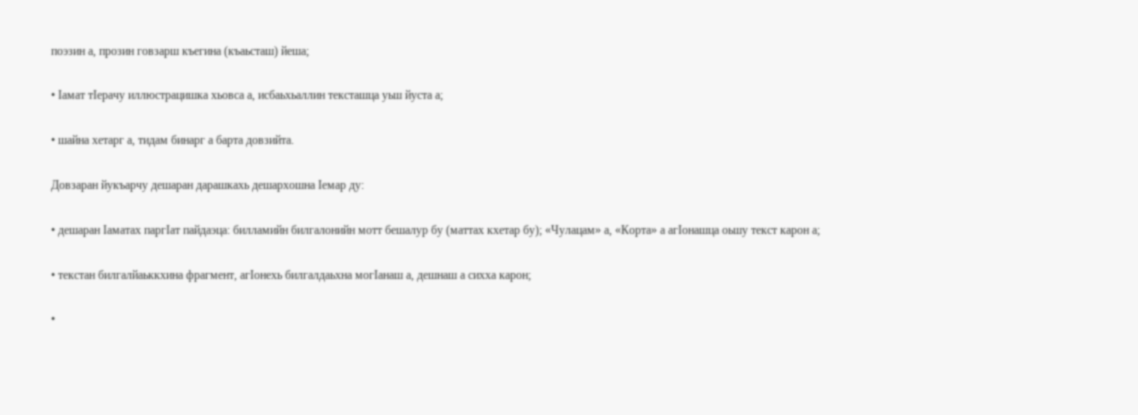поэзин а, прозин говзарш къегина (къаьсташ) йеша;

• Ӏамат тӀерачу иллюстрацишка хьовса а, исбаьхьаллин тексташца уьш йуста а;

• шайна хетарг а, тидам бинарг а барта довзийта.

Довзаран йукъарчу дешаран дарашкахь дешархошна Ӏемар ду:

• дешаран Ӏаматах паргӀат пайдаэца: билламийн билгалонийн мотт бешалур бу (маттах кхетар бу); «Чулацам» а, «Корта» а агӀонашца оьшу текст карон а;

• текстан билгалйаьккхина фрагмент, агӀонехь билгалдаьхна могӀанаш а, дешнаш а сихха карон;

•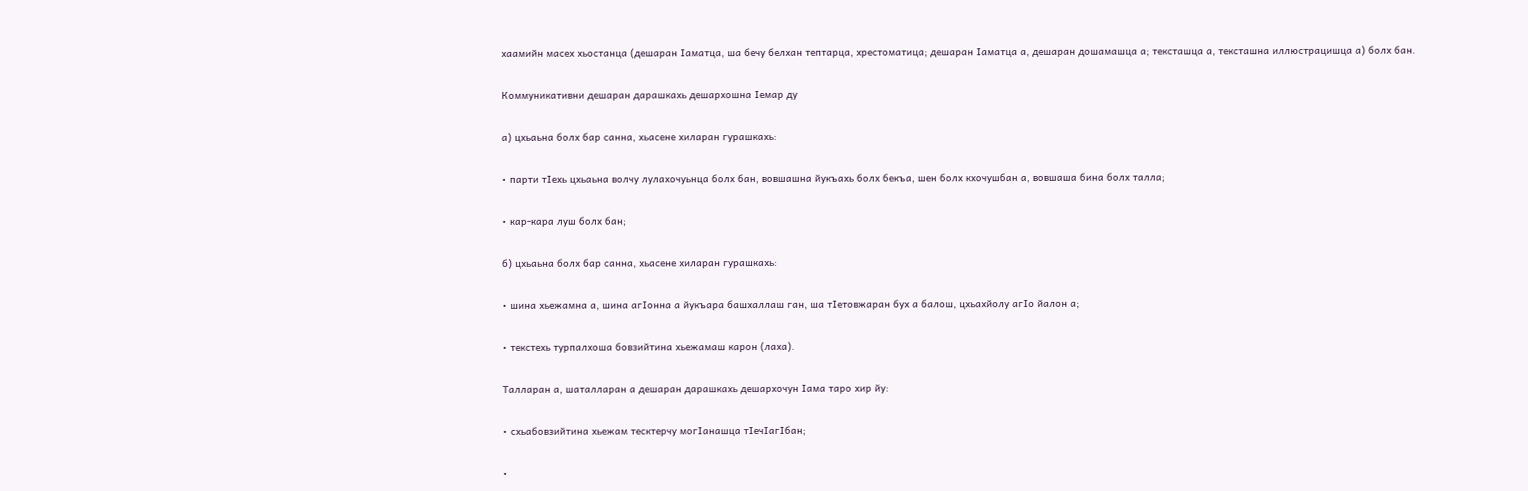хаамийн масех хьостанца (дешаран Ӏаматца, ша бечу белхан тептарца, хрестоматица; дешаран Ӏаматца а, дешаран дошамашца а; тексташца а, тексташна иллюстрацишца а) болх бан.

Коммуникативни дешаран дарашкахь дешархошна Ӏемар ду

а) цхьаьна болх бар санна, хьасене хиларан гурашкахь:

• парти тӀехь цхьаьна волчу лулахочуьнца болх бан, вовшашна йукъахь болх бекъа, шен болх кхочушбан а, вовшаша бина болх талла;

• кар-кара луш болх бан;

б) цхьаьна болх бар санна, хьасене хиларан гурашкахь:

• шина хьежамна а, шина агӀонна а йукъара башхаллаш ган, ша тӀетовжаран бух а балош, цхьахйолу агӀо йалон а;

• текстехь турпалхоша бовзийтина хьежамаш карон (лаха).

Талларан а, шаталларан а дешаран дарашкахь дешархочун Ӏама таро хир йу:

• схьабовзийтина хьежам тесктерчу могӀанашца тӀечӀагӀбан;

•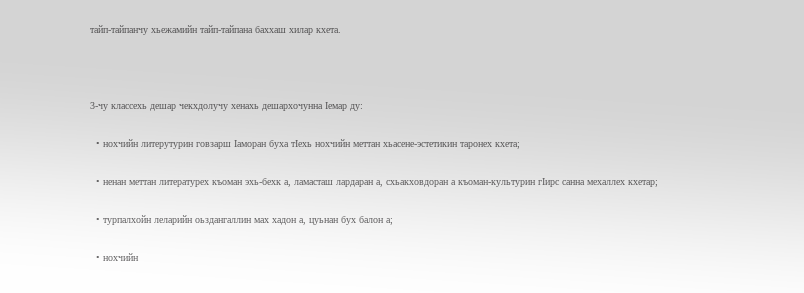тайп-тайпанчу хьежамийн тайп-тайпана баххаш хилар кхета.



3-чу классехь дешар чекхдолучу хенахь дешархочунна Ӏемар ду:

  • нохчийн литерутурин говзарш Ӏаморан буха тӀехь нохчийн меттан хьасене-эстетикин таронех кхета;

  • ненан меттан литературех къоман эхь-бехк а, ламасташ лардаран а, схьакховдоран а къоман-культурин гӀирс санна мехаллех кхетар;

  • турпалхойн леларийн оьздангаллин мах хадон а, цуьнан бух балон а;

  • нохчийн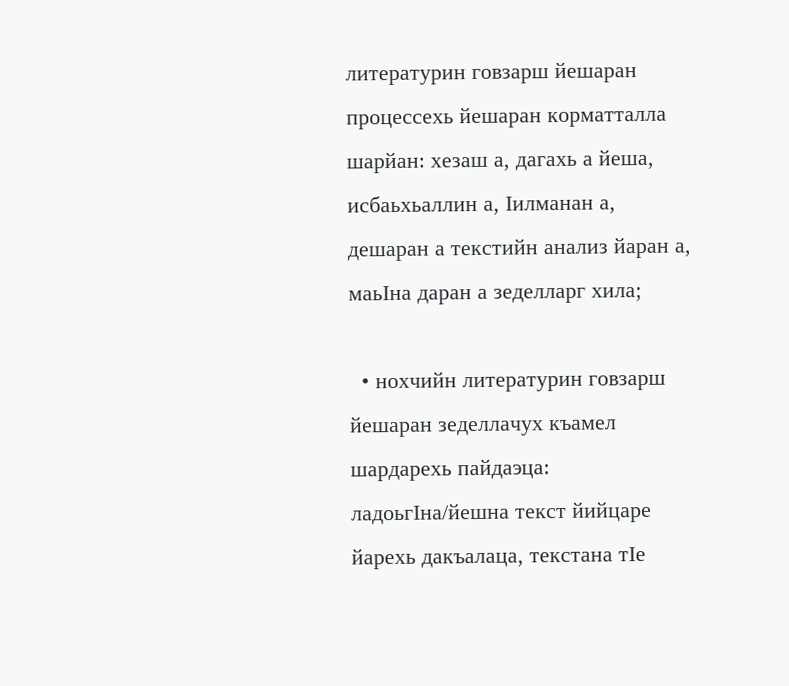литературин говзарш йешаран процессехь йешаран корматталла шарйан: хезаш а, дагахь а йеша, исбаьхьаллин а, Ӏилманан а, дешаран а текстийн анализ йаран а, маьӀна даран а зеделларг хила;

  • нохчийн литературин говзарш йешаран зеделлачух къамел шардарехь пайдаэца: ладоьгӀна/йешна текст йийцаре йарехь дакъалаца, текстана тӀе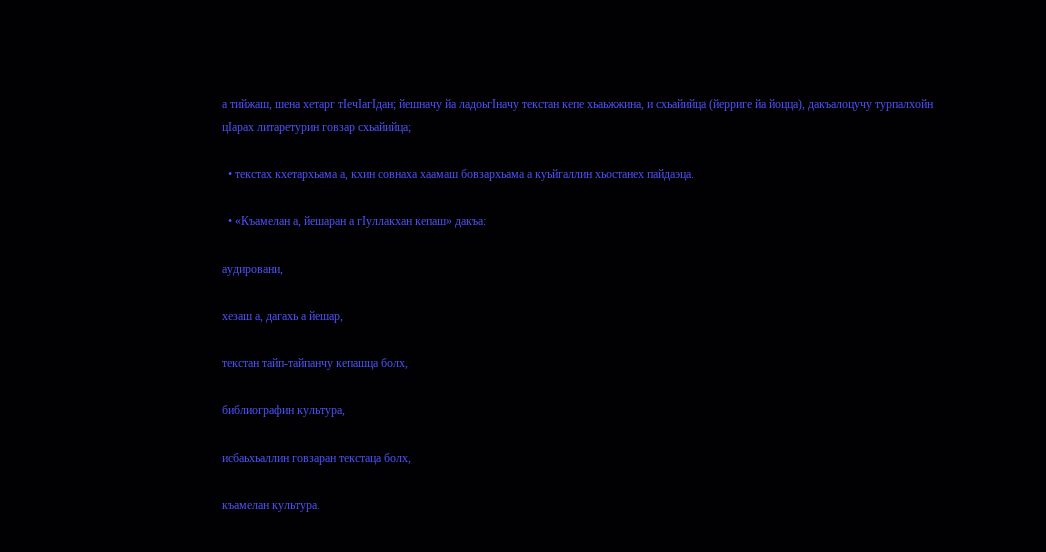а тийжаш, шена хетарг тӀечӀагӀдан; йешначу йа ладоьгӀначу текстан кепе хьаьжжина, и схьайийца (йерриге йа йоцца), дакъалоцучу турпалхойн цӀарах литаретурин говзар схьайийца;

  • текстах кхетархьама а, кхин совнаха хаамаш бовзархьама а куьйгаллин хьостанех пайдаэца.

  • «Къамелан а, йешаран а гӀуллакхан кепаш» дакъа:

аудировани,

хезаш а, дагахь а йешар,

текстан тайп-тайпанчу кепашца болх,

библиографин культура,

исбаьхьаллин говзаран текстаца болх,

къамелан культура.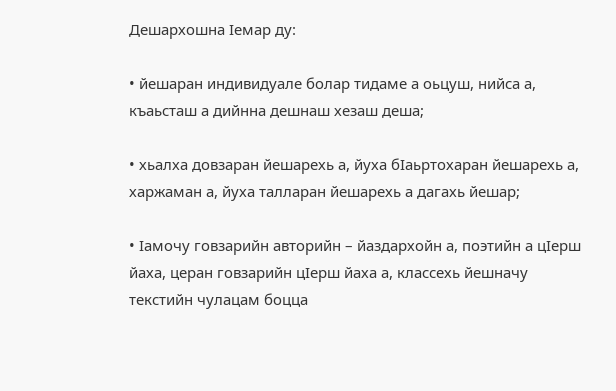Дешархошна Ӏемар ду:

• йешаран индивидуале болар тидаме а оьцуш, нийса а, къаьсташ а дийнна дешнаш хезаш деша;

• хьалха довзаран йешарехь а, йуха бӀаьртохаран йешарехь а, харжаман а, йуха талларан йешарехь а дагахь йешар;

• Ӏамочу говзарийн авторийн – йаздархойн а, поэтийн а цӀерш йаха, церан говзарийн цӀерш йаха а, классехь йешначу текстийн чулацам боцца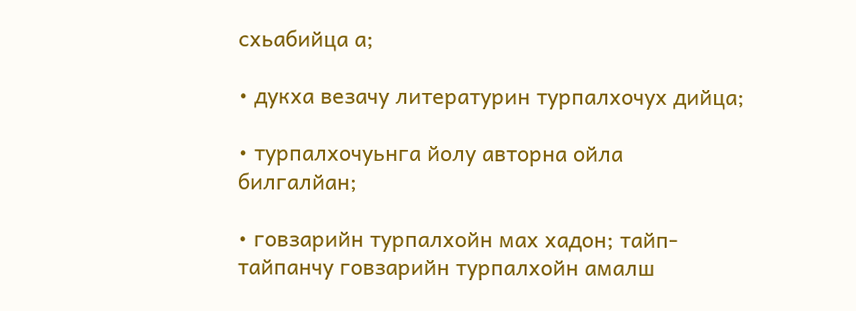схьабийца а;

• дукха везачу литературин турпалхочух дийца;

• турпалхочуьнга йолу авторна ойла билгалйан;

• говзарийн турпалхойн мах хадон; тайп-тайпанчу говзарийн турпалхойн амалш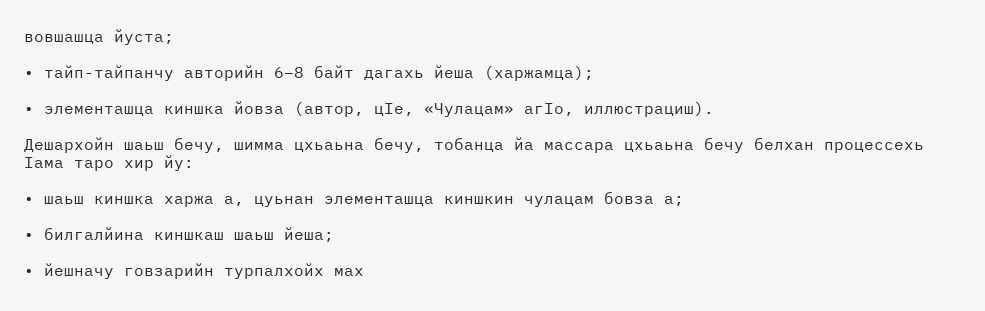вовшашца йуста;

• тайп-тайпанчу авторийн 6–8 байт дагахь йеша (харжамца);

• элементашца киншка йовза (автор, цӀе, «Чулацам» агӀо, иллюстрациш).

Дешархойн шаьш бечу, шимма цхьаьна бечу, тобанца йа массара цхьаьна бечу белхан процессехь Ӏама таро хир йу:

• шаьш киншка харжа а, цуьнан элементашца киншкин чулацам бовза а;

• билгалйина киншкаш шаьш йеша;

• йешначу говзарийн турпалхойх мах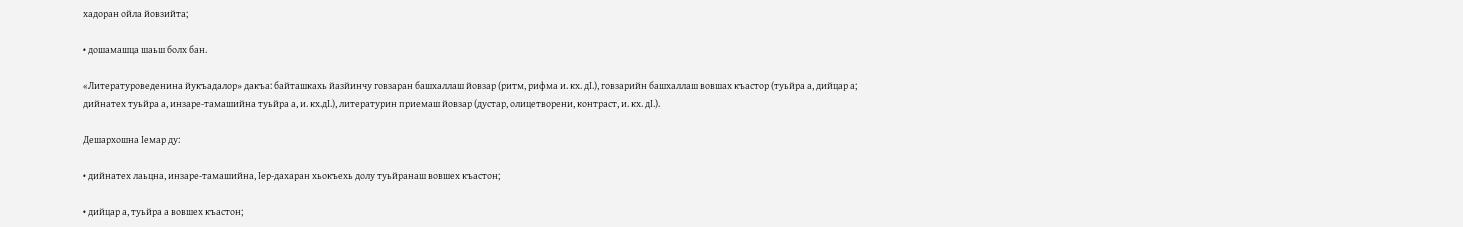хадоран ойла йовзийта;

• дошамашца шаьш болх бан.

«Литературоведенина йукъадалор» дакъа: байташкахь йазйинчу говзаран башхаллаш йовзар (ритм, рифма и. кх. дӀ.), говзарийн башхаллаш вовшах къастор (туьйра а, дийцар а; дийнатех туьйра а, инзаре-тамашийна туьйра а, и. кх.дӀ.), литературин приемаш йовзар (дустар, олицетворени, контраст, и. кх. дӀ.).

Дешархошна Ӏемар ду:

• дийнатех лаьцна, инзаре-тамашийна, Ӏер-дахаран хьокъехь долу туьйранаш вовшех къастон;

• дийцар а, туьйра а вовшех къастон;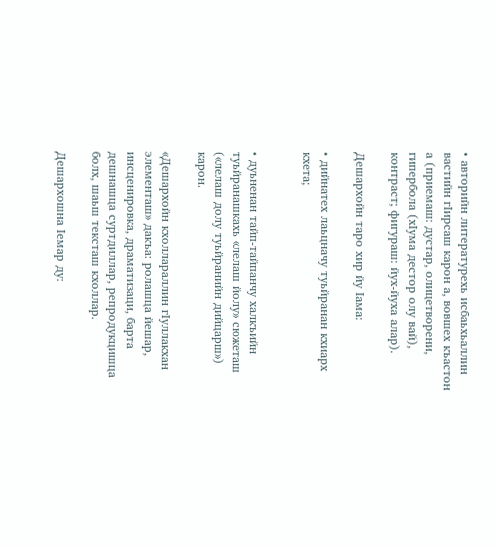• авторийн литературехь исбаьхьаллин вастийн гӀирсаш карон а, вовшех къастон а (приемаш: дустар, олицетворени, гипербола (хӀума дестор олу вай), контраст; фигураш: йух-йуха алар).

Дешархойн таро хир йу Ӏама:

• дийнатех лаьцначу туьйранан кхиарх кхета;


• дуьненан тайп-тайпанчу халкъийн туьйранашкахь «лелаш йолу» сюжеташ («лелаш долу туьйранийн дийцарш») карон.

«Дешархойн кхоллараллин гӀуллакхан элементаш» дакъа: ролашца йешар, инсценировка, драматизаци, барта дешнашца суртдиллар, репродукцишца болх, шаьш тексташ кхоллар.

Дешархошна Ӏемар ду: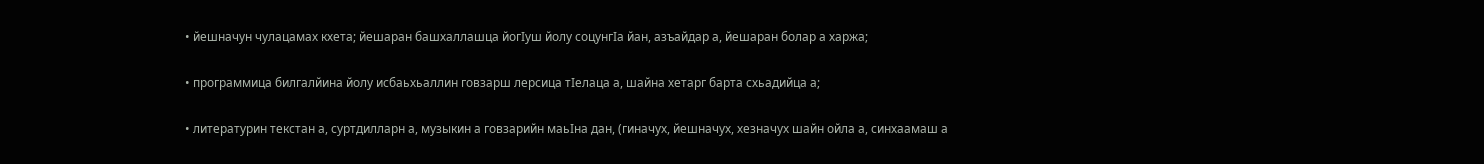• йешначун чулацамах кхета; йешаран башхаллашца йогӀуш йолу соцунгӀа йан, азъайдар а, йешаран болар а харжа;

• программица билгалйина йолу исбаьхьаллин говзарш лерсица тӀелаца а, шайна хетарг барта схьадийца а;

• литературин текстан а, суртдилларн а, музыкин а говзарийн маьӀна дан, (гиначух, йешначух, хезначух шайн ойла а, синхаамаш а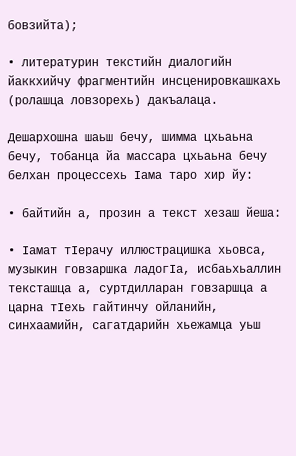бовзийта);

• литературин текстийн диалогийн йаккхийчу фрагментийн инсценировкашкахь (ролашца ловзорехь) дакъалаца.

Дешархошна шаьш бечу, шимма цхьаьна бечу, тобанца йа массара цхьаьна бечу белхан процессехь Ӏама таро хир йу:

• байтийн а, прозин а текст хезаш йеша:

• Ӏамат тӀерачу иллюстрацишка хьовса, музыкин говзаршка ладогӀа, исбаьхьаллин тексташца а, суртдилларан говзаршца а царна тӀехь гайтинчу ойланийн, синхаамийн, сагатдарийн хьежамца уьш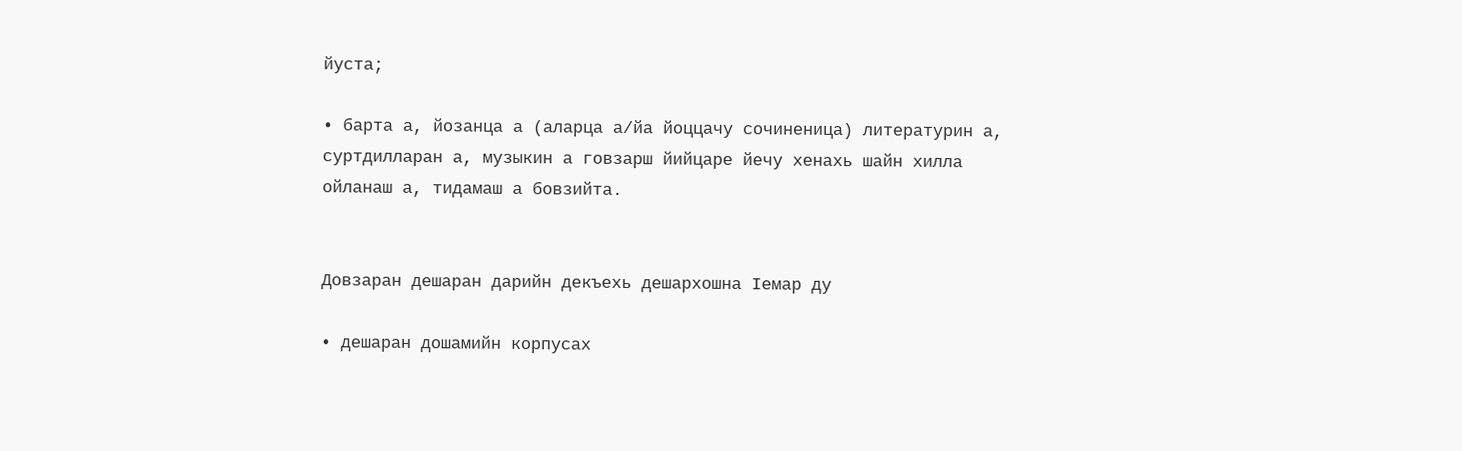йуста;

• барта а, йозанца а (аларца а/йа йоццачу сочиненица) литературин а, суртдилларан а, музыкин а говзарш йийцаре йечу хенахь шайн хилла ойланаш а, тидамаш а бовзийта.


Довзаран дешаран дарийн декъехь дешархошна Ӏемар ду

• дешаран дошамийн корпусах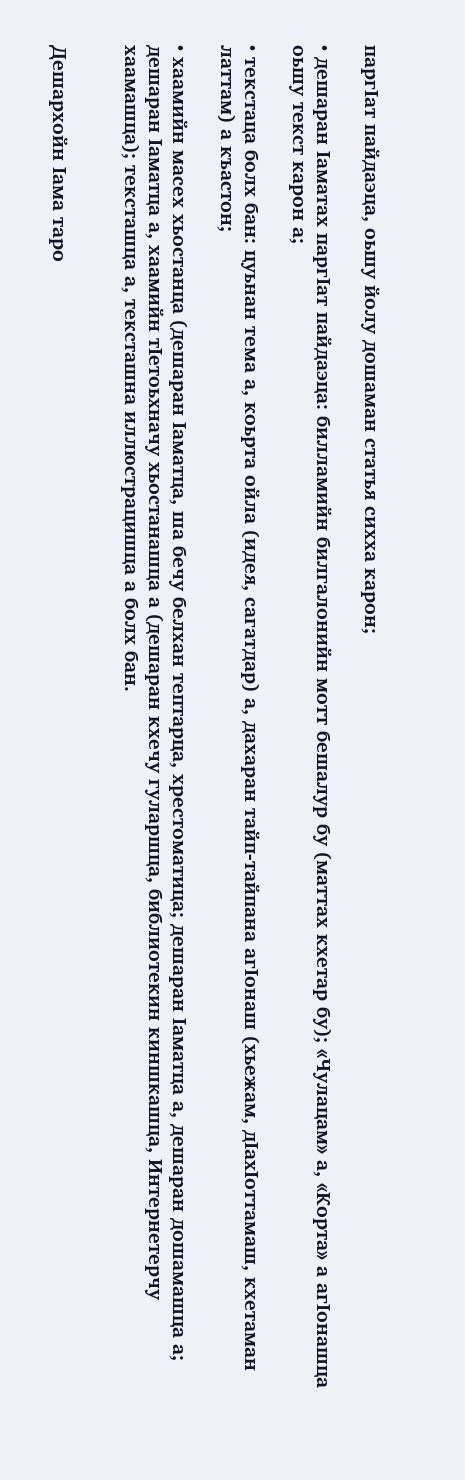паргӀат пайдаэца, оьшу йолу дошаман статья сихха карон;

• дешаран Ӏаматах паргӀат пайдаэца: билламийн билгалонийн мотт бешалур бу (маттах кхетар бу); «Чулацам» а, «Корта» а агӀонашца оьшу текст карон а;

• текстаца болх бан: цуьнан тема а, коьрта ойла (идея, сагатдар) а, дахаран тайп-тайпана агӀонаш (хьежам, дӀахӀоттамаш, кхетаман латтам) а къастон;

• хаамийн масех хьостанца (дешаран Ӏаматца, ша бечу белхан тептарца, хрестоматица; дешаран Ӏаматца а, дешаран дошамашца а; дешаран Ӏаматца а, хаамийн тӀетоьхначу хьостанашца а (дешаран кхечу гуларшца, библиотекин киншкашца, Интернетерчу хаамашца); тексташца а, тексташна иллюстрацишца а болх бан.


Дешархойн Ӏама таро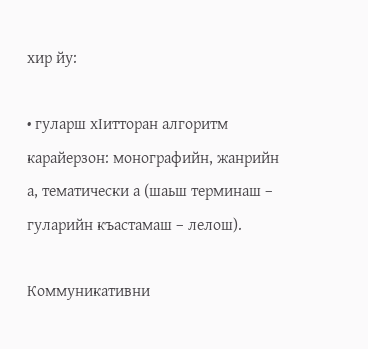хир йу:

• гуларш хӀитторан алгоритм карайерзон: монографийн, жанрийн а, тематически а (шаьш терминаш – гуларийн къастамаш – лелош).

Коммуникативни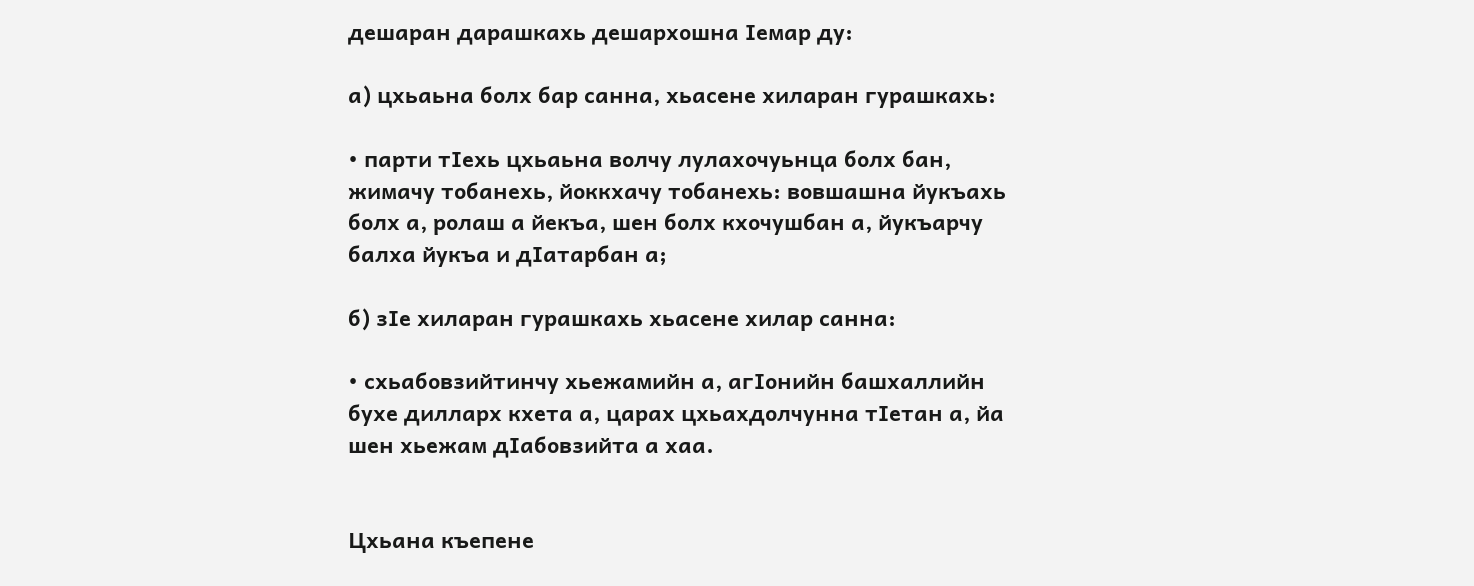дешаран дарашкахь дешархошна Ӏемар ду:

а) цхьаьна болх бар санна, хьасене хиларан гурашкахь:

• парти тӀехь цхьаьна волчу лулахочуьнца болх бан, жимачу тобанехь, йоккхачу тобанехь: вовшашна йукъахь болх а, ролаш а йекъа, шен болх кхочушбан а, йукъарчу балха йукъа и дӀатарбан а;

б) зӀе хиларан гурашкахь хьасене хилар санна:

• схьабовзийтинчу хьежамийн а, агӀонийн башхаллийн бухе дилларх кхета а, царах цхьахдолчунна тӀетан а, йа шен хьежам дӀабовзийта а хаа.


Цхьана къепене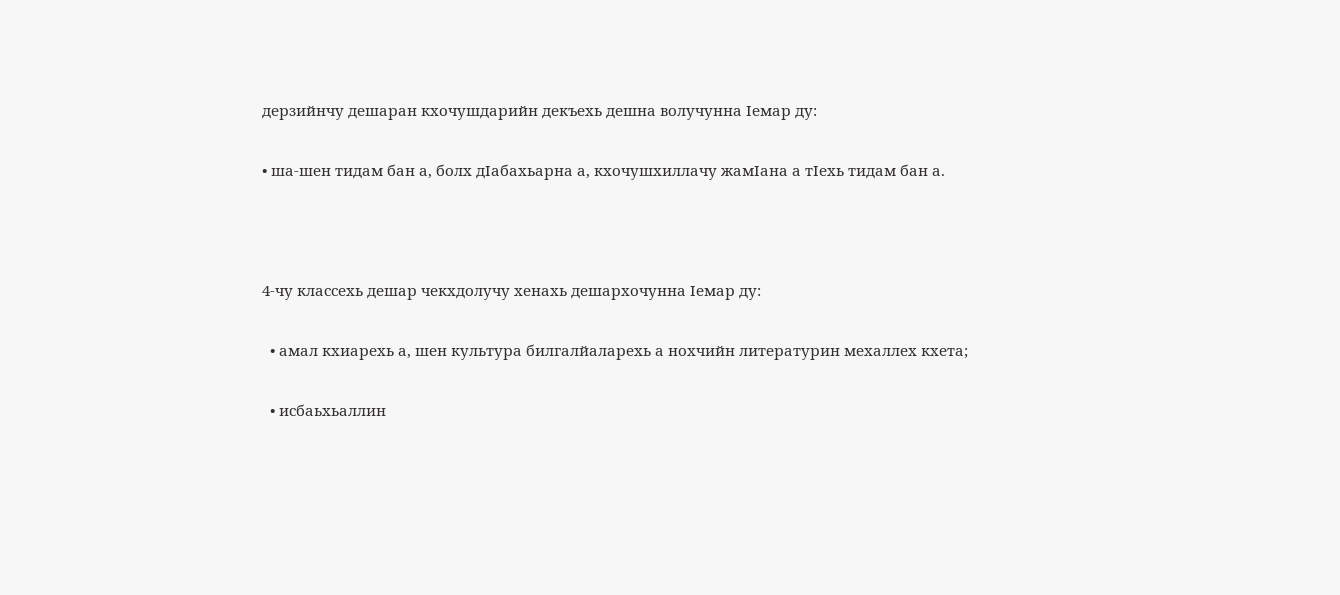дерзийнчу дешаран кхочушдарийн декъехь дешна волучунна Ӏемар ду:

• ша-шен тидам бан а, болх дӀабахьарна а, кхочушхиллачу жамӀана а тӀехь тидам бан а.



4-чу классехь дешар чекхдолучу хенахь дешархочунна Ӏемар ду:

  • амал кхиарехь а, шен культура билгалйаларехь а нохчийн литературин мехаллех кхета;

  • исбаьхьаллин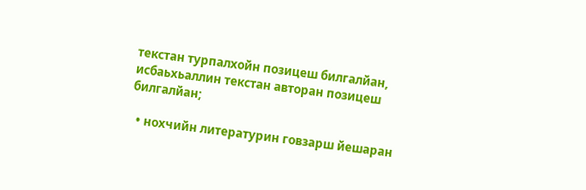текстан турпалхойн позицеш билгалйан, исбаьхьаллин текстан авторан позицеш билгалйан;

  • нохчийн литературин говзарш йешаран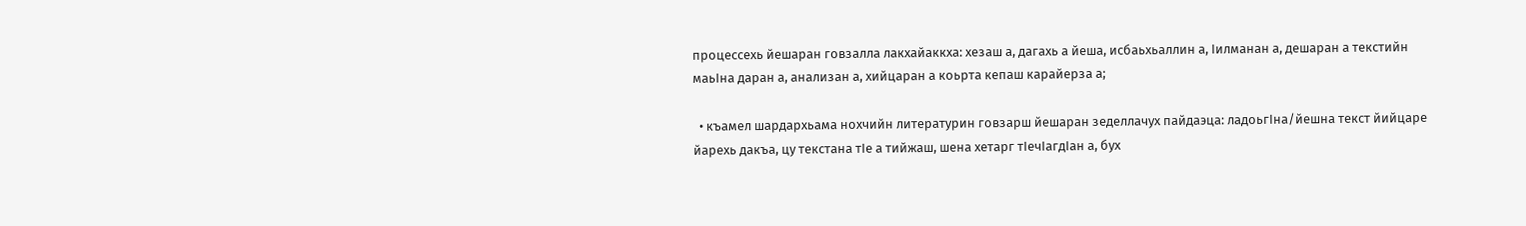процессехь йешаран говзалла лакхайаккха: хезаш а, дагахь а йеша, исбаьхьаллин а, Ӏилманан а, дешаран а текстийн маьӀна даран а, анализан а, хийцаран а коьрта кепаш карайерза а;

  • къамел шардархьама нохчийн литературин говзарш йешаран зеделлачух пайдаэца: ладоьгӀна/йешна текст йийцаре йарехь дакъа, цу текстана тӀе а тийжаш, шена хетарг тӀечӀагдӀан а, бух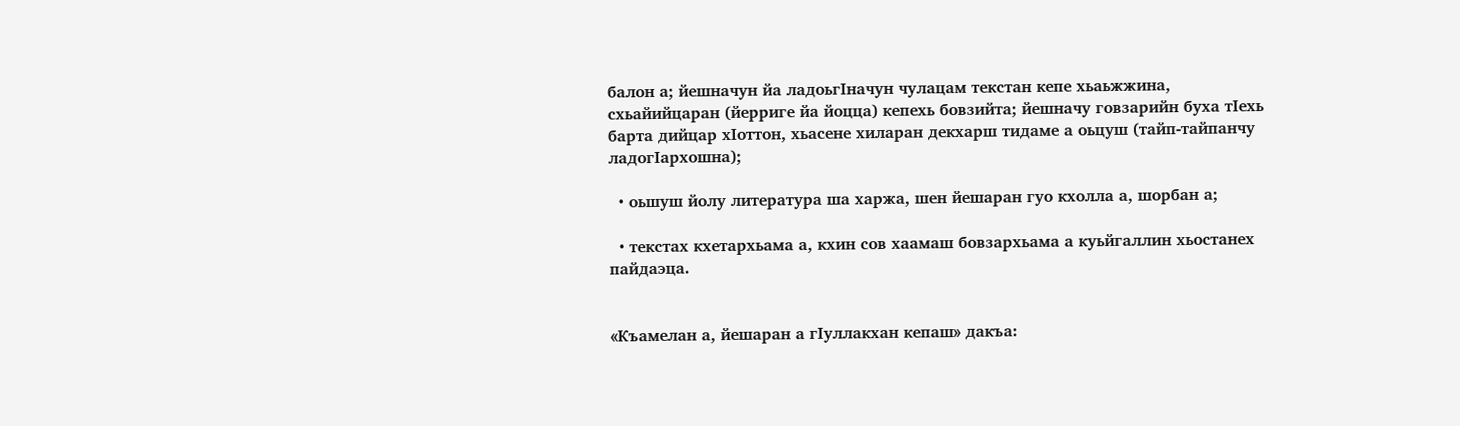балон а; йешначун йа ладоьгӀначун чулацам текстан кепе хьаьжжина, схьайийцаран (йерриге йа йоцца) кепехь бовзийта; йешначу говзарийн буха тӀехь барта дийцар хӀоттон, хьасене хиларан декхарш тидаме а оьцуш (тайп-тайпанчу ладогӀархошна);

  • оьшуш йолу литература ша харжа, шен йешаран гуо кхолла а, шорбан а;

  • текстах кхетархьама а, кхин сов хаамаш бовзархьама а куьйгаллин хьостанех пайдаэца.


«Къамелан а, йешаран а гӀуллакхан кепаш» дакъа: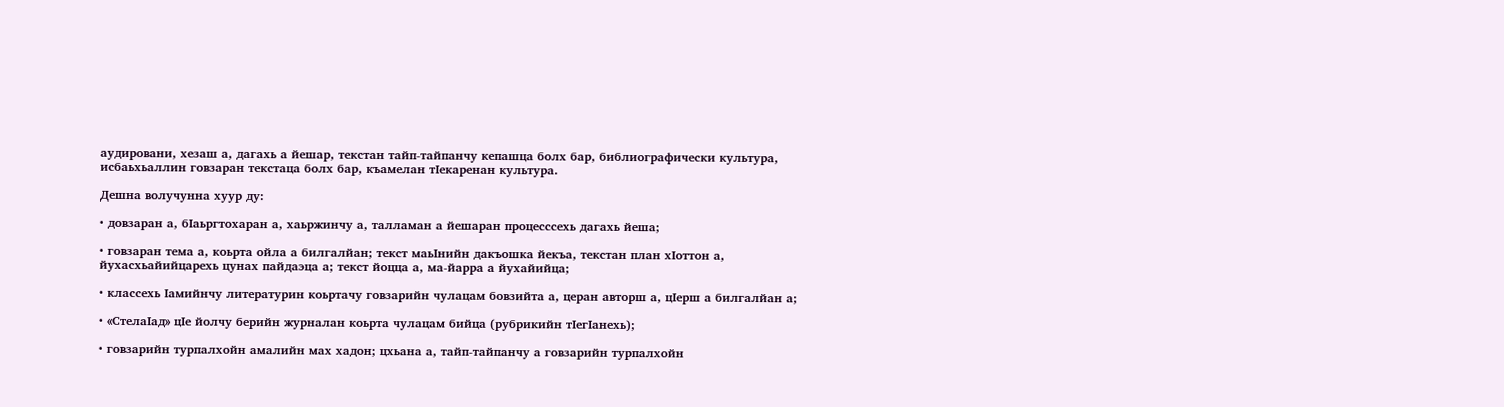аудировани, хезаш а, дагахь а йешар, текстан тайп-тайпанчу кепашца болх бар, библиографически культура, исбаьхьаллин говзаран текстаца болх бар, къамелан тӀекаренан культура.

Дешна волучунна хуур ду:

• довзаран а, бӀаьргтохаран а, хаьржинчу а, талламан а йешаран процесссехь дагахь йеша;

• говзаран тема а, коьрта ойла а билгалйан; текст маьӀнийн дакъошка йекъа, текстан план хӀоттон а, йухасхьайийцарехь цунах пайдаэца а; текст йоцца а, ма-йарра а йухайийца;

• классехь Ӏамийнчу литературин коьртачу говзарийн чулацам бовзийта а, церан авторш а, цӀерш а билгалйан а;

• «СтелаIад» цӀе йолчу берийн журналан коьрта чулацам бийца (рубрикийн тӀегӀанехь);

• говзарийн турпалхойн амалийн мах хадон; цхьана а, тайп-тайпанчу а говзарийн турпалхойн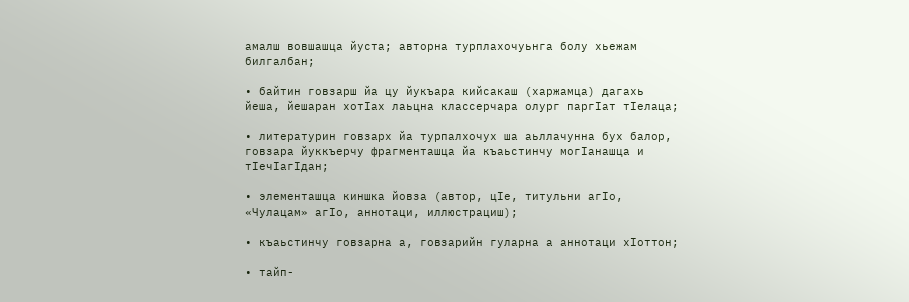амалш вовшашца йуста; авторна турплахочуьнга болу хьежам билгалбан;

• байтин говзарш йа цу йукъара кийсакаш (харжамца) дагахь йеша, йешаран хотӀах лаьцна классерчара олург паргӀат тӀелаца;

• литературин говзарх йа турпалхочух ша аьллачунна бух балор, говзара йуккъерчу фрагменташца йа къаьстинчу могӀанашца и тӀечӀагӀдан;

• элементашца киншка йовза (автор, цӀе, титульни агӀо, «Чулацам» агӀо, аннотаци, иллюстрациш);

• къаьстинчу говзарна а, говзарийн гуларна а аннотаци хӀоттон;

• тайп-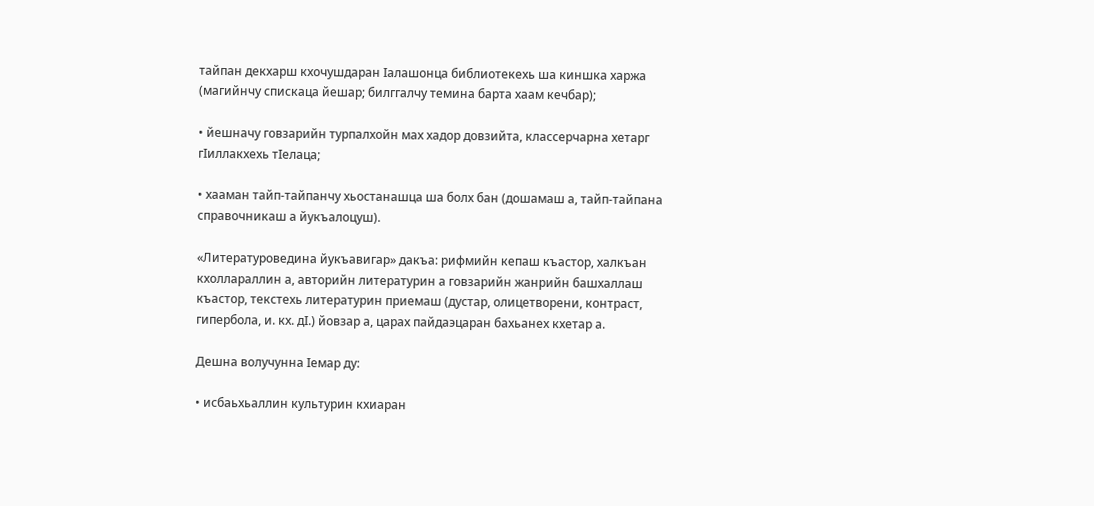тайпан декхарш кхочушдаран Ӏалашонца библиотекехь ша киншка харжа (магийнчу спискаца йешар; билггалчу темина барта хаам кечбар);

• йешначу говзарийн турпалхойн мах хадор довзийта, классерчарна хетарг гӀиллакхехь тӀелаца;

• хааман тайп-тайпанчу хьостанашца ша болх бан (дошамаш а, тайп-тайпана справочникаш а йукъалоцуш).

«Литературоведина йукъавигар» дакъа: рифмийн кепаш къастор, халкъан кхоллараллин а, авторийн литературин а говзарийн жанрийн башхаллаш къастор, текстехь литературин приемаш (дустар, олицетворени, контраст, гипербола, и. кх. дӀ.) йовзар а, царах пайдаэцаран бахьанех кхетар а.

Дешна волучунна Ӏемар ду:

• исбаьхьаллин культурин кхиаран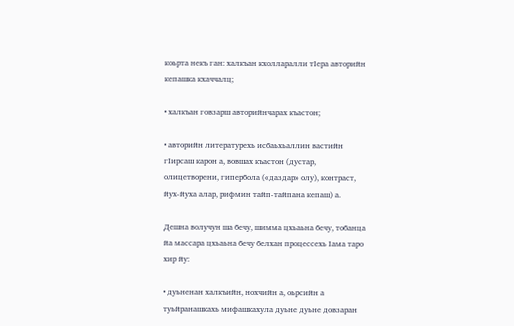коьрта некъ ган: халкъан кхолларалли тӀера авторийн кепашка кхаччалц;

• халкъан говзарш авторийнчарах къастон;

• авторийн литературехь исбаьхьаллин вастийн гӀирсаш карон а, вовшах къастон (дустар, олицетворени, гипербола («даздар» олу), контраст, йух-йуха алар, рифмин тайп-тайпана кепаш) а.

Дешна волучун ша бечу, шимма цхьаьна бечу, тобанца йа массара цхьаьна бечу белхан процессехь Ӏама таро хир йу:

• дуьненан халкъийн, нохчийн а, оьрсийн а туьйранашкахь мифашкахула дуьне дуьне довзаран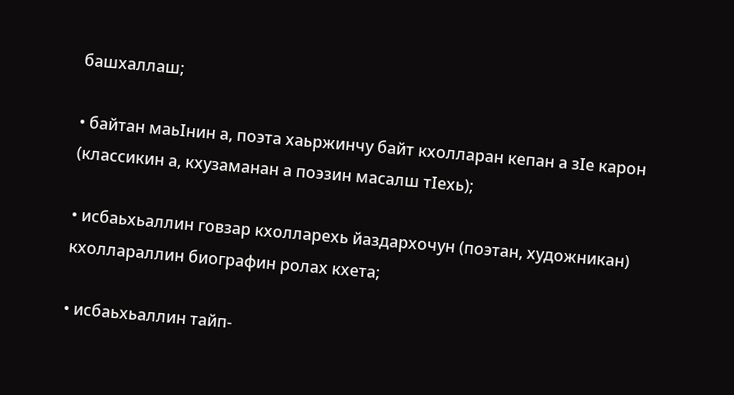башхаллаш;

• байтан маьӀнин а, поэта хаьржинчу байт кхолларан кепан а зӀе карон (классикин а, кхузаманан а поэзин масалш тӀехь);

• исбаьхьаллин говзар кхолларехь йаздархочун (поэтан, художникан) кхоллараллин биографин ролах кхета;

• исбаьхьаллин тайп-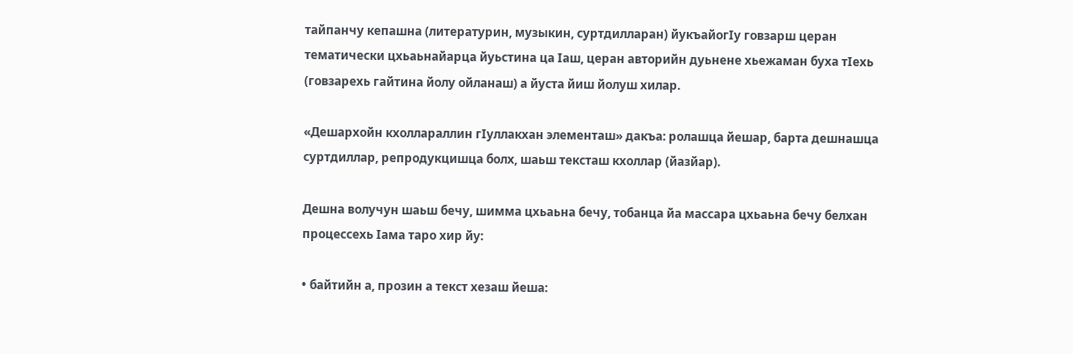тайпанчу кепашна (литературин, музыкин, суртдилларан) йукъайогӀу говзарш церан тематически цхьаьнайарца йуьстина ца Ӏаш, церан авторийн дуьнене хьежаман буха тӀехь (говзарехь гайтина йолу ойланаш) а йуста йиш йолуш хилар.

«Дешархойн кхоллараллин гӀуллакхан элементаш» дакъа: ролашца йешар, барта дешнашца суртдиллар, репродукцишца болх, шаьш тексташ кхоллар (йазйар).

Дешна волучун шаьш бечу, шимма цхьаьна бечу, тобанца йа массара цхьаьна бечу белхан процессехь Ӏама таро хир йу:

• байтийн а, прозин а текст хезаш йеша: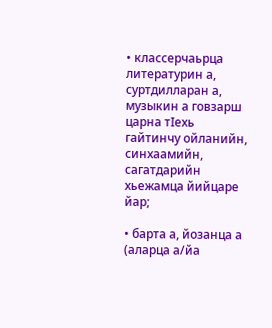• классерчаьрца литературин а, суртдилларан а, музыкин а говзарш царна тӀехь гайтинчу ойланийн, синхаамийн, сагатдарийн хьежамца йийцаре йар;

• барта а, йозанца а (аларца а/йа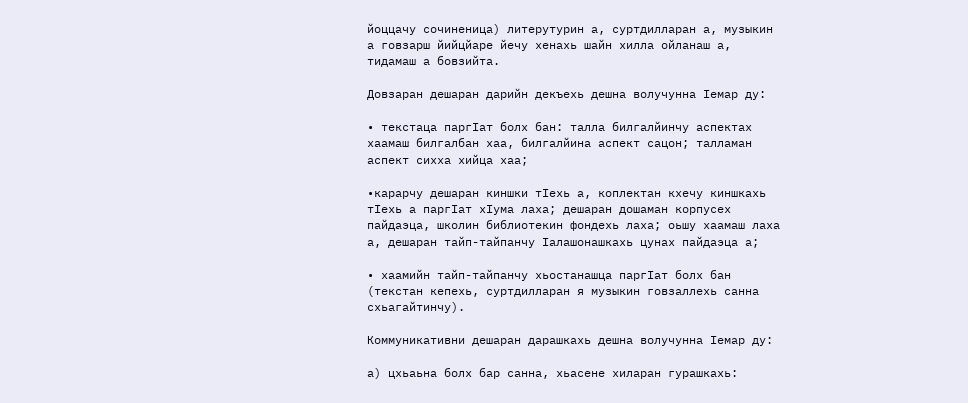йоццачу сочиненица) литерутурин а, суртдилларан а, музыкин а говзарш йийцйаре йечу хенахь шайн хилла ойланаш а, тидамаш а бовзийта.

Довзаран дешаран дарийн декъехь дешна волучунна Ӏемар ду:

• текстаца паргӀат болх бан: талла билгалйинчу аспектах хаамаш билгалбан хаа, билгалйина аспект сацон; талламан аспект сихха хийца хаа;

•карарчу дешаран киншки тӀехь а, коплектан кхечу киншкахь тӀехь а паргӀат хӀума лаха; дешаран дошаман корпусех пайдаэца, школин библиотекин фондехь лаха; оьшу хаамаш лаха а, дешаран тайп-тайпанчу Ӏалашонашкахь цунах пайдаэца а;

• хаамийн тайп-тайпанчу хьостанашца паргӀат болх бан (текстан кепехь, суртдилларан я музыкин говзаллехь санна схьагайтинчу).

Коммуникативни дешаран дарашкахь дешна волучунна Ӏемар ду:

а) цхьаьна болх бар санна, хьасене хиларан гурашкахь: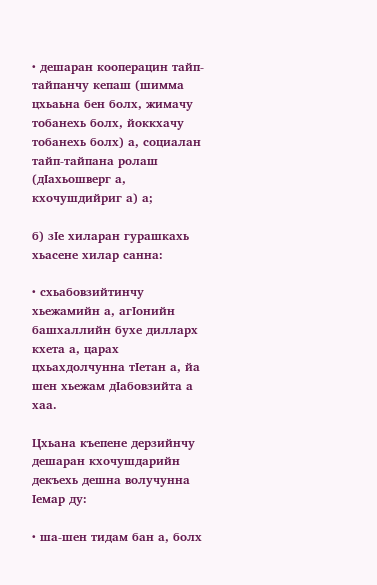• дешаран кооперацин тайп-тайпанчу кепаш (шимма цхьаьна бен болх, жимачу тобанехь болх, йоккхачу тобанехь болх) а, социалан тайп-тайпана ролаш (дӀахьошверг а, кхочушдийриг а) а;

б) зӀе хиларан гурашкахь хьасене хилар санна:

• схьабовзийтинчу хьежамийн а, агӀонийн башхаллийн бухе дилларх кхета а, царах цхьахдолчунна тӀетан а, йа шен хьежам дӀабовзийта а хаа.

Цхьана къепене дерзийнчу дешаран кхочушдарийн декъехь дешна волучунна Ӏемар ду:

• ша-шен тидам бан а, болх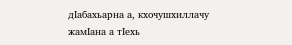дӀабахьарна а, кхочушхиллачу жамӀана а тӀехь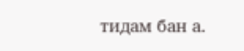тидам бан а.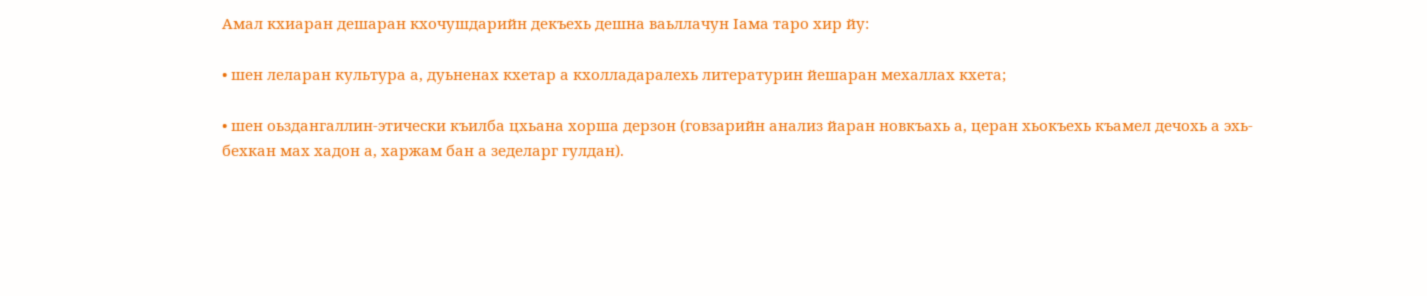Амал кхиаран дешаран кхочушдарийн декъехь дешна ваьллачун Ӏама таро хир йу:

• шен леларан культура а, дуьненах кхетар а кхолладаралехь литературин йешаран мехаллах кхета;

• шен оьздангаллин-этически къилба цхьана хорша дерзон (говзарийн анализ йаран новкъахь а, церан хьокъехь къамел дечохь а эхь-бехкан мах хадон а, харжам бан а зеделарг гулдан).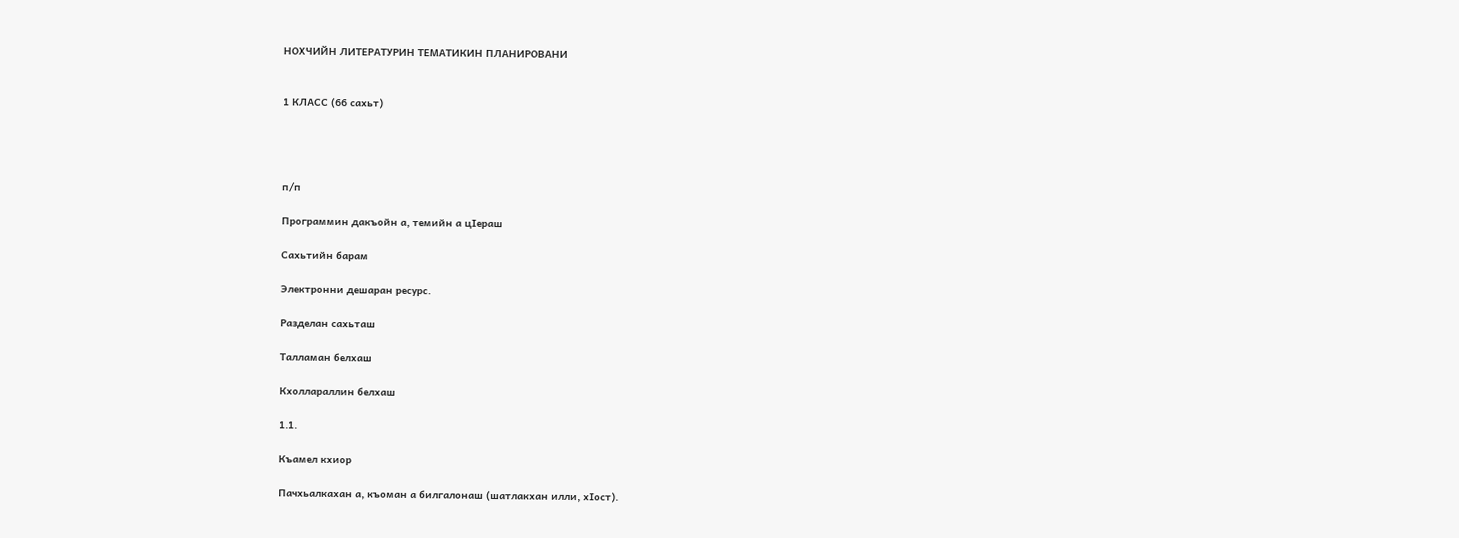НОХЧИЙН ЛИТЕРАТУРИН ТЕМАТИКИН ПЛАНИРОВАНИ


1 КЛАСС (66 сахьт)




п/п

Программин дакъойн а, темийн а цӀераш

Сахьтийн барам

Электронни дешаран ресурс.

Разделан сахьташ

Талламан белхаш

Кхоллараллин белхаш

1.1.

Къамел кхиор

Пачхьалкахан а, къоман а билгалонаш (шатлакхан илли, хӀост).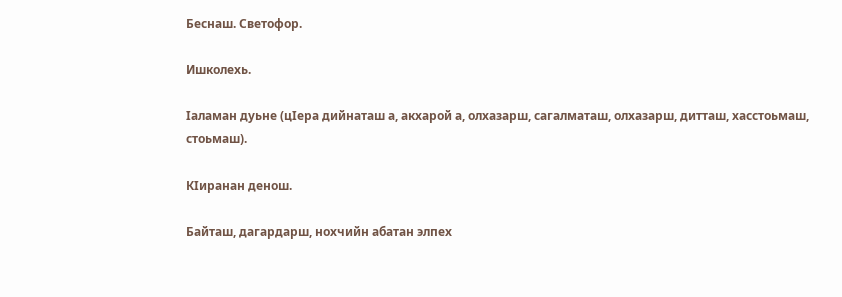Беснаш. Светофор.

Ишколехь.

Ӏаламан дуьне (цӀера дийнаташ а, акхарой а, олхазарш, сагалматаш, олхазарш, дитташ, хасстоьмаш, стоьмаш).

КӀиранан денош.

Байташ, дагардарш, нохчийн абатан элпех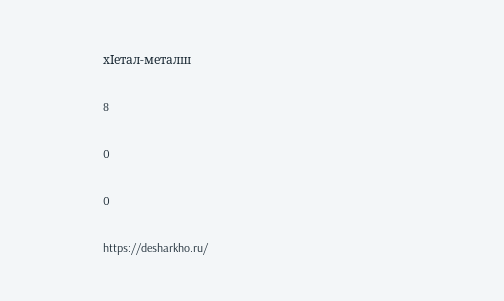хӀетал-металш

8

0

0

https://desharkho.ru/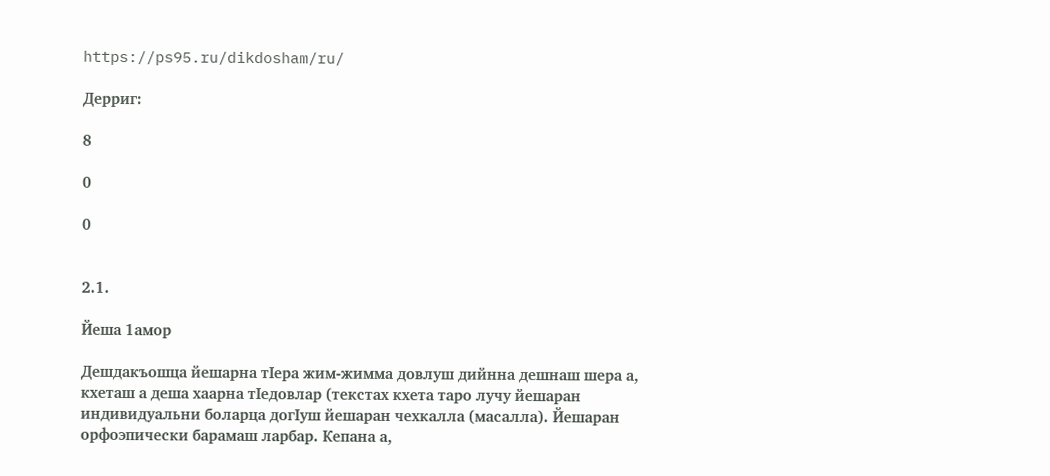https://ps95.ru/dikdosham/ru/

Дерриг:

8

0

0


2.1.

Йеша 1амор

Дешдакъошца йешарна тӀера жим-жимма довлуш дийнна дешнаш шера а, кхеташ а деша хаарна тӀедовлар (текстах кхета таро лучу йешаран индивидуальни боларца догӀуш йешаран чехкалла (масалла). Йешаран орфоэпически барамаш ларбар. Кепана а,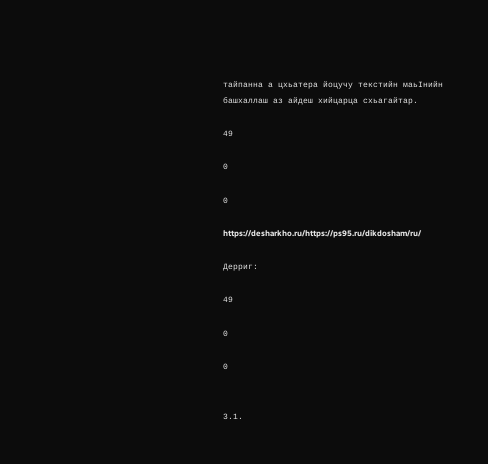тайпанна а цхьатера йоцучу текстийн маьӀнийн башхаллаш аз айдеш хийцарца схьагайтар.

49

0

0

https://desharkho.ru/https://ps95.ru/dikdosham/ru/

Дерриг:

49

0

0


3.1.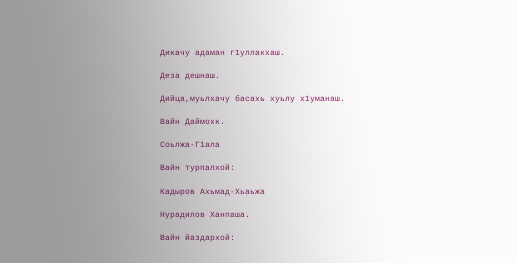Дикачу адаман г1уллакхаш.

Деза дешнаш.

Дийца,муьлхачу басахь хуьлу х1уманаш.

Вайн Даймохк.

Соьлжа-Г1ала

Вайн турпалхой:

Кадыров Ахьмад-Хьаьжа

Нурадилов Ханпаша.

Вайн йаздархой: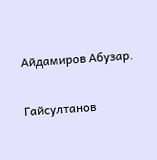Айдамиров Абузар.

Гайсултанов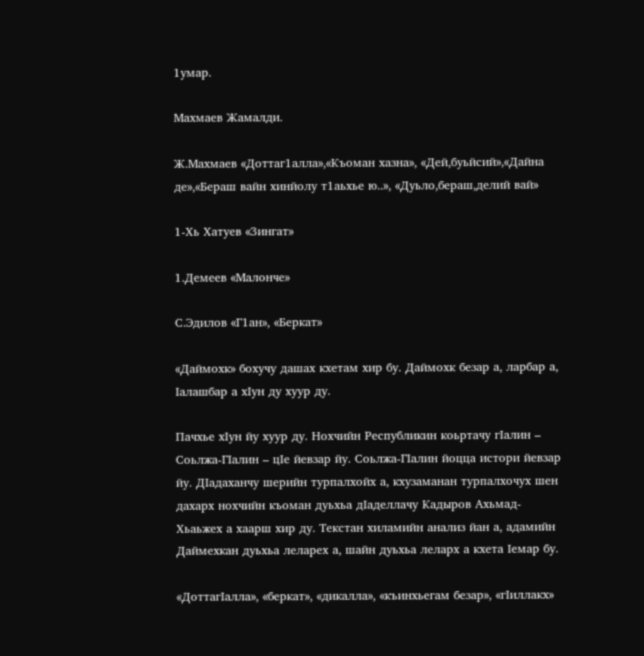1умар.

Махмаев Жамалди.

Ж.Махмаев «Доттаг1алла»,«Къоман хазна», «Дей,буьйсий»,«Дайна де»,«Бераш вайн хинйолу т1аьхье ю..», «Дуьло,бераш,делий вай»

1-Хь Хатуев «Зингат»

1.Демеев «Малонче»

С.Эдилов «Г1ан», «Беркат»

«Даймохк» бохучу дашах кхетам хир бу. Даймохк безар а, ларбар а, Ӏалашбар а хӀун ду хуур ду.

Пачхье хӀун йу хуур ду. Нохчийн Республикин коьртачу гӀалин – Соьлжа-ГӀалин – цӀе йевзар йу. Соьлжа-ГӀалин йоцца истори йевзар йу. ДӀадаханчу шерийн турпалхойх а, кхузаманан турпалхочух шен дахарх нохчийн къоман дуьхьа дӀаделлачу Кадыров Ахьмад-Хьаьжех а хаарш хир ду. Текстан хиламийн анализ йан а, адамийн Даймехкан дуьхьа леларех а, шайн дуьхьа леларх а кхета Ӏемар бу.

«ДоттагӀалла», «беркат», «дикалла», «къинхьегам безар», «гӀиллакх»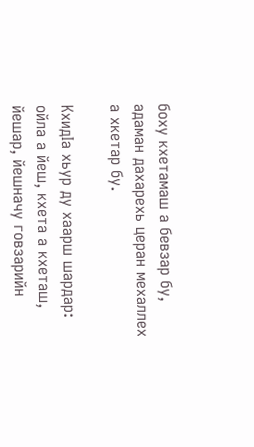боху кхетамаш а бевзар бу, адаман дахарехь церан мехаллех а хкетар бу.

КхидӀа хьур ду хаарш шардар: ойла а йеш, кхета а кхеташ, йешар, йешначу говзарийн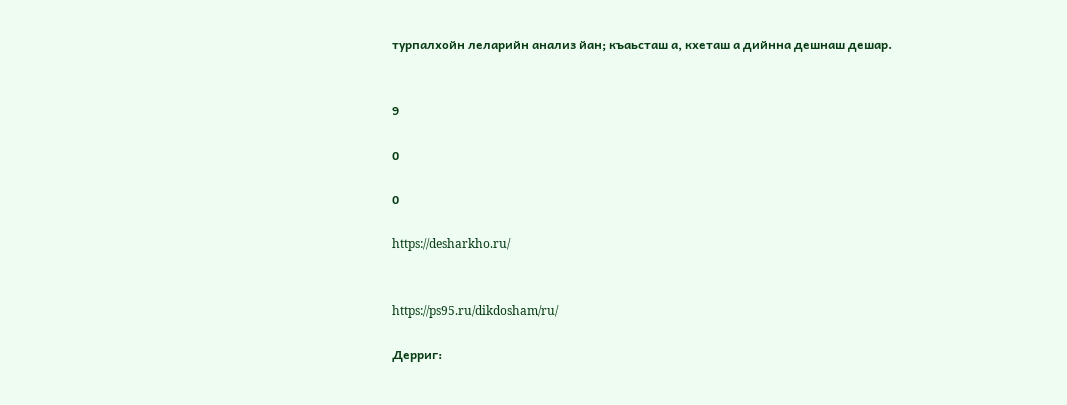турпалхойн леларийн анализ йан; къаьсташ а, кхеташ а дийнна дешнаш дешар.


9

0

0

https://desharkho.ru/


https://ps95.ru/dikdosham/ru/

Дерриг: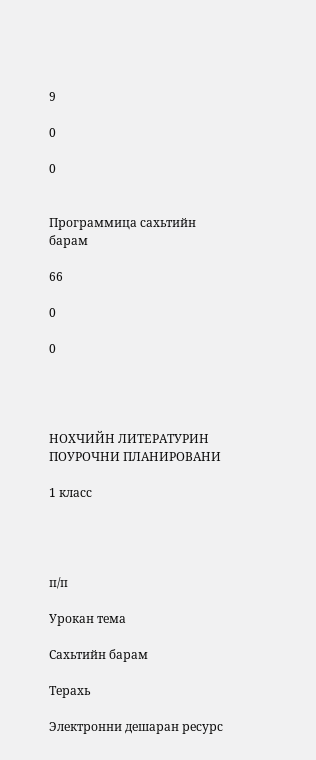9

0

0


Программица сахьтийн барам

66

0

0




НОХЧИЙН ЛИТЕРАТУРИН ПОУРОЧНИ ПЛАНИРОВАНИ

1 класс




п/п

Урокан тема

Сахьтийн барам

Терахь

Электронни дешаран ресурс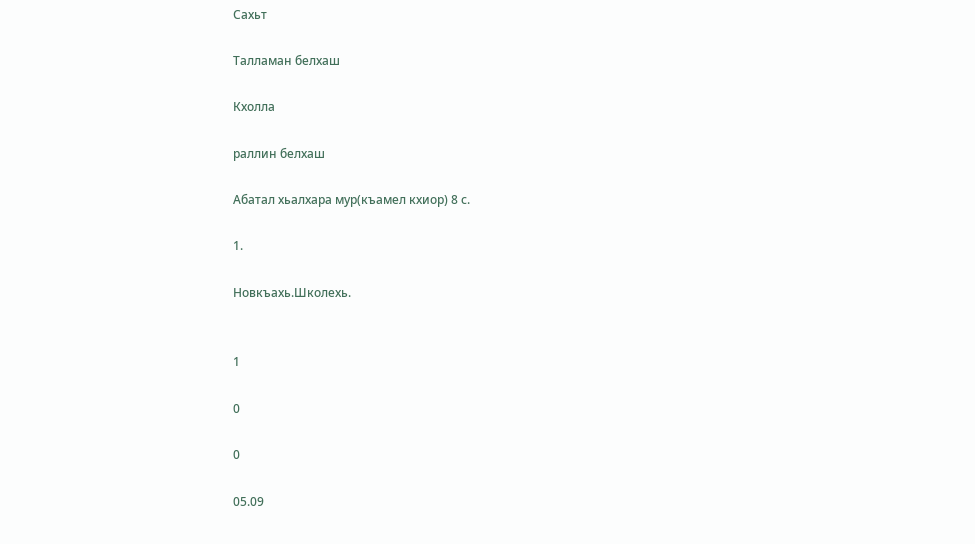Сахьт

Талламан белхаш

Кхолла

раллин белхаш

Абатал хьалхара мур(къамел кхиор) 8 с.

1.

Новкъахь.Школехь.


1

0

0

05.09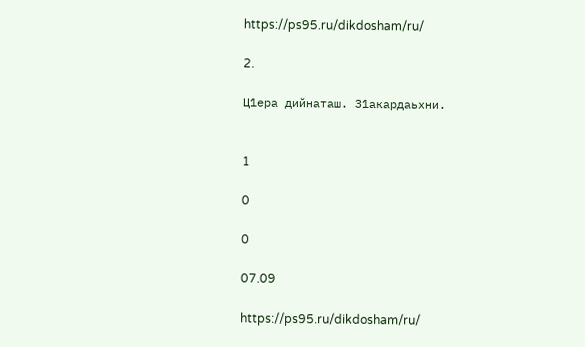https://ps95.ru/dikdosham/ru/

2.

Ц1ера дийнаташ. З1акардаьхни.


1

0

0

07.09

https://ps95.ru/dikdosham/ru/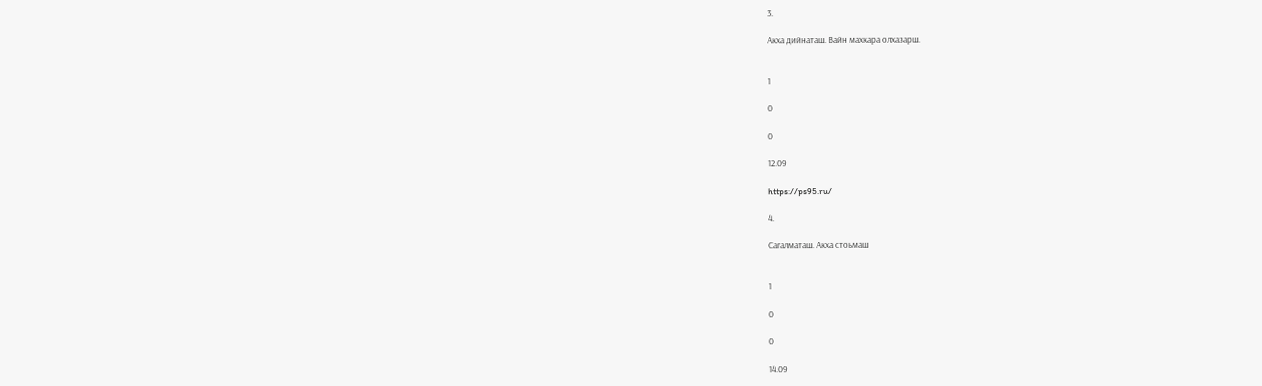3.

Акха дийнаташ. Вайн махкара олхазарш.


1

0

0

12.09

https://ps95.ru/

4.

Сагалматаш. Акха стоьмаш


1

0

0

14.09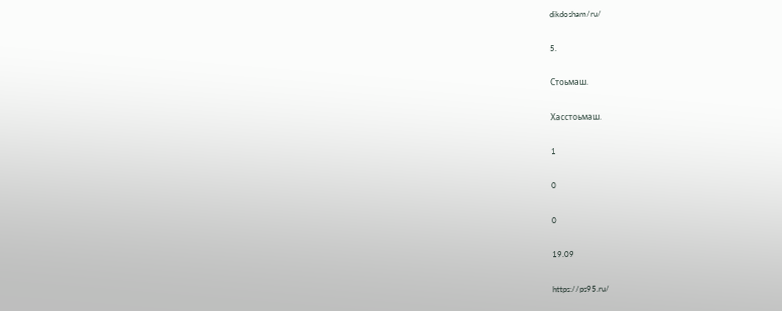dikdosham/ru/

5.

Стоьмаш.

Хасстоьмаш.

1

0

0

19.09

https://ps95.ru/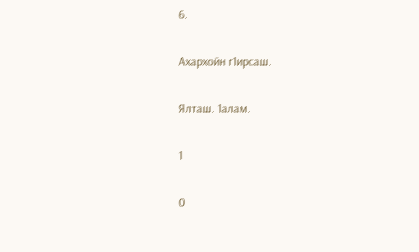6.

Ахархойн г1ирсаш.

Ялташ. 1алам.

1

0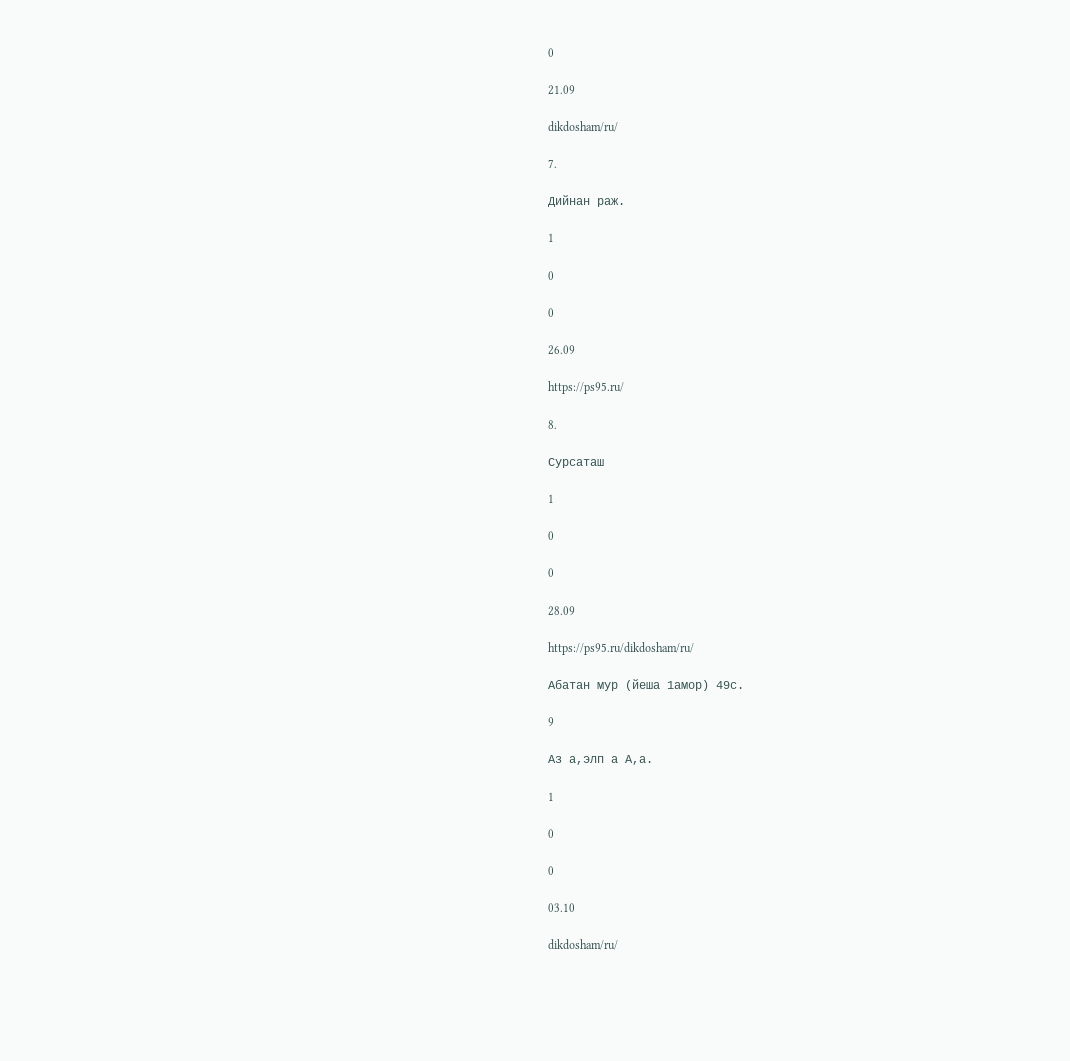0

21.09

dikdosham/ru/

7.

Дийнан раж.

1

0

0

26.09

https://ps95.ru/

8.

Сурсаташ

1

0

0

28.09

https://ps95.ru/dikdosham/ru/

Абатан мур (йеша 1амор) 49с.

9

Аз а,элп а А,а.

1

0

0

03.10

dikdosham/ru/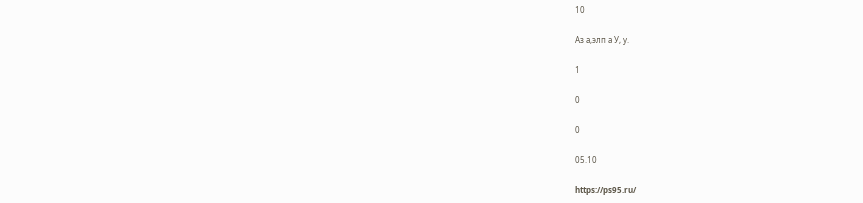10

Аз а,элп а У, у.

1

0

0

05.10

https://ps95.ru/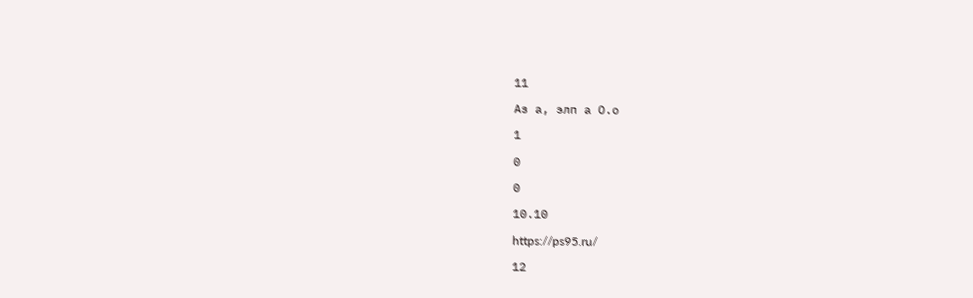11

Аз а, элп а О.о

1

0

0

10.10

https://ps95.ru/

12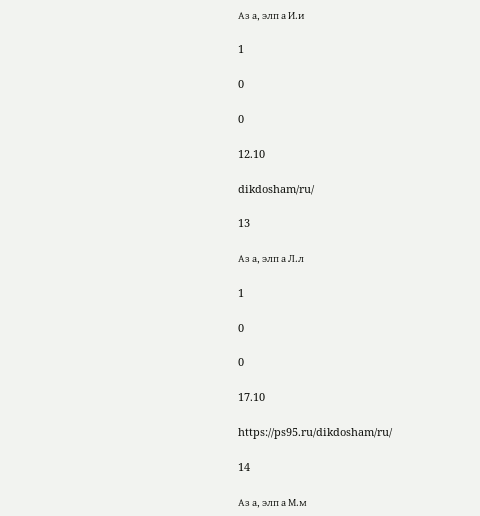Аз а, элп а И.и

1

0

0

12.10

dikdosham/ru/

13

Аз а, элп а Л.л

1

0

0

17.10

https://ps95.ru/dikdosham/ru/

14

Аз а, элп а М.м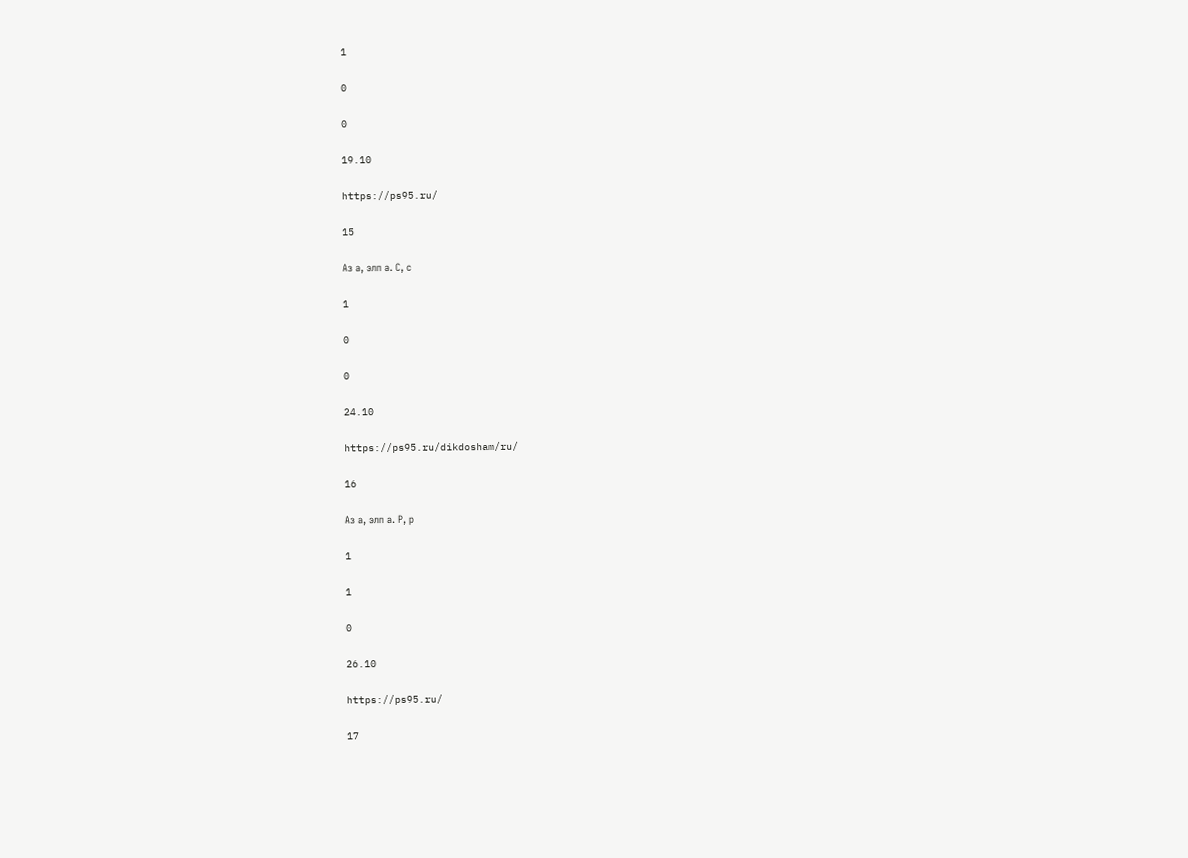1

0

0

19.10

https://ps95.ru/

15

Аз а, элп а. С, с

1

0

0

24.10

https://ps95.ru/dikdosham/ru/

16

Аз а, элп а. Р, р

1

1

0

26.10

https://ps95.ru/

17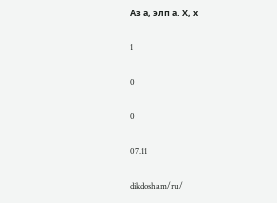Аз а, элп а. Х, х

1

0

0

07.11

dikdosham/ru/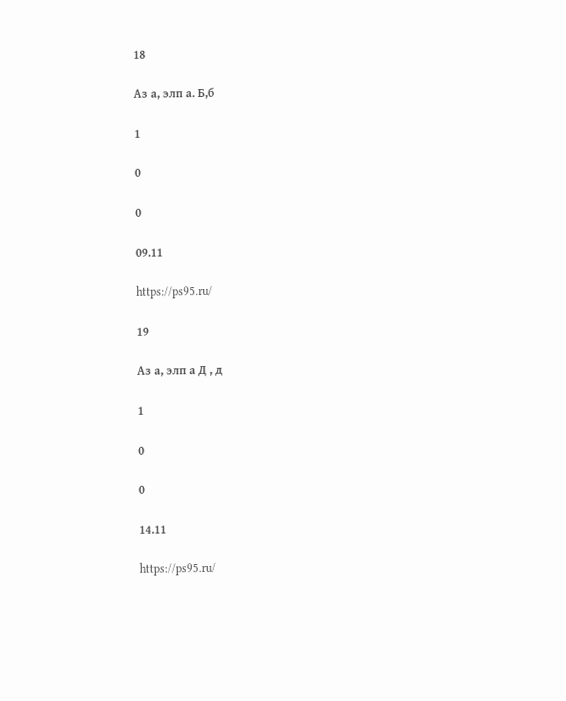18

Аз а, элп а. Б,б

1

0

0

09.11

https://ps95.ru/

19

Аз а, элп а Д , д

1

0

0

14.11

https://ps95.ru/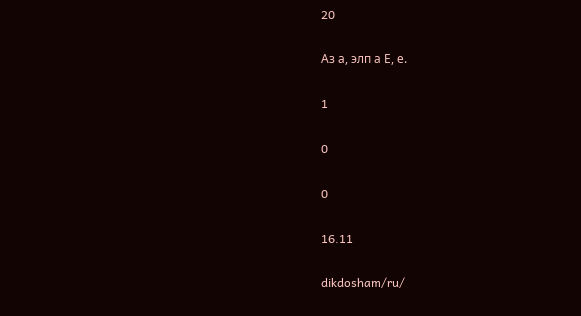20

Аз а, элп а Е, е.

1

0

0

16.11

dikdosham/ru/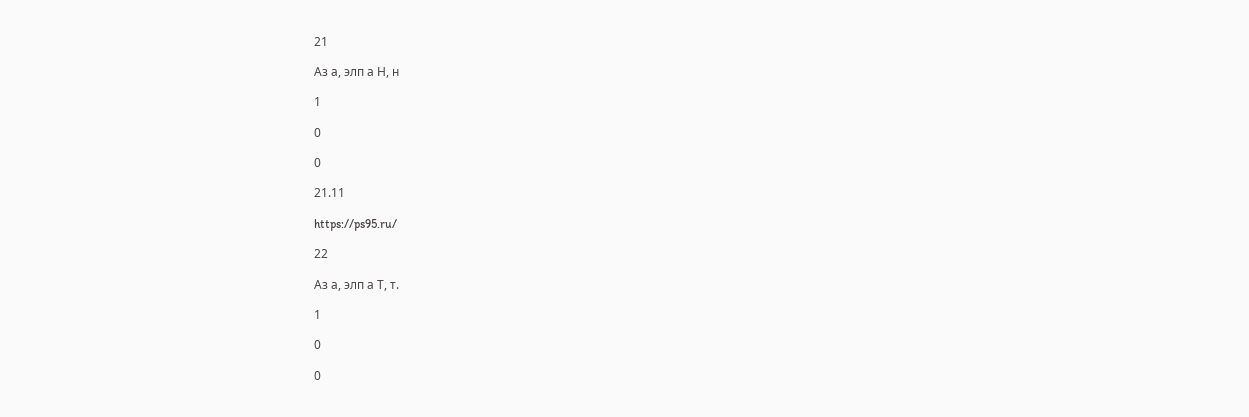21

Аз а, элп а Н, н

1

0

0

21.11

https://ps95.ru/

22

Аз а, элп а Т, т.

1

0

0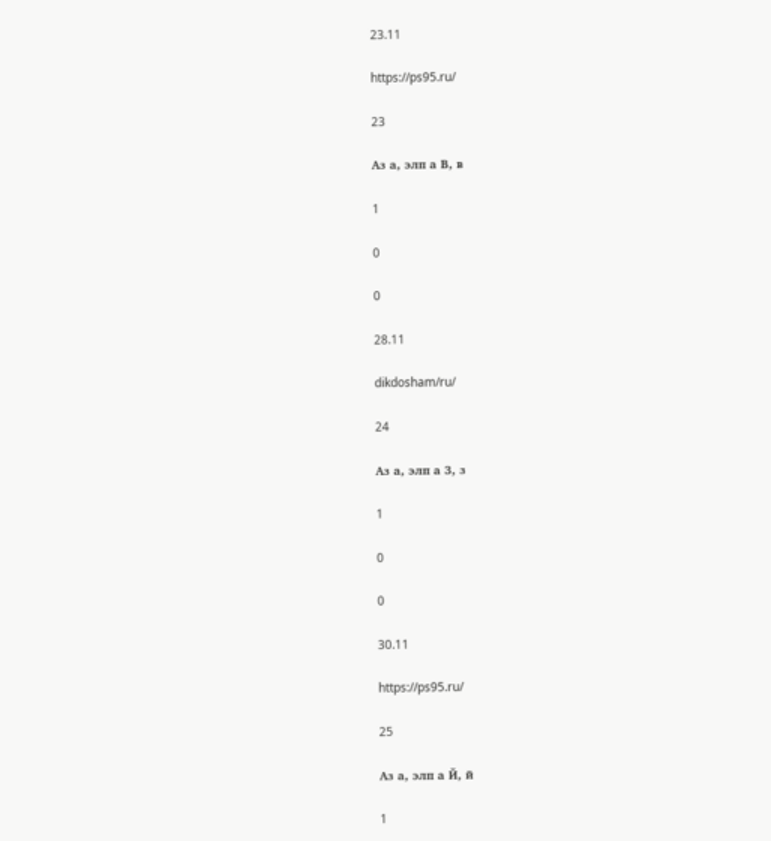23.11

https://ps95.ru/

23

Аз а, элп а В, в

1

0

0

28.11

dikdosham/ru/

24

Аз а, элп а З, з

1

0

0

30.11

https://ps95.ru/

25

Аз а, элп а Й, й

1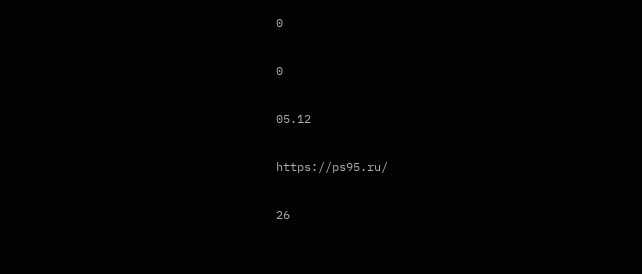0

0

05.12

https://ps95.ru/

26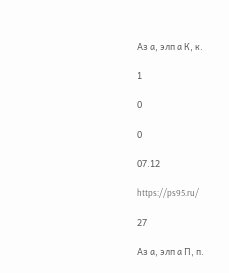Аз а, элп а К, к.

1

0

0

07.12

https://ps95.ru/

27

Аз а, элп а П, п.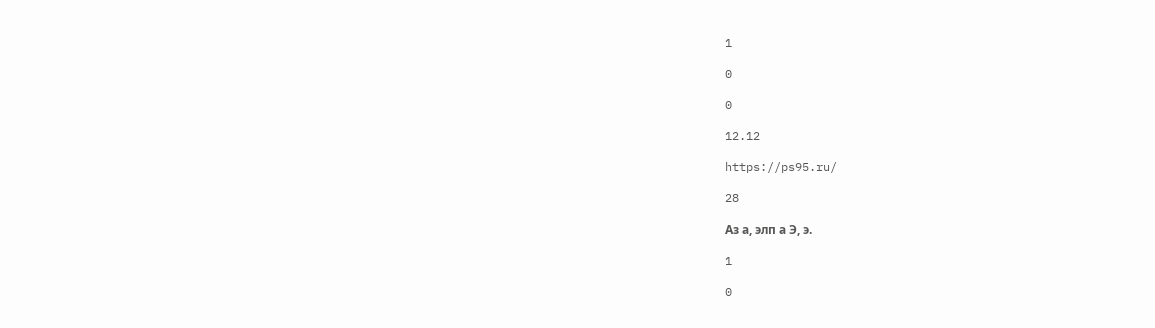1

0

0

12.12

https://ps95.ru/

28

Аз а, элп а Э, э.

1

0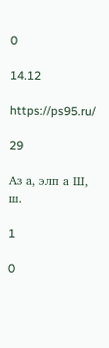0

14.12

https://ps95.ru/

29

Аз а, элп а Ш, ш.

1

0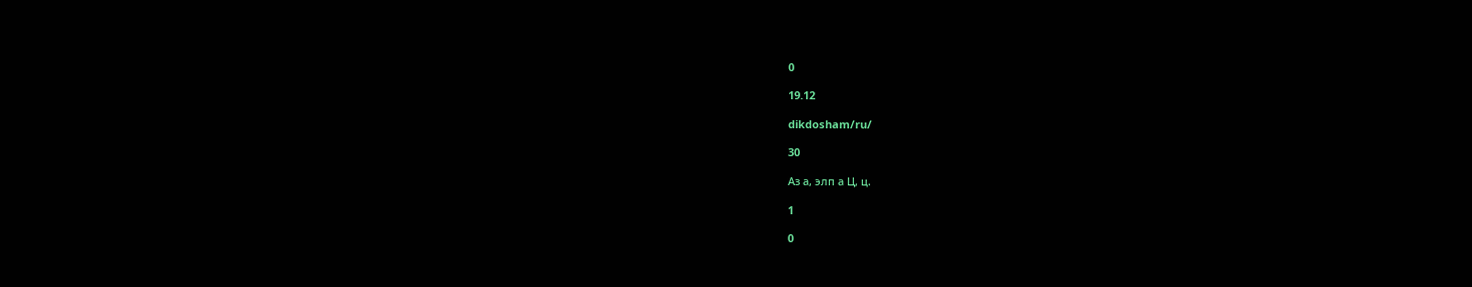0

19.12

dikdosham/ru/

30

Аз а, элп а Ц, ц.

1

0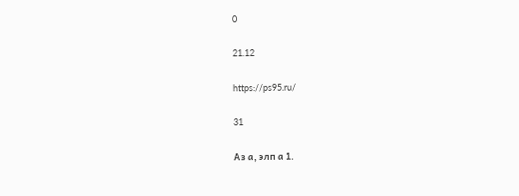0

21.12

https://ps95.ru/

31

Аз а, элп а 1.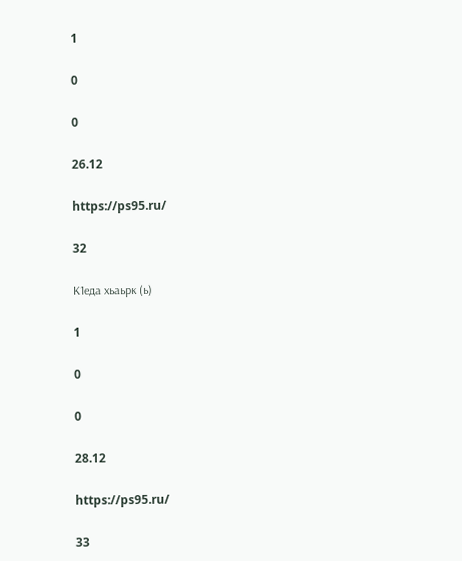1

0

0

26.12

https://ps95.ru/

32

К1еда хьаьрк (ь)

1

0

0

28.12

https://ps95.ru/

33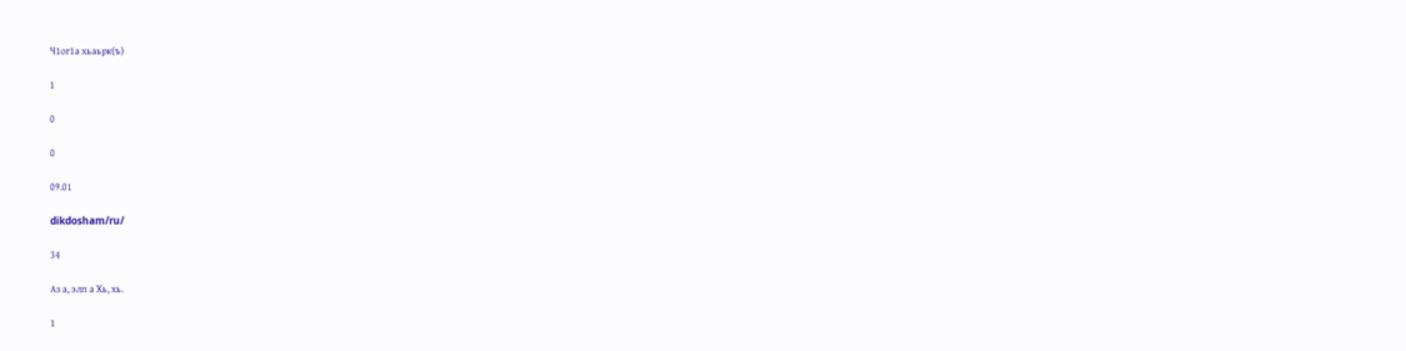Ч1ог1а хьаьрк(ъ)

1

0

0

09.01

dikdosham/ru/

34

Аз а, элп а Хь, хь.

1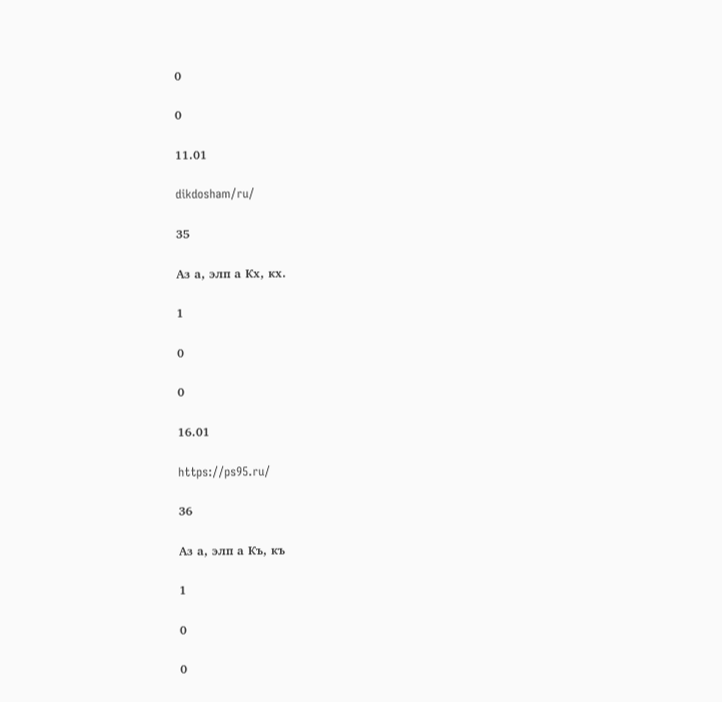0

0

11.01

dikdosham/ru/

35

Аз а, элп а Кх, кх.

1

0

0

16.01

https://ps95.ru/

36

Аз а, элп а Къ, къ

1

0

0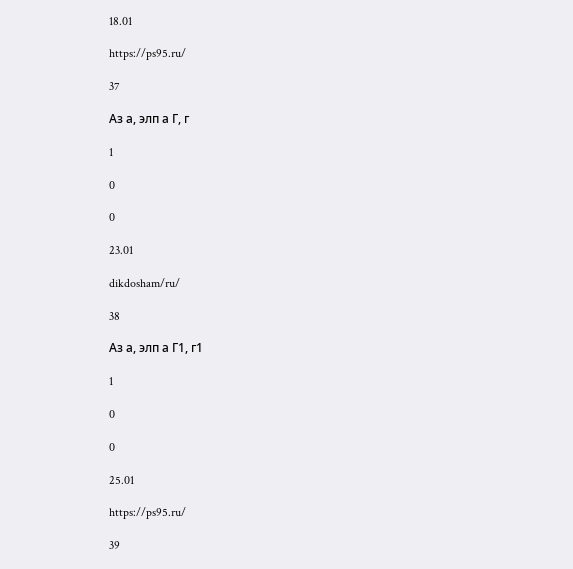18.01

https://ps95.ru/

37

Аз а, элп а Г, г

1

0

0

23.01

dikdosham/ru/

38

Аз а, элп а Г1, г1

1

0

0

25.01

https://ps95.ru/

39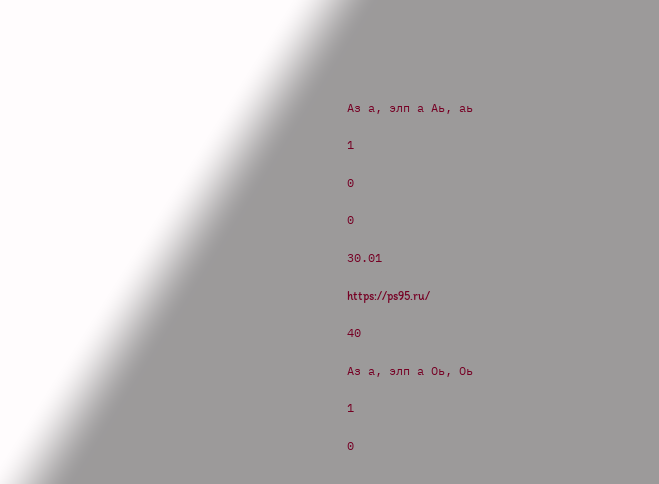Аз а, элп а Аь, аь

1

0

0

30.01

https://ps95.ru/

40

Аз а, элп а Оь, Оь

1

0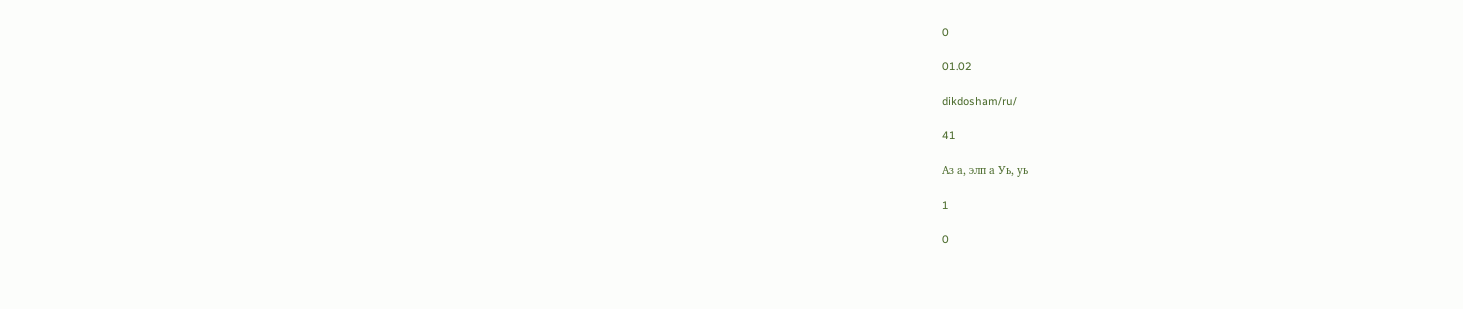0

01.02

dikdosham/ru/

41

Аз а, элп а Уь, уь

1

0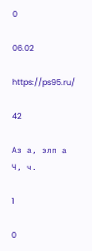0

06.02

https://ps95.ru/

42

Аз а, элп а Ч, ч.

1

0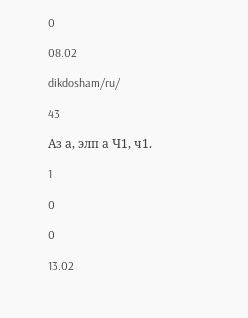0

08.02

dikdosham/ru/

43

Аз а, элп а Ч1, ч1.

1

0

0

13.02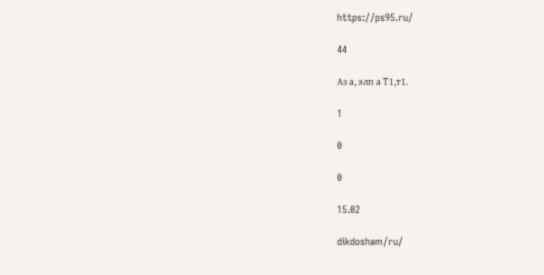https://ps95.ru/

44

Аз а, элп а Т1,т1.

1

0

0

15.02

dikdosham/ru/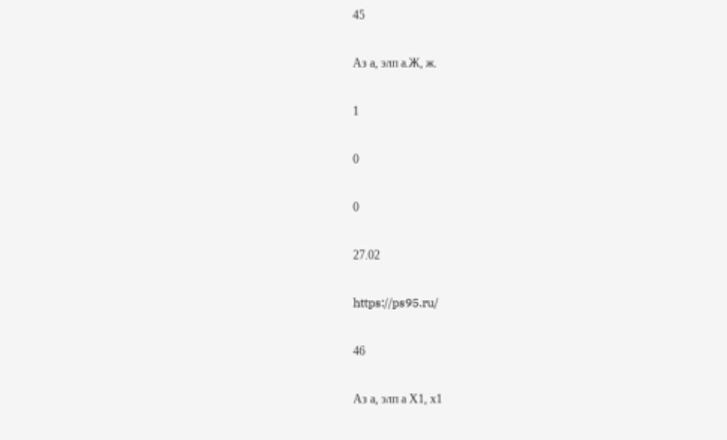45

Аз а, элп а.Ж, ж.

1

0

0

27.02

https://ps95.ru/

46

Аз а, элп а Х1, х1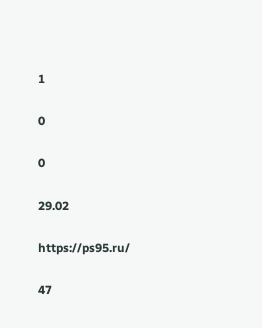1

0

0

29.02

https://ps95.ru/

47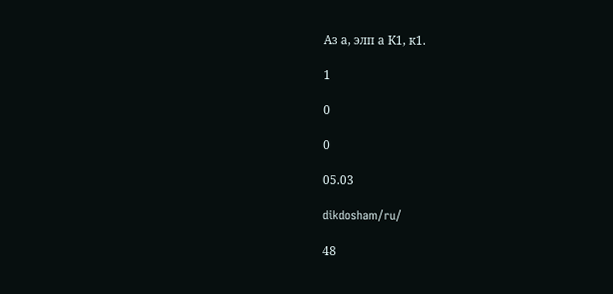Аз а, элп а К1, к1.

1

0

0

05.03

dikdosham/ru/

48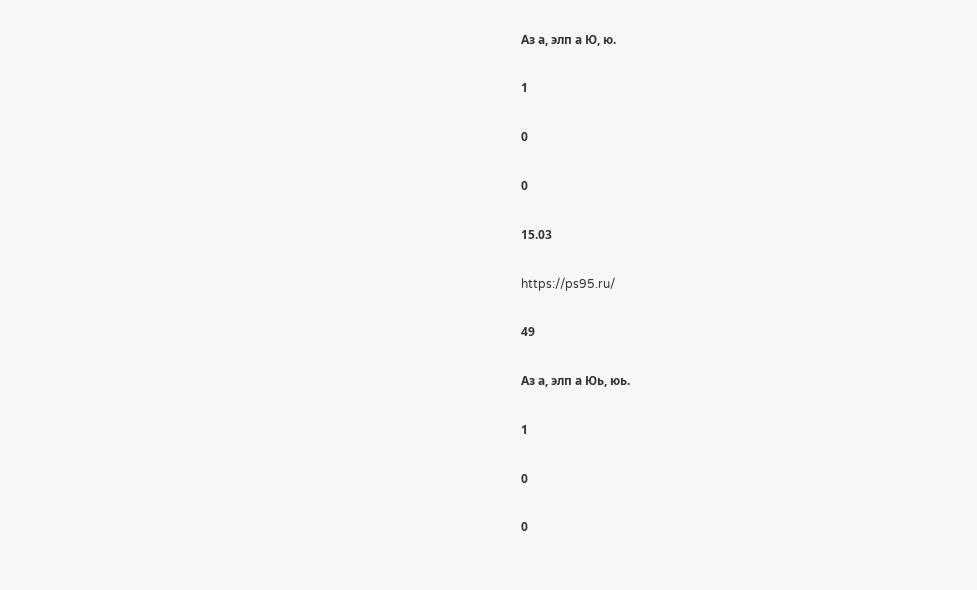Аз а, элп а Ю, ю.

1

0

0

15.03

https://ps95.ru/

49

Аз а, элп а Юь, юь.

1

0

0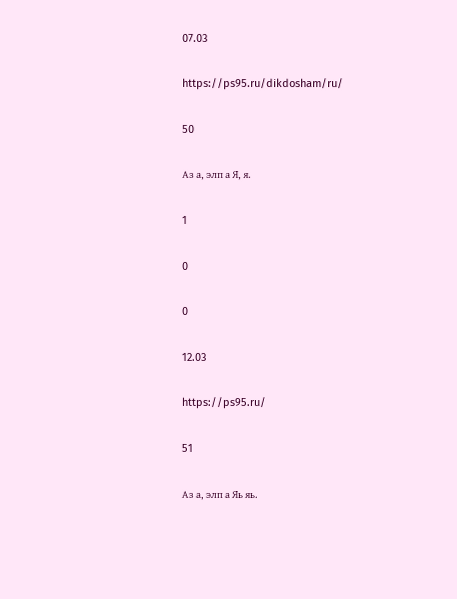07.03

https://ps95.ru/dikdosham/ru/

50

Аз а, элп а Я, я.

1

0

0

12.03

https://ps95.ru/

51

Аз а, элп а Яь яь.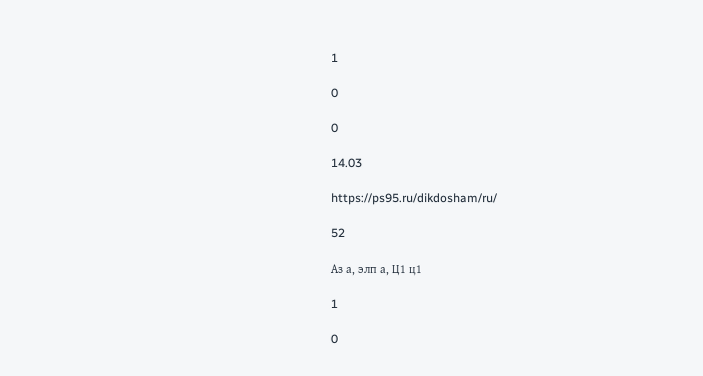1

0

0

14.03

https://ps95.ru/dikdosham/ru/

52

Аз а, элп а, Ц1 ц1

1

0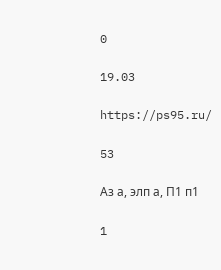0

19.03

https://ps95.ru/

53

Аз а, элп а, П1 п1

1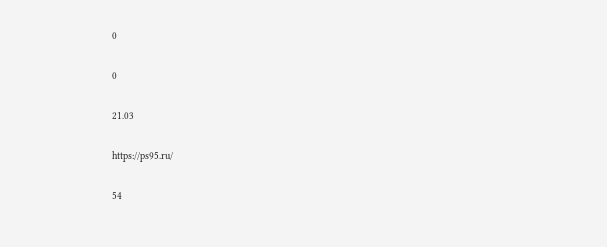0

0

21.03

https://ps95.ru/

54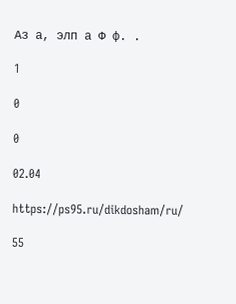Аз а, элп а Ф ф. .

1

0

0

02.04

https://ps95.ru/dikdosham/ru/

55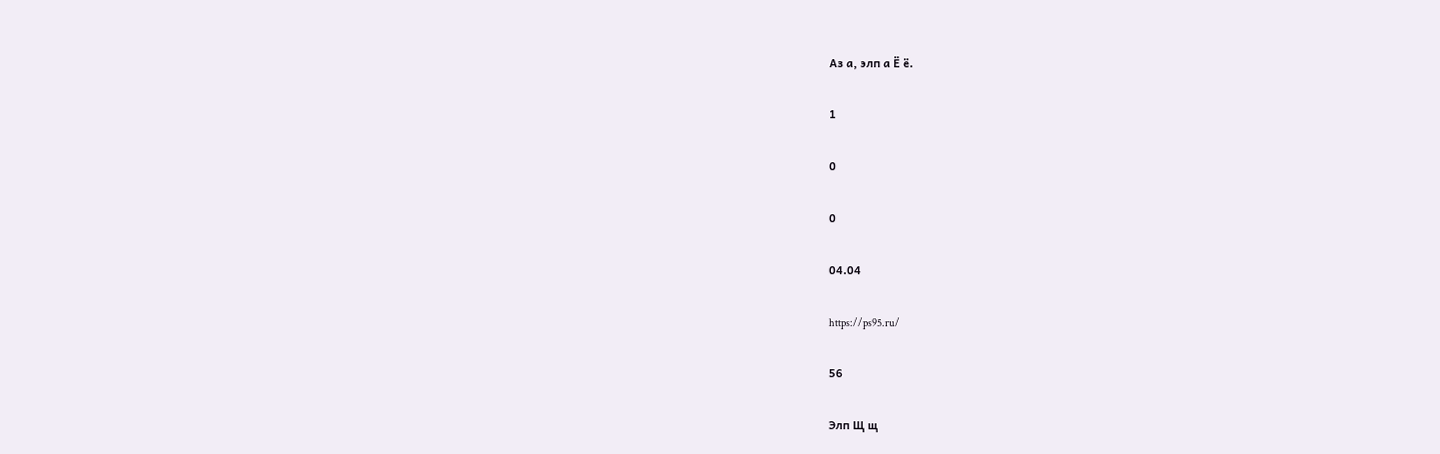Аз а, элп а Ё ё.

1

0

0

04.04

https://ps95.ru/

56

Элп Щ щ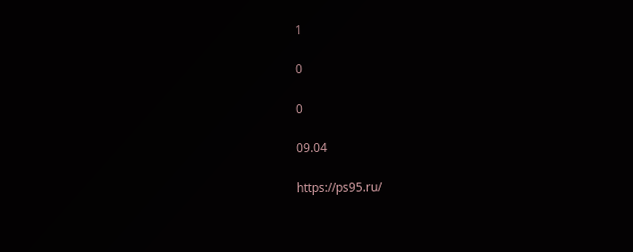1

0

0

09.04

https://ps95.ru/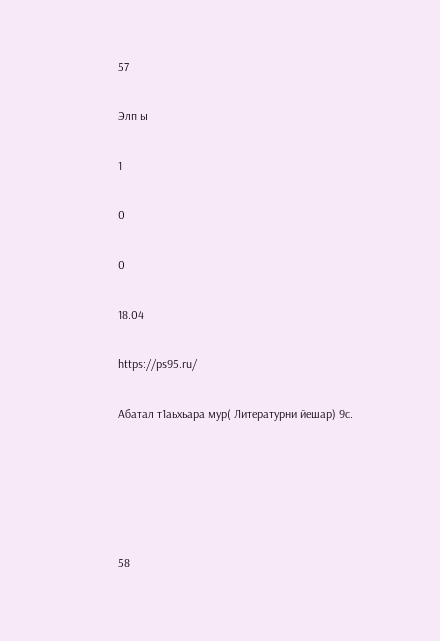57

Элп ы

1

0

0

18.04

https://ps95.ru/

Абатал т1аьхьара мур( Литературни йешар) 9с.





58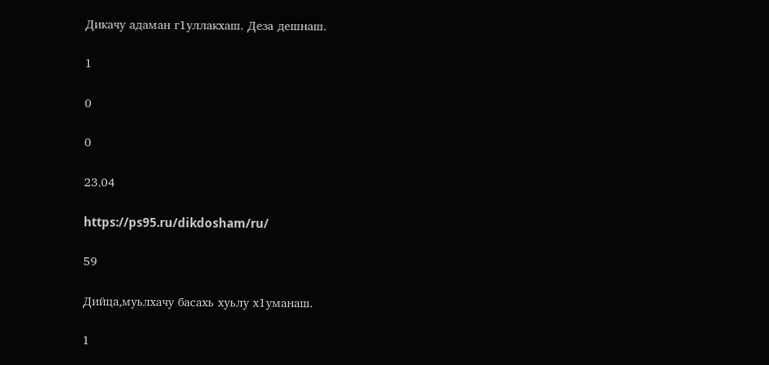Дикачу адаман г1уллакхаш. Деза дешнаш.

1

0

0

23.04

https://ps95.ru/dikdosham/ru/

59

Дийца,муьлхачу басахь хуьлу х1уманаш.

1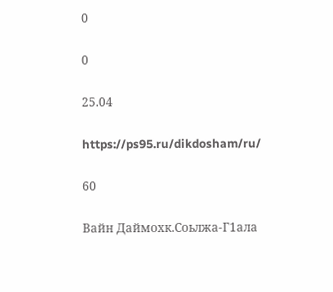0

0

25.04

https://ps95.ru/dikdosham/ru/

60

Вайн Даймохк.Соьлжа-Г1ала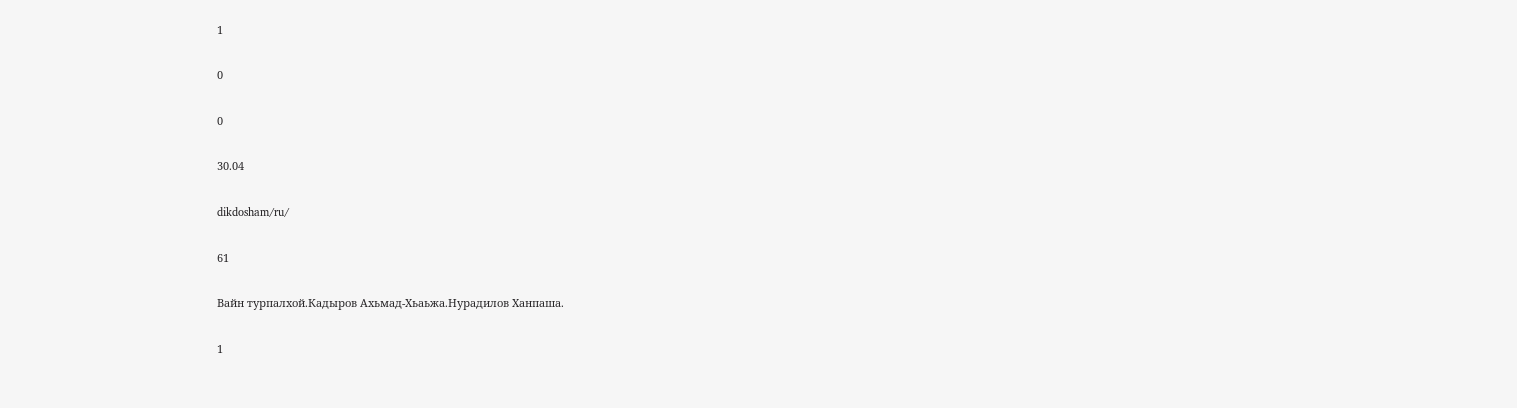1

0

0

30.04

dikdosham/ru/

61

Вайн турпалхой.Кадыров Ахьмад-Хьаьжа.Нурадилов Ханпаша.

1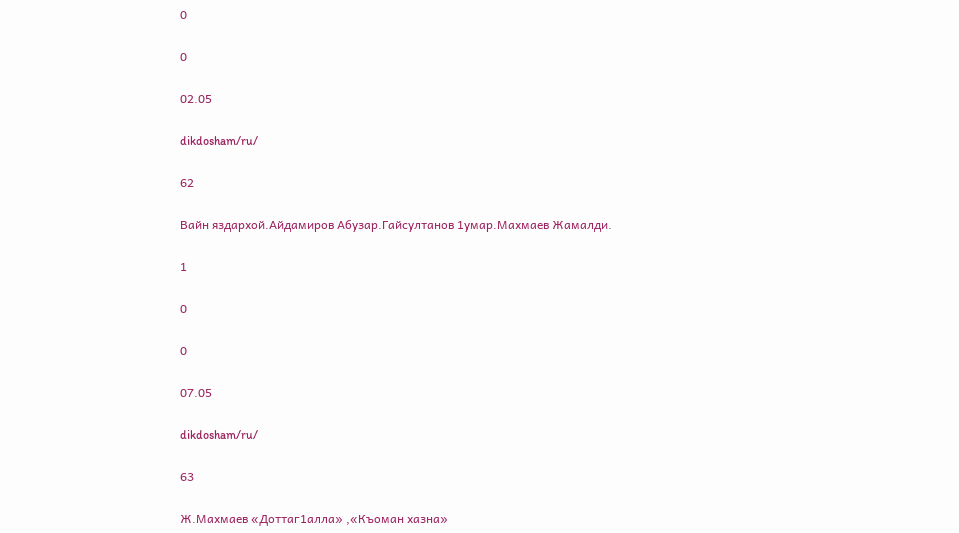0

0

02.05

dikdosham/ru/

62

Вайн яздархой.Айдамиров Абузар.Гайсултанов 1умар.Махмаев Жамалди.

1

0

0

07.05

dikdosham/ru/

63

Ж.Махмаев «Доттаг1алла» ,«Къоман хазна»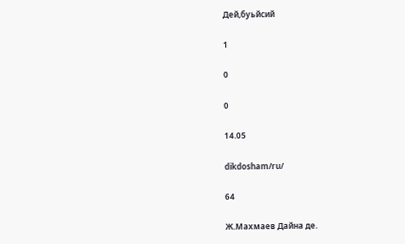Дей,буьйсий

1

0

0

14.05

dikdosham/ru/

64

Ж.Махмаев Дайна де.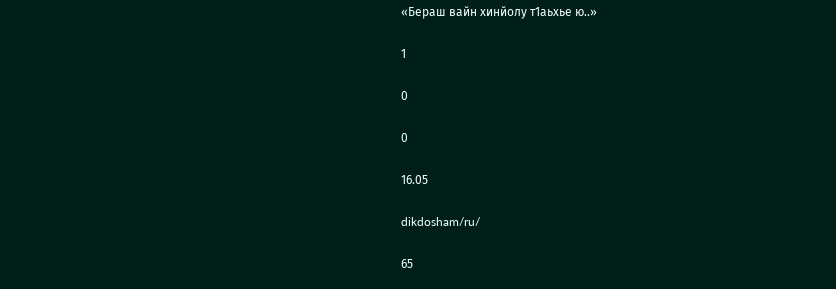«Бераш вайн хинйолу т1аьхье ю..»

1

0

0

16.05

dikdosham/ru/

65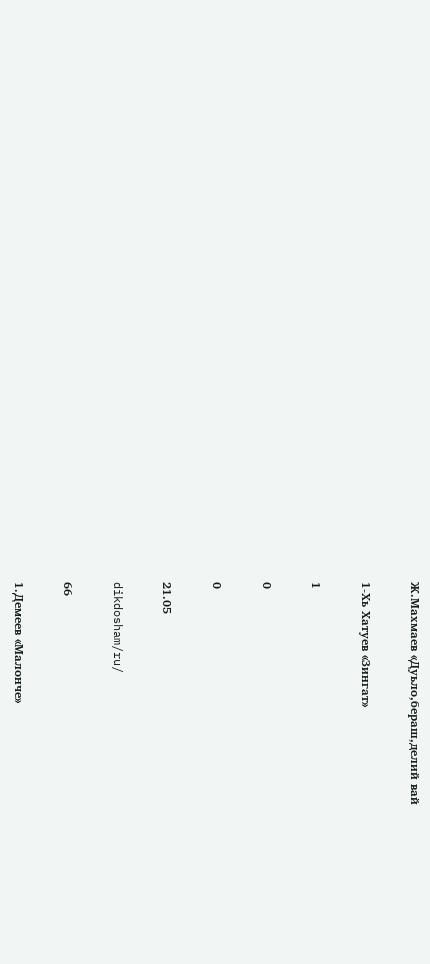Ж.Махмаев «Дуьло,бераш,делий вай

1-Хь Хатуев «Зингат»

1

0

0

21.05

dikdosham/ru/

66

1.Демеев «Малонче»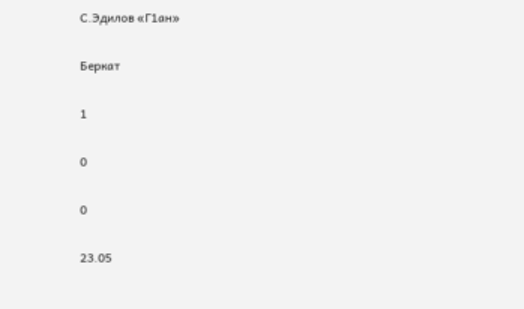С.Эдилов «Г1ан»

Беркат

1

0

0

23.05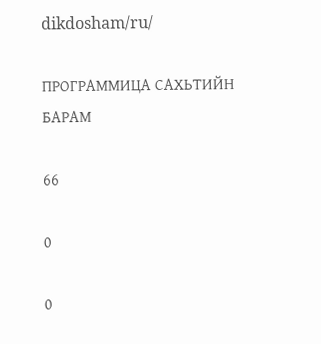dikdosham/ru/

ПРОГРАММИЦА САХЬТИЙН БАРАМ

66

0

0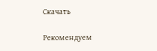Скачать

Рекомендуем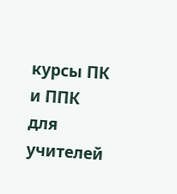курсы ПК и ППК для учителей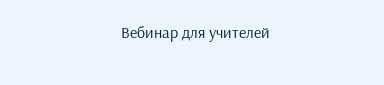Вебинар для учителей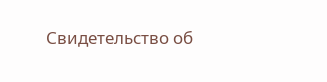Свидетельство об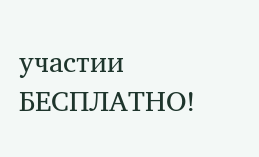участии БЕСПЛАТНО!